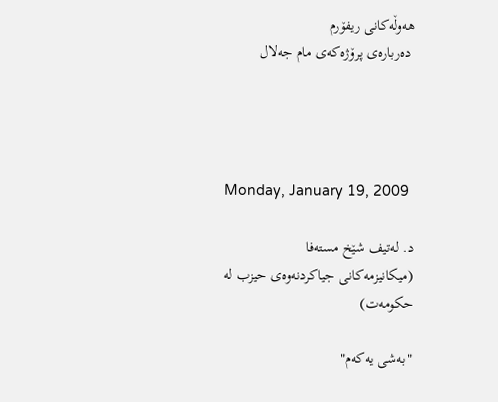هه‌وڵه‌كانی‌ ریفۆرم
 ده‌رباره‌ی‌ پرۆژه‌كه‌ی‌ مام جه‌لال




Monday, January 19, 2009

د. له‌تیف شێخ مسته‌فا
(میكانیزمه‌كانی جیاكردنه‌وه‌ی‌ حیزب له‌ حكومه‌ت)

"به‌شی یه‌كه‌م"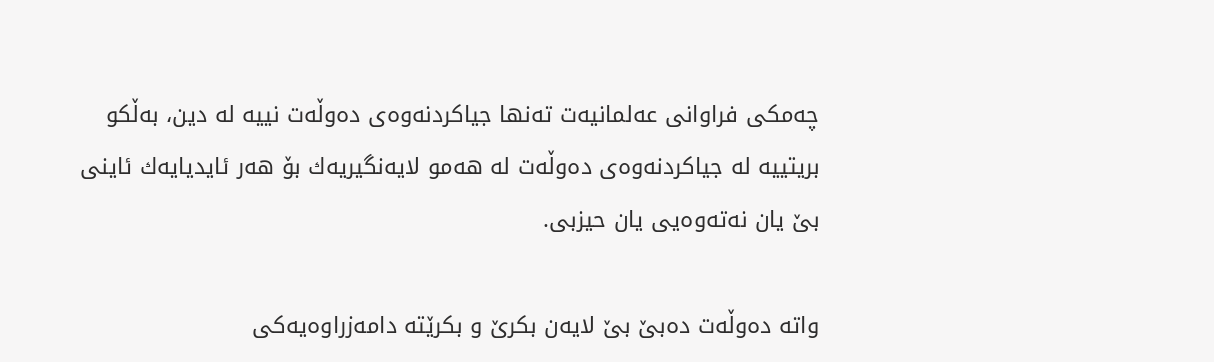چه‌مكی فراوانی عه‌لمانیه‌ت ته‌نها جیاكردنه‌وه‌ی‌ ده‌وڵه‌ت نییه‌ له‌ دین، به‌ڵكو بریتییه‌ له‌ جیاكردنه‌وه‌ی‌ ده‌وڵه‌ت له‌ هه‌مو لایه‌نگیریه‌ك بۆ هه‌ر ئایدیایه‌ك ئاینی بێ یان نه‌ته‌وه‌یی یان حیزبی.

واته‌ ده‌وڵه‌ت ده‌بێ بێ لایه‌ن بكرێ و بكرێته‌ دامه‌زراوه‌یه‌كی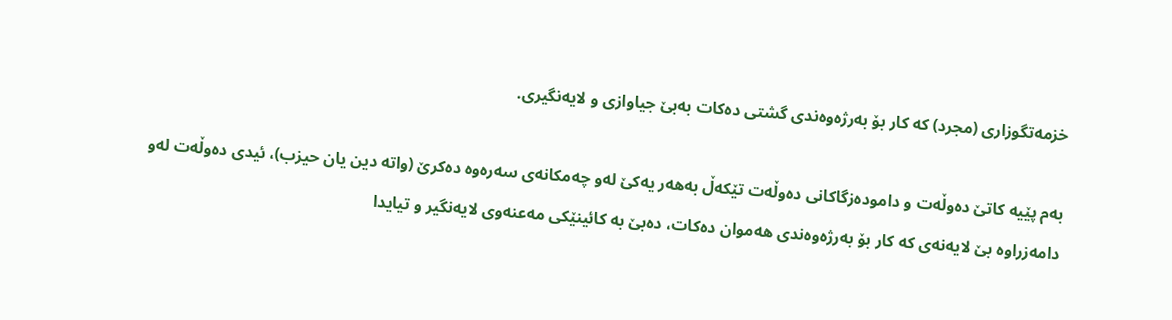خزمه‌تگوزاری (مجرد) كه‌ كار بۆ به‌رژه‌وه‌ندی گشتی ده‌كات به‌بێ جیاوازی و لایه‌نگیری.

به‌م پێیه‌ كاتێ ده‌وڵه‌ت و داموده‌زگاكانی ده‌وڵه‌ت تێكه‌ڵ به‌هه‌ر یه‌كێ له‌و چه‌مكانه‌ی سه‌ره‌وه‌ ده‌كرێ (واته‌ دین یان حیزب)، ئیدی ده‌وڵه‌ت له‌و دامه‌زراوه‌‌ بێ لایه‌نه‌ی‌ كه‌ كار بۆ به‌رژه‌وه‌ندی هه‌موان ده‌كات، ده‌بێ به‌ كائینێكی مه‌عنه‌وی لایه‌نگیر و تیایدا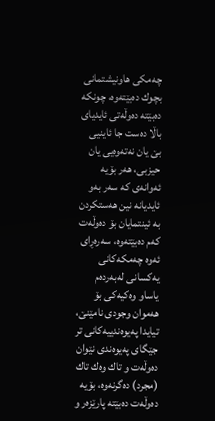چه‌مكی هاونیشتمانی بچوك ده‌بێته‌وه‌، چونكه‌ ده‌بێته‌ ده‌وڵه‌تی ئایدیای باڵا ده‌ست جا ئاینیی بێ یان نه‌ته‌وه‌یی‌ یان حیزبی‌، هه‌ر بۆیه‌ ئه‌وانه‌ی كه‌ سه‌ر به‌و ئایدیانه‌ نین هه‌ستكردن به‌ ئینتمایان بۆ ده‌وڵه‌ت كه‌م ده‌بێته‌وه‌، سه‌ره‌ڕای ئه‌وه‌ چه‌مكه‌كانی یه‌كسانی له‌به‌رده‌م یاساو وه‌كیه‌كی بۆ هه‌موان وجودی نامێنێ، تیایدا په‌یوه‌ندییه‌كانی تر جێگای په‌یوه‌ندی نێوان ده‌وڵه‌ت و تاك وه‌ك تاك (مجرد) ده‌گرنه‌وه‌، بۆیه‌ ده‌وڵه‌ت ده‌بێته‌ پارێزه‌ر و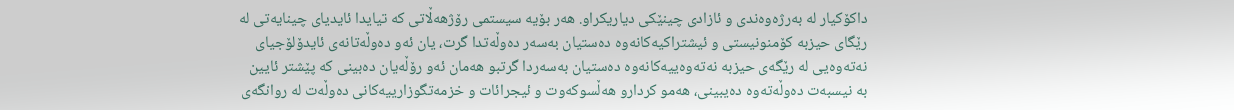داكۆكیار له‌ به‌رژه‌وه‌ندی و ئازادی چینێكی دیاریكراو. هه‌ر بۆیه‌ سیستمی رۆژهه‌ڵاتی كه‌ تیایدا ئایدیای چینایه‌تی له‌ رێگای حیزبه‌ كۆمنونیستی و ئیشتراكیه‌كانه‌وه‌ ده‌ستیان به‌سه‌ر ده‌وڵه‌تدا گرت، یان ئه‌و ده‌وڵه‌تانه‌ی ئایدۆلۆجیای نه‌ته‌وه‌یی‌ له‌ رێگه‌ی حیزبه‌ نه‌ته‌وه‌ییه‌كانه‌وه‌ ده‌ستیان به‌سه‌ردا گرتبو هه‌مان ئه‌و رۆڵه‌یان ده‌بینی كه‌ پێشتر ئایین به‌ نیسبه‌ت ده‌وڵه‌ته‌وه‌ ده‌یبینی، هه‌مو كردارو هه‌ڵسوكه‌وت و ئیجرائات و خزمه‌تگوزارییه‌كانی ده‌وڵه‌ت له‌ روانگه‌ی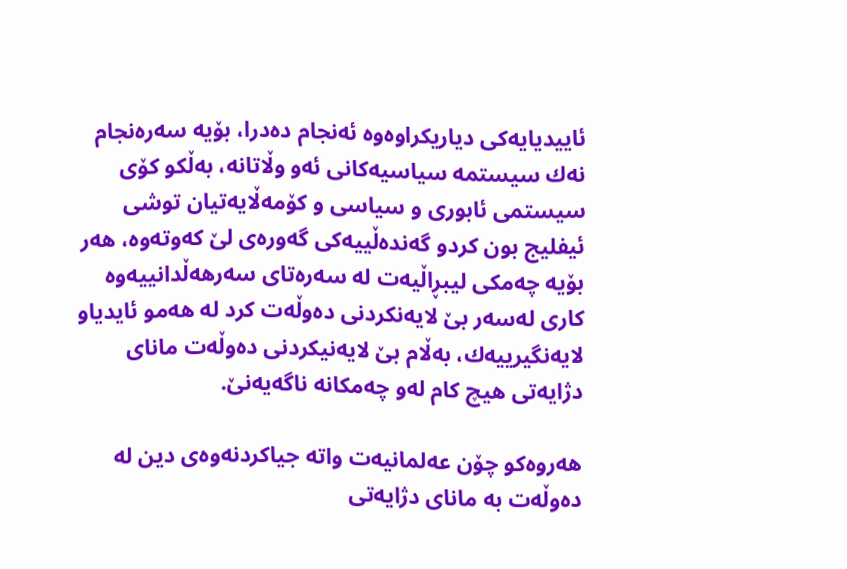ئاییدیایه‌كی دیاریكراوه‌وه‌ ئه‌نجام ده‌درا، بۆیه‌ سه‌ره‌نجام نه‌ك سیستمه‌ سیاسیه‌كانی ئه‌و وڵاتانه‌، به‌ڵكو كۆی سیستمی ئابوری و سیاسی و كۆمه‌ڵایه‌تیان توشی ئیفلیج بون كردو گه‌نده‌ڵییه‌كی گه‌وره‌ی لێ كه‌وته‌وه‌، هه‌ر بۆیه‌ چه‌مكی لیبڕاڵیه‌ت له‌ سه‌ره‌تای سه‌رهه‌ڵدانییه‌وه‌ كاری له‌سه‌ر بێ لایه‌نكردنی ده‌وڵه‌ت كرد له‌ هه‌مو ئایدیاو لایه‌نگیرییه‌ك، به‌ڵام بێ لایه‌نیكردنی ده‌وڵه‌ت مانای دژایه‌تی هیچ كام له‌و چه‌مكانه‌ ناگه‌یه‌نێ.

هه‌روه‌كو چۆن عه‌لمانیه‌ت واته‌ جیاكردنه‌وه‌ی‌ دین له‌ ده‌وڵه‌ت به‌ مانای دژایه‌تی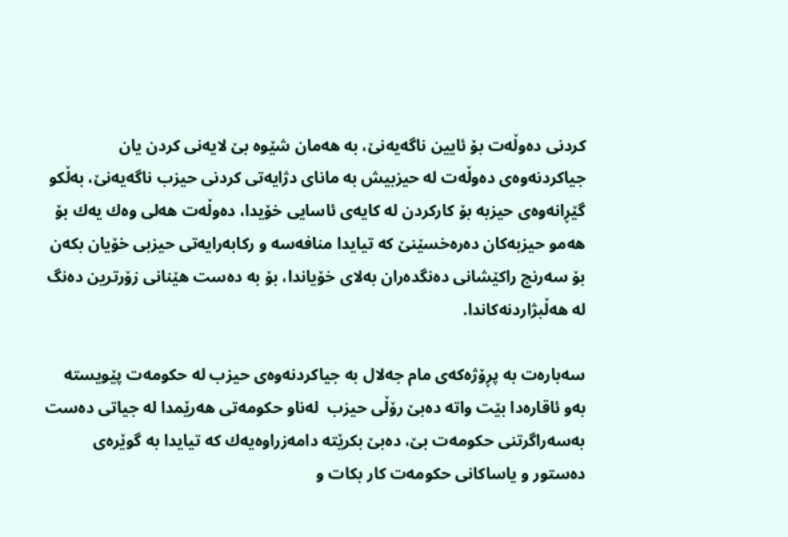كردنی ده‌وڵه‌ت بۆ ئایین ناگه‌یه‌نێ، به‌ هه‌مان شێوه‌ بێ لایه‌نی كردن یان جیاكردنه‌وه‌ی‌ ده‌وڵه‌ت له‌ حیزبیش به‌ مانای دژایه‌تی كردنی حیزب ناگه‌یه‌نێ، به‌ڵكو گێڕانه‌وه‌ی‌ حیزبه‌ بۆ كاركردن له‌ كایه‌ی ئاسایی خۆیدا، ده‌وڵه‌ت هه‌لی وه‌ك یه‌ك بۆ هه‌مو حیزبه‌كان ده‌ره‌خسێنێ كه‌ تیایدا منافه‌سه‌ و ركابه‌رایه‌تی حیزبی خۆیان بكه‌ن بۆ سه‌رنج راكێشانی ده‌نگده‌ران به‌لای خۆیاندا، بۆ به‌ ده‌ست هێنانی زۆرترین ده‌نگ له‌ هه‌ڵبژاردنه‌كاندا.

سه‌باره‌ت به‌ پڕۆژه‌كه‌ی مام جه‌لال به‌ جیاكردنه‌وه‌ی‌ حیزب له‌ حكومه‌ت پێویسته‌ به‌و ئاقاره‌دا بێت واته‌ ده‌بێ رۆڵی حیزب  له‌ناو حكومه‌تی هه‌رێمدا له‌ جیاتی ده‌ست به‌سه‌راگرتنی حكومه‌ت بێ، ده‌بێ بكرێته‌ دامه‌زراوه‌یه‌ك كه‌ تیایدا به‌ گوێره‌ی‌ ده‌ستور و یاساكانی حكومه‌ت كار بكات و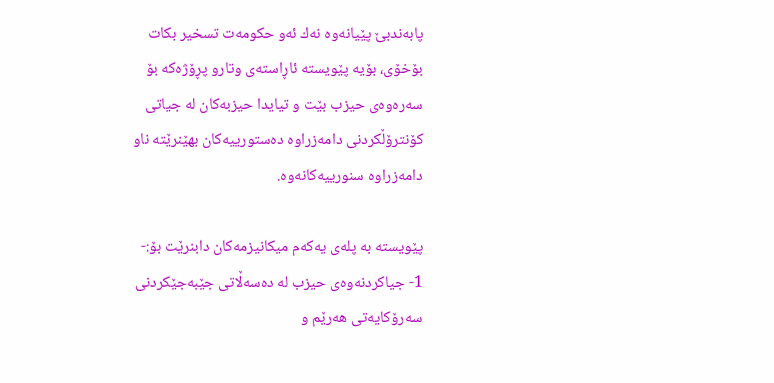پابه‌ندبێ پێیانه‌وه‌ نه‌ك ئه‌و حكومه‌ت تسخیر بكات بۆخۆی، بۆیه‌ پێویسته‌ ئاڕاسته‌ی‌ وتارو پڕۆژه‌كه‌ بۆ سه‌ره‌وه‌ی‌ حیزب بێت و تیایدا حیزبه‌كان له‌ جیاتی كۆنترۆڵكردنی دامه‌زراوه‌ ده‌ستورییه‌كان بهێنرێته‌ ناو دامه‌زراوه‌ سنورییه‌كانه‌وه‌.

پێویسته‌ به‌ پله‌ی‌ یه‌كه‌م میكانیزمه‌كان دابنرێت بۆ:-
1- جیاكردنه‌وه‌ی‌ حیزب له‌ ده‌سه‌ڵاتی جێبه‌جێكردنی سه‌رۆكایه‌تی هه‌رێم و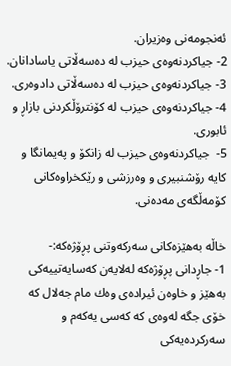ئه‌نجومه‌نی وه‌زیران.
2- جیاكردنه‌وه‌ی‌ حیزب له‌ ده‌سه‌ڵاتی یاسادانان.
3- جیاكردنه‌وه‌ی‌ حیزب له‌ ده‌سه‌ڵاتی دادوه‌ری.
4- جیاكردنه‌وه‌ی‌ حیزب له‌ كۆنترۆڵكردنی بازاڕ و ئابوری.
5-  جیاكردنه‌وه‌ی‌ حیزب له‌ زانكۆ و په‌یمانگا و كایه‌ رۆشنبیری و وه‌رزشی و رێكخراوه‌كانی كۆمه‌ڵگه‌ی مه‌ده‌نی.

خاڵه‌ به‌هێزه‌كانی سه‌ركه‌وتنی پڕۆژه‌كه‌:-
1- جاڕدانی پڕۆژه‌كه‌ له‌لایه‌ن كه‌سایه‌تییه‌كی به‌هێز و خاوه‌ن ئیراده‌ی وه‌ك مام جه‌لال كه‌ خۆی جگه‌ له‌وه‌ی‌ كه‌ كه‌سی یه‌كه‌م و سه‌ركرده‌یه‌كی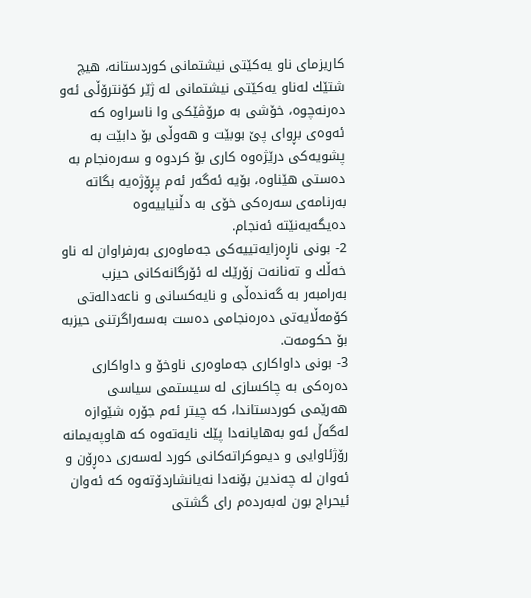كاریزمای ناو یه‌كێتی نیشتمانی كوردستانه‌، هیچ شتێك له‌ناو یه‌كێتی نیشتمانی له‌ ژێر كۆنترۆڵی ئه‌و ده‌رنه‌چوه‌، خۆشی به‌ مرۆڤێكی وا ناسراوه‌ كه‌ ئه‌وه‌ی‌ بڕوای پێ بوبێت و هه‌وڵی بۆ دابێت به‌ پشویه‌كی درێژه‌وه‌ كاری بۆ كردوه‌ و سه‌ره‌نجام به‌ ده‌ستی هێناوه‌، بۆیه‌ ئه‌گه‌ر ئه‌م پڕۆژه‌یه‌ بگاته‌ به‌رنامه‌ی سه‌ره‌كی خۆی به‌ دڵنیاییه‌وه‌ ده‌یگه‌یه‌نێته‌ ئه‌نجام.
2- بونی ناڕه‌زایه‌تییه‌كی جه‌ماوه‌ری به‌رفراوان له‌ ناو خه‌ڵك و ته‌نانه‌ت زۆرێك له‌ ئۆرگانه‌كانی حیزب به‌رامبه‌ر به‌ گه‌نده‌ڵی و نایه‌كسانی و ناعه‌داله‌تی كۆمه‌ڵایه‌تی ده‌ره‌نجامی ده‌ست به‌سه‌راگرتنی حیزبه‌ بۆ حكومه‌ت.
3- بونی داواكاری جه‌ماوه‌ری ناوخۆ و داواكاری ده‌ره‌كی به‌ چاكسازی له‌ سیستمی سیاسی هه‌رێمی كوردستاندا، كه‌ چیتر ئه‌م جۆره‌ شێوازه‌ له‌گه‌ڵ ئه‌و به‌هایانه‌دا پێك نایه‌ته‌وه‌ كه‌ هاوپه‌یمانه‌ رۆژئاوایی و دیموكراته‌كانی كورد له‌سه‌ری ده‌ڕۆن و ئه‌وان له‌ چه‌ندین بۆنه‌دا نه‌یانشاردۆته‌وه‌ كه‌ ئه‌وان ئیحراج بون له‌به‌رده‌م رای گشتی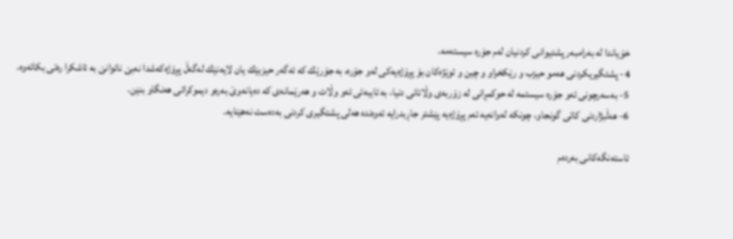خۆیاندا له‌ به‌رامبه‌ر پشتیوانی كردنیان له‌م جۆره‌ سیسته‌مه‌.
4- پشتگیریكردنی هه‌مو حیزب و رێكخراو و چین و توێژه‌كان بۆ پڕۆژه‌یه‌كی له‌و جۆره‌، به‌ جۆرێك كه‌ ئه‌گه‌ر حیزبێك یان لایه‌نێك له‌گه‌ڵ پڕۆژه‌كه‌شدا نه‌بێ ناتوانێ به‌ ئاشكرا ره‌تی بكاته‌وه‌.
5- به‌سه‌رچونی ئه‌و جۆره‌ سیستمه‌ له‌ حوكمڕانی له‌ زۆربه‌ی وڵاتانی دنیا، به‌ تایبه‌تی ئه‌و وڵات و هه‌رێمانه‌ی كه‌ ده‌یانه‌وێ به‌ره‌و دیموكراتی هه‌نگاو بنێن.
6- هه‌ڵبژاردنی كاتی گونجاو، چونكه‌ له‌وانه‌یه‌ ئه‌م پڕۆژه‌یه‌ پێشتر جاڕبدرایه‌ ئه‌وه‌نده‌ هه‌لی پشتگیری كردنی به‌ده‌ست نه‌هێنایه‌.

ئاسته‌نگه‌كانی به‌رده‌م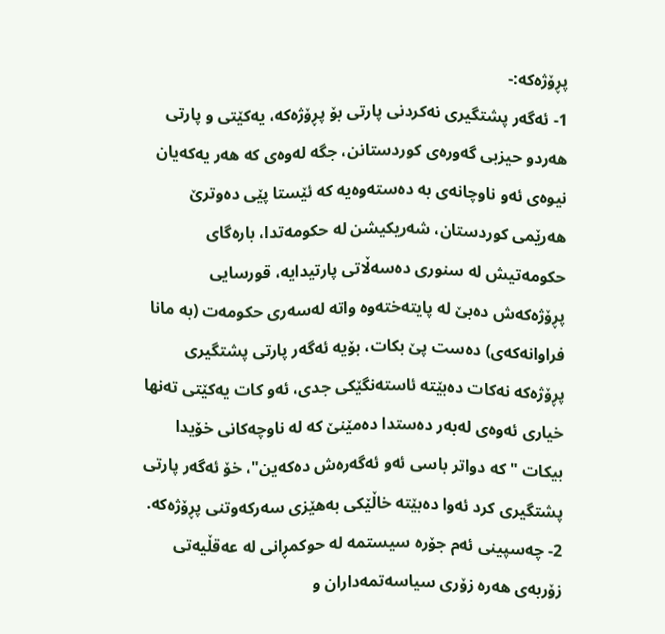پڕۆژه‌كه‌:-
1- ئه‌گه‌ر پشتگیری نه‌كردنی پارتی بۆ پڕۆژه‌كه‌، یه‌كێتی و پارتی هه‌ردو حیزبی گه‌وره‌ی كوردستانن، جگه‌ له‌وه‌ی‌ كه‌ هه‌ر یه‌كه‌یان نیوه‌ی ئه‌و ناوچانه‌ی به‌ ده‌سته‌وه‌یه‌ كه‌ ئێستا پێی ده‌وترێ هه‌رێمی كوردستان، شه‌ریكیشن له‌ حكومه‌تدا، باره‌گای حكومه‌تیش له‌ سنوری ده‌سه‌ڵاتی پارتیدایه‌، قورسایی پڕۆژه‌كه‌ش ده‌بێ له‌ پایته‌خته‌وه‌ واته‌ له‌سه‌ری حكومه‌ت (به‌ مانا فراوانه‌كه‌ی) ده‌ست پێ بكات، بۆیه‌ ئه‌گه‌ر پارتی پشتگیری پڕۆژه‌كه‌ نه‌كات ده‌بێته‌ ئاسته‌نگێكی جدی، ئه‌و كات یه‌كێتی ته‌نها خیاری ئه‌وه‌ی‌ له‌به‌ر ده‌ستدا ده‌مێنێ كه‌ له‌ ناوچه‌كانی خۆیدا بیكات "كه‌ دواتر باسی ئه‌و ئه‌گه‌ره‌ش ده‌كه‌ین"، خۆ ئه‌گه‌ر پارتی پشتگیری كرد ئه‌وا ده‌بێته‌ خاڵێكی به‌هێزی سه‌ركه‌وتنی پڕۆژه‌كه‌.
2- چه‌سپینی ئه‌م جۆره‌ سیستمه‌ له‌ حوكمڕانی له‌ عه‌قڵیه‌تی زۆربه‌ی‌ هه‌ره‌ زۆری سیاسه‌تمه‌داران و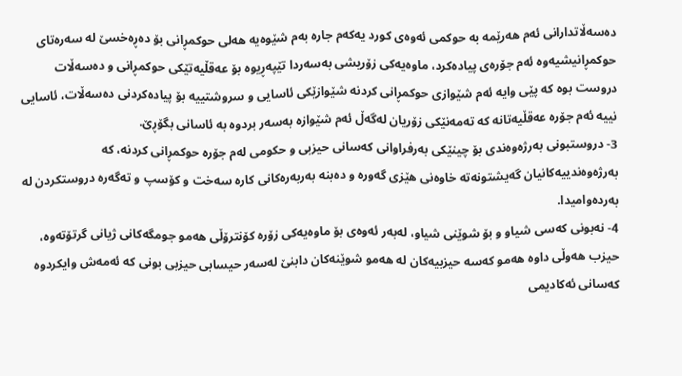ده‌سه‌ڵاتدارانی ئه‌م هه‌رێمه‌ به‌ حوكمی ئه‌وه‌ی‌ كورد یه‌كه‌م جاره‌ به‌م شێوه‌یه‌ هه‌لی حوكمڕانی بۆ ده‌ڕه‌خسێ له‌ سه‌ره‌تای حوكمڕانیشیه‌وه‌ ئه‌م جۆره‌ی‌ پیاده‌كرد، ماوه‌یه‌كی زۆریشی به‌سه‌ردا تێپه‌ڕیوه‌ بۆ عه‌قڵیه‌تێكی حوكمڕانی و ده‌سه‌ڵات دروست بوه‌ كه‌ پێی وایه‌ ئه‌م شێوازی حوكمڕانی كردنه‌ شێوازێكی ئاسایی و سروشتییه‌ بۆ پیاده‌كردنی ده‌سه‌ڵات، ئاسایی نییه‌ ئه‌م جۆره‌ عه‌قڵیه‌تانه‌ كه‌ ته‌مه‌نێكی زۆریان له‌گه‌ڵ ئه‌م شێوازه‌ به‌سه‌ر بردوه‌ به‌ ئاسانی بگۆڕێ.
3- دروستبونی به‌رژه‌وه‌ندی بۆ چینێكی به‌رفراوانی كه‌سانی حیزبی و حكومی له‌م جۆره‌ حوكمڕانی كردنه‌، كه‌ به‌رژه‌وه‌ندییه‌كانیان گه‌یشتونه‌ته‌ خاوه‌نی هێزی گه‌وره‌ و ده‌بنه‌ به‌ربه‌ره‌كانی كاره‌ سه‌خت و كۆسپ و ته‌گه‌ره‌ دروستكردن له‌ به‌رده‌وامیدا.
4- نه‌بونی كه‌سی شیاو و بۆ شوێنی شیاو، له‌به‌ر ئه‌وه‌ی‌ بۆ ماوه‌یه‌كی زۆره‌ كۆنترۆڵی هه‌مو جومگه‌كانی ژیانی گرتۆته‌وه‌، حیزب هه‌وڵی داوه‌ هه‌مو كه‌سه‌ حیزبیه‌كان له‌ هه‌مو شوێنه‌كان دابنێ له‌سه‌ر حیسابی حیزبی بونی كه‌ ئه‌مه‌ش وایكردوه‌ كه‌سانی ئه‌كادیمی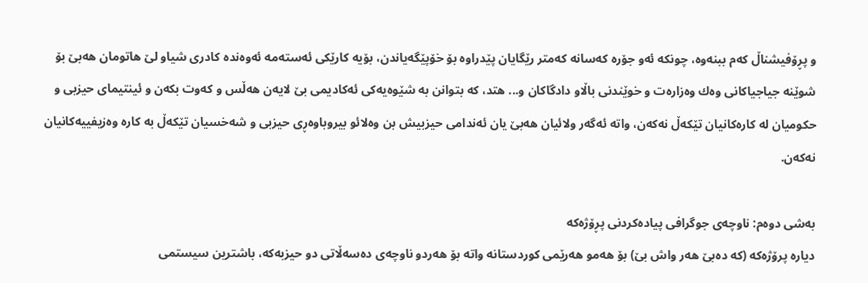و پڕۆفیشناڵ كه‌م ببنه‌وه‌، چونكه‌ ئه‌و جۆره‌ كه‌سانه‌ كه‌متر رێگایان پێدراوه‌ بۆ خۆپێگه‌یاندن، بۆیه‌ كارێكی ئه‌سته‌مه‌ ئه‌وه‌نده‌ كادری شیاو لێ هاتومان هه‌بێ بۆ شوێنه‌ جیاجیاكانی وه‌ك وه‌زاره‌ت و خوێندنی باڵاو دادگاكان و... هتد، كه‌ بتوانن به‌ شێوه‌یه‌كی ئه‌كادیمی بێ لایه‌ن هه‌ڵس و كه‌وت بكه‌ن و ئینتیمای حیزبی و حكومیان له‌ كاره‌كانیان تێكه‌ڵ نه‌كه‌ن، واته‌ ئه‌گه‌ر ولائیان هه‌بێ یان ئه‌ندامی حیزبیش بن وه‌لائو بیروباوه‌ڕی حیزبی و شه‌خسیان تێكه‌ڵ به‌ كاره‌ وه‌زیفییه‌كانیان نه‌كه‌ن.

به‌شی دوه‌م: ناوچه‌ی جوگرافی پیاده‌كردنی پڕۆژه‌كه‌
دیاره‌ پرۆژه‌كه‌ (كه‌ ده‌بێ هه‌ر واش بێ) بۆ هه‌مو هه‌رێمی كوردستانه‌ واته‌ بۆ هه‌ردو ناوچه‌ی‌ ده‌سه‌ڵاتی دو حیزبه‌كه‌،‌ باشترین سیستمی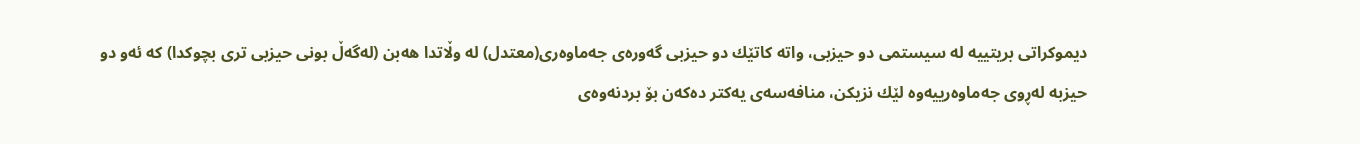دیموكراتی بریتییه‌ له‌ سیستمی دو حیزبی، واته‌ كاتێك دو حیزبی گه‌وره‌ی‌ جه‌ماوه‌ری(معتدل) له‌ وڵاتدا هه‌بن (له‌گه‌ڵ بونی حیزبی تری بچوكدا) كه‌ ئه‌و دو حیزبه‌ له‌ڕوی جه‌ماوه‌رییه‌وه‌ لێك نزیكن، منافه‌سه‌ی‌ یه‌كتر ده‌كه‌ن بۆ بردنه‌وه‌ی‌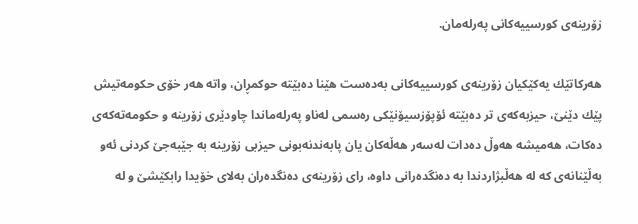زۆرینه‌ی كورسییه‌كانی په‌رله‌مان.

هه‌ركاتێك یه‌كێكیان زۆرینه‌ی كورسییه‌كانی به‌ده‌ست هێنا ده‌بێته‌ حوكمڕان، واته‌ هه‌ر خۆی حكومه‌تیش پێك دێنێ، حیزبه‌كه‌ی تر ده‌بێته‌ ئۆپۆزسیۆنێكی ره‌سمی له‌ناو په‌رله‌ماندا چاودێری زۆرینه‌ و حكومه‌ته‌كه‌ی ده‌كات، هه‌میشه‌ هه‌وڵ ده‌دات له‌سه‌ر هه‌ڵه‌كان یان پابه‌ندنه‌بونی حیزبی زۆرینه‌ به‌ جێبه‌جێ كردنی ئه‌و به‌ڵێنانه‌ی كه‌ له‌ هه‌ڵبژاردندا به‌ ده‌نگده‌رانی داوه‌، رای زۆرینه‌ی ده‌نگده‌ران به‌لای خۆیدا رابكێشێ و له‌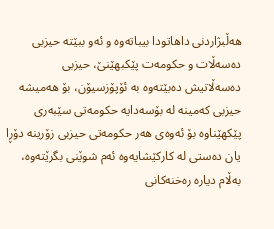هه‌ڵبژاردنی داهاتودا بیباته‌وه‌ و ئه‌و ببێته‌ حیزبی ده‌سه‌ڵات و حكومه‌ت پێكبهێنێ، حیزبی ده‌سه‌ڵاتیش ده‌بێته‌وه‌ به‌ ئۆپۆزسیۆن، بۆ هه‌میشه‌ حیزبی كه‌مینه‌ له‌ بۆسه‌دایه‌ حكومه‌تی‌ سێبه‌ری پێكهێناوه‌ بۆ ئه‌وه‌ی‌ هه‌ر حكومه‌تی حیزبی زۆرینه‌ دۆڕا یان ده‌ستی له‌ كاركێشایه‌وه‌ ئه‌م شوێنی بگرێته‌وه‌، به‌ڵام دیاره‌ ره‌خنه‌كانی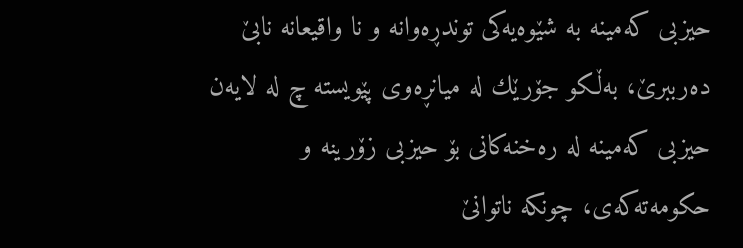حیزبی كه‌مینه‌ به‌ شێوه‌یه‌كی توندڕه‌وانه‌ و نا واقیعانه‌ نابێ ده‌رببرێ، به‌ڵكو جۆرێك له‌ میانڕه‌وی‌ پێویسته‌ چ له‌ لایه‌ن حیزبی كه‌مینه‌ له‌ ره‌خنه‌كانی بۆ حیزبی زۆرینه‌ و حكومه‌ته‌كه‌ی، چونكه‌ ناتوانێ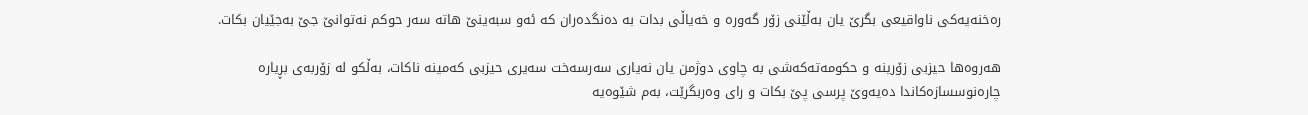ره‌خنه‌یه‌كی ناواقیعی بگرێ یان به‌ڵێنی زۆر گه‌وره‌ و خه‌یاڵی بدات به‌ ده‌نگده‌ران كه‌ ئه‌و سبه‌ینێ هاته‌ سه‌ر حوكم نه‌توانێ جێ به‌جێیان بكات.

هه‌روه‌ها حیزبی زۆرینه‌ و حكومه‌ته‌كه‌شی به‌ چاوی دوژمن یان نه‌یاری سه‌رسه‌خت سه‌یری حیزبی كه‌مینه‌ ناكات، به‌ڵكو له‌ زۆربه‌ی‌ بڕیاره‌ چاره‌نوسسازه‌كاندا ده‌یه‌وێ پرسی پێ بكات و رای وه‌ربگرێت، به‌م شێوه‌یه‌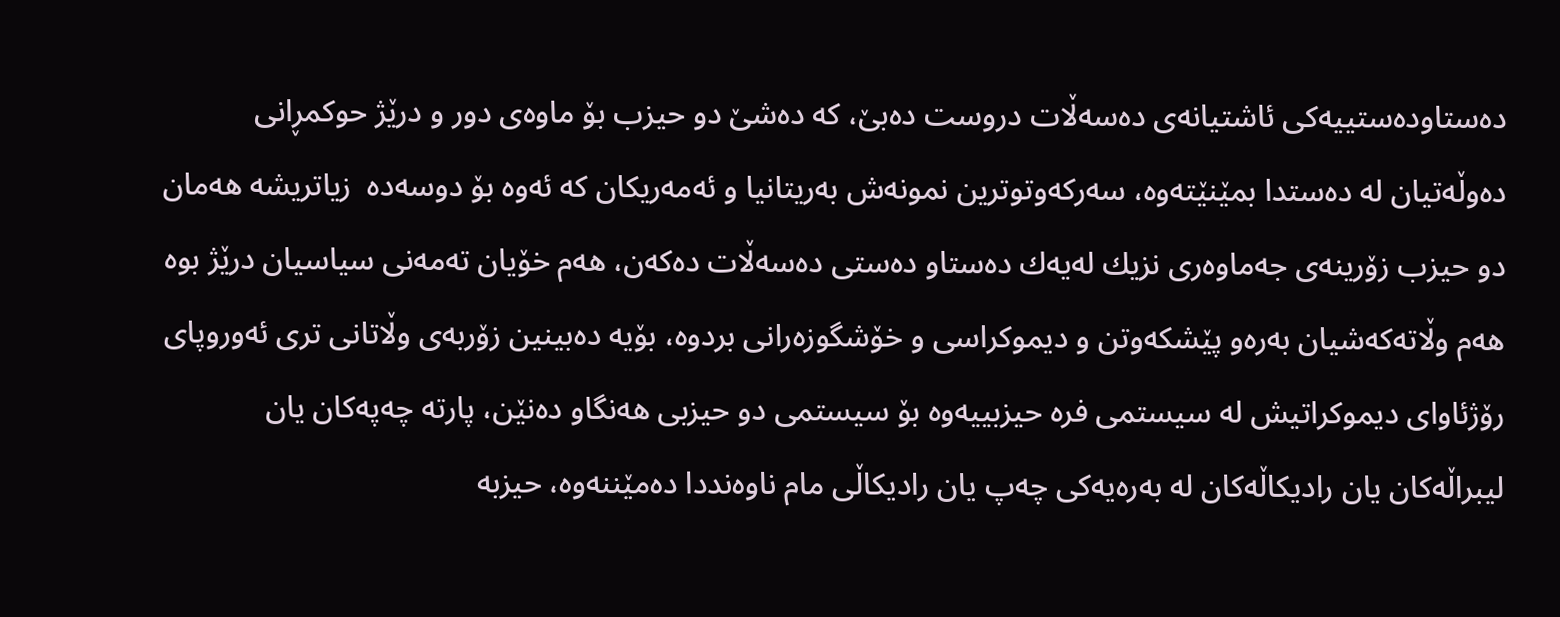ده‌ستاوده‌ستییه‌كی ئاشتیانه‌ی ده‌سه‌ڵات دروست ده‌بێ، كه‌ ده‌شێ دو حیزب بۆ ماوه‌ی‌ دور و درێژ حوكمڕانی ده‌وڵه‌تیان له‌ ده‌ستدا بمێنێته‌وه‌، سه‌ركه‌وتوترین نمونه‌ش به‌ریتانیا و ئه‌مه‌ریكان كه‌ ئه‌وه‌ بۆ دوسه‌ده‌  زیاتریشه‌ هه‌مان دو حیزب زۆرینه‌ی جه‌ماوه‌ری نزیك له‌یه‌ك ده‌ستاو ده‌ستی ده‌سه‌ڵات ده‌كه‌ن، هه‌م خۆیان ته‌مه‌نی سیاسیان درێژ بوه‌ هه‌م وڵاته‌كه‌شیان به‌ره‌و پێشكه‌وتن و دیموكراسی و خۆشگوزه‌رانی بردوه‌، بۆیه‌ ده‌بینین زۆربه‌ی‌ وڵاتانی تری ئه‌وروپای رۆژئاوای دیموكراتیش له‌ سیستمی فره‌ حیزبییه‌وه‌ بۆ سیستمی دو حیزبی هه‌نگاو ده‌نێن، پارته‌ چه‌په‌كان یان لیبراڵه‌كان یان رادیكاڵه‌كان له‌ به‌ره‌یه‌كی چه‌پ یان رادیكاڵی مام ناوه‌نددا ده‌مێننه‌وه‌، حیزبه‌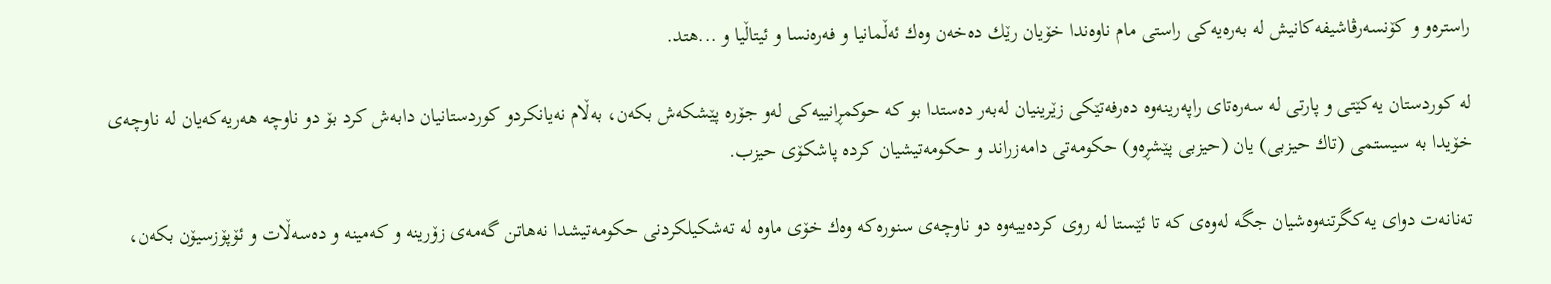راستره‌و و كۆنسه‌رڤاشیفه‌كانیش له‌ به‌ره‌یه‌كی راستی مام ناوه‌ندا خۆیان رێك ده‌خه‌ن وه‌ك ئه‌ڵمانیا و فه‌ره‌نسا و ئیتاڵیا و ...هتد.

له‌ كوردستان یه‌كێتی و پارتی له‌ سه‌ره‌تای راپه‌رینه‌وه‌ ده‌رفه‌تێكی زێرینیان له‌به‌ر ده‌ستدا بو كه‌ حوكمڕانییه‌كی له‌و جۆره‌ پێشكه‌ش بكه‌ن، به‌ڵام نه‌یانكردو كوردستانیان دابه‌ش كرد بۆ دو ناوچه‌ هه‌ریه‌كه‌یان له‌ ناوچه‌ی‌ خۆیدا به‌ سیستمی (تاك حیزبی) یان (حیزبی پێشڕه‌و) حكومه‌تی دامه‌زراند و حكومه‌تیشیان كرده‌ پاشكۆی حیزب.

ته‌نانه‌ت دوای یه‌كگرتنه‌وه‌شیان جگه‌ له‌وه‌ی‌ كه‌ تا ئێستا له‌ روی كرده‌ییه‌وه‌ دو ناوچه‌ی‌ سنوره‌كه‌ وه‌ك خۆی ماوه‌ له‌ ته‌شكیلكردنی حكومه‌تیشدا نه‌هاتن گه‌مه‌ی زۆرینه‌ و كه‌مینه‌ و ده‌سه‌ڵات و ئۆپۆزسیۆن بكه‌ن،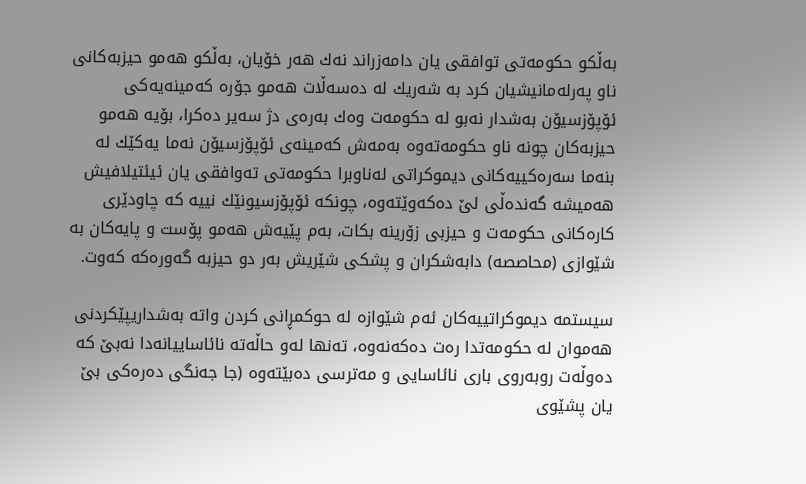به‌ڵكو حكومه‌تی توافقی یان دامه‌زراند نه‌ك هه‌ر خۆیان، به‌ڵكو هه‌مو حیزبه‌كانی ناو په‌رله‌مانیشیان كرد به‌ شه‌ریك له‌ ده‌سه‌ڵات هه‌مو جۆره‌ كه‌مینه‌یه‌كی ئۆپۆزسیۆن به‌شدار نه‌بو له‌ حكومه‌ت وه‌ك به‌ره‌ی دژ سه‌یر ده‌كرا، بۆیه‌ هه‌مو حیزبه‌كان چونه‌ ناو حكومه‌ته‌وه‌ به‌مه‌ش كه‌مینه‌ی ئۆپۆزسیۆن نه‌ما یه‌كێك له‌ بنه‌ما سه‌ره‌كییه‌كانی دیموكراتی له‌ناوبرا حكومه‌تی ته‌وافقی یان ئیئتیلافیش هه‌میشه‌ گه‌نده‌ڵی لێ ده‌كه‌وێته‌وه‌، چونكه‌ ئۆپۆزسیونێك نییه‌ كه‌ چاودێری كاره‌كانی حكومه‌ت و حیزبی زۆرینه‌ بكات، به‌م پێیه‌ش هه‌مو پۆست و پایه‌كان به‌ شێوازی (محاصصه‌) دابه‌شكران و پشكی شێریش به‌ر دو حیزبه‌ گه‌وره‌كه‌ كه‌وت.

سیستمه‌ دیموكراتییه‌كان ئه‌م شێوازه‌ له‌ حوكمڕانی كردن‌ واته‌ به‌شداریپێكردنی هه‌موان له‌ حكومه‌تدا ره‌ت ده‌كه‌نه‌وه‌، ته‌نها له‌و حاڵه‌ته‌ نائاساییانه‌دا نه‌بێ كه‌ ده‌وڵه‌ت روبه‌روی باری نائاسایی و مه‌ترسی ده‌بێته‌وه‌ (جا جه‌نگی ده‌ره‌كی بێ یان پشێوی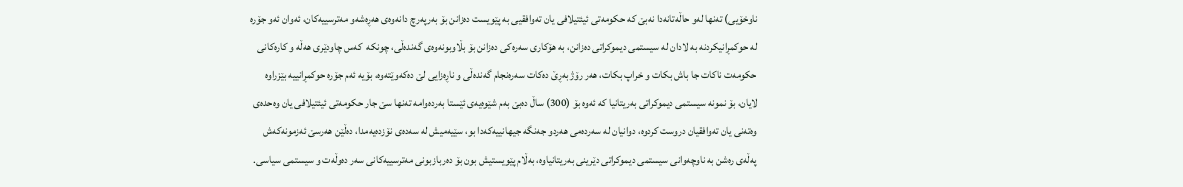ناوخۆیی) ته‌نها له‌و حاڵه‌تانه‌دا نه‌بێ كه‌ حكومه‌تی ئیئتیلافی یان ته‌وافقیی‌ به‌ پێویست ده‌زانن بۆ به‌رپه‌رچ دانه‌وه‌ی‌ هه‌ڕه‌شه‌و مه‌ترسییه‌كان، ئه‌وان ئه‌و جۆره‌ له‌ حوكمڕانیكردنه‌ به‌ لادان له‌ سیستمی دیموكراتی ده‌زانن، به‌ هۆكاری سه‌ره‌كی ده‌زانن بۆ بڵاوبونه‌وه‌ی‌ گه‌نده‌ڵی، چونكه‌  كه‌س چاودێری هه‌ڵه‌ و كاره‌كانی حكومه‌ت ناكات جا باش بكات و خراپ بكات، هه‌ر رۆژ به‌ڕێ ده‌كات سه‌ره‌نجام گه‌نده‌ڵی و ناڕه‌زایی لێ ده‌كه‌وێته‌وه‌، بۆیه‌ ئه‌م جۆره‌ حوكمڕانییه‌ بێزراوه‌ لایان، بۆ نمونه‌ سیستمی دیموكراتی به‌ریتانیا كه‌ ئه‌وه‌ بۆ (300) ساڵ ده‌بێ به‌م شێوه‌یه‌ی ئێستا به‌رده‌وامه‌ ته‌نها سێ جار حكومه‌تی ئیئتیلافی یان وه‌حده‌ی وه‌ته‌نی یان ته‌وافقیان دروست كردوه‌، دوانیان له‌ سه‌رده‌می هه‌ردو جه‌نگه‌ جیهانییه‌كه‌دا بو، سێیه‌میش له‌ سه‌ده‌ی نۆزده‌یه‌مدا، ده‌ڵێن هه‌رسێ ئه‌زمونه‌كه‌ش په‌ڵه‌ی‌ ره‌شن به‌ ناوچه‌وانی سیستمی دیموكراتی دێرینی به‌ریتانیاوه‌، به‌ڵام پێویستیش بون بۆ ده‌ربازبونی مه‌ترسییه‌كانی سه‌ر ده‌وڵه‌ت و سیستمی سیاسی.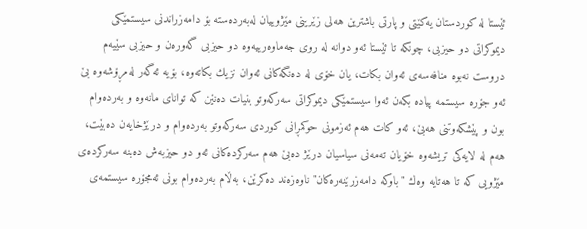ئێستا له‌ كوردستان یه‌كێتی و پارتی باشترین هه‌لی زێرینی مێژوییان له‌به‌رده‌سته‌ بۆ دامه‌زراندنی سیستمێكی دیموكراتی دو حیزبی، چونكه‌ تا ئێستا ئه‌و دوانه‌ له‌ روی جه‌ماوه‌رییه‌وه‌ دو حیزبی گه‌وره‌ن و حیزبی سێیه‌م دروست نه‌بوه‌ منافه‌سه‌ی‌ ئه‌وان بكات، یان خۆی له‌ ده‌نگه‌كانی ئه‌وان نزیك بكاته‌وه‌، بۆیه‌ ئه‌گه‌ر له‌مڕۆشه‌وه‌ بێ ئه‌و جۆره‌ سیستمه‌ پیاده‌ بكه‌ن ئه‌وا سیستمێكی دیموكراتی سه‌ركه‌وتو بنیات ده‌نێن كه‌ توانای مانه‌وه‌ و به‌رده‌وام بون و پێشكه‌وتنی هه‌بێ، ئه‌و كات هه‌م ئه‌زمونی حوكمڕانی كوردی سه‌ركه‌وتو به‌رده‌وام و درێژخایه‌ن ده‌بێت، هه‌م له‌ لایه‌كی تریشه‌وه‌ خۆیان ته‌مه‌نی سیاسیان درێژ ده‌بێ هه‌م سه‌ركرده‌كانی ئه‌و دو حیزبه‌ش ده‌بنه‌ سه‌ركرده‌ی مێژویی كه‌ تا هه‌تایه‌ وه‌ك "باوكه‌ دامه‌زرێنه‌ره‌كان" ناوه‌زه‌ند ده‌كرێن، به‌ڵام به‌رده‌وام بونی ئه‌مجۆره‌ سیستمه‌ی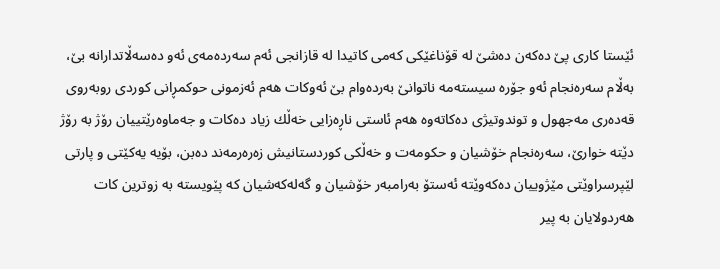ئێستا كاری پێ ده‌كه‌ن ده‌شێ له‌ قۆناغێكی كه‌می كاتیدا له‌ قازانجی ئه‌م سه‌رده‌مه‌ی ئه‌و ده‌سه‌ڵاتدارانه‌ بێ، به‌ڵام سه‌ره‌نجام ئه‌و جۆره‌ سیسته‌مه‌ ناتوانێ به‌رده‌وام بێ ئه‌وكات هه‌م ئه‌زمونی حوكمڕانی كوردی روبه‌روی قه‌ده‌ری مه‌جهول و توندوتیژی ده‌كاته‌وه‌ هه‌م ئاستی ناڕه‌زایی خه‌ڵك زیاد ده‌كات و جه‌ماوه‌رێتییان رۆژ به‌ رۆژ دێته‌ خوارێ، سه‌ره‌نجام خۆشیان و حكومه‌ت و خه‌ڵكی كوردستانیش زه‌ره‌رمه‌ند ده‌بن، بۆیه‌ یه‌كێتی و پارتی لێپرسراوێتی مێژوییان ده‌كه‌وێته‌ ئه‌ستۆ به‌رامبه‌ر خۆشیان و گه‌له‌كه‌شیان كه‌ پێویسته‌ به‌ زوترین كات هه‌ردولایان به‌ پیر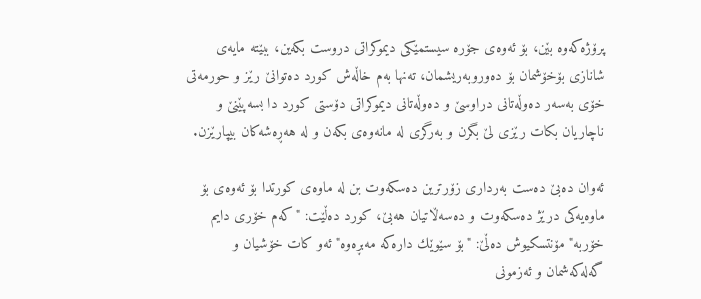پرۆژه‌كه‌وه‌ بێن، بۆ ئه‌وه‌ی‌ جۆره‌ سیستمێكی دیموكراتی دروست بكه‌ین، ببێته‌ مایه‌ی شانازی بۆخۆشمان بۆ ده‌وروبه‌ریشمان، ته‌نها به‌م خاڵه‌ش كورد ده‌توانێ رێز و حورمه‌تی خۆی به‌سه‌ر ده‌وڵه‌تانی دراوسێ و ده‌وڵه‌تانی دیموكراتی دۆستی كورد دا بسه‌پێنێ و ناچاریان بكات رێزی لێ بگرن و به‌رگری له‌ مانه‌وه‌ی بكه‌ن و له‌ هه‌ڕه‌شه‌كان بیپارێزن.

ئه‌وان ده‌بێ ده‌ست به‌رداری زۆرترین ده‌سكه‌وت بن له‌ ماوه‌ی كورتدا بۆ ئه‌وه‌ی‌ بۆ ماوه‌یه‌كی درێژ ده‌سكه‌وت و ده‌سه‌ڵاتیان هه‌بێ، كورد ده‌ڵێت: "كه‌م خۆری دایم خۆربه‌" مۆنتسكیوش ده‌ڵێ: "بۆ سێوێك داره‌كه‌ مه‌بڕه‌وه‌" ئه‌و كات خۆشیان و گه‌له‌كه‌شمان و ئه‌زمونی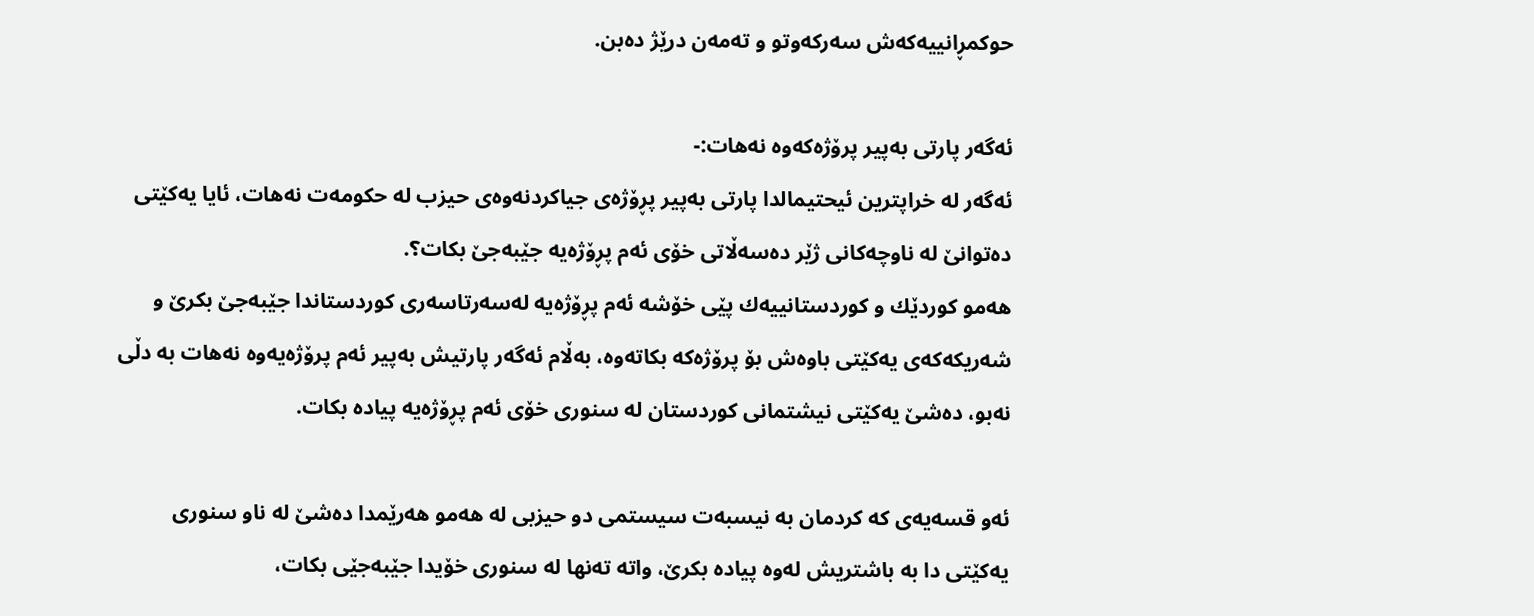حوكمڕانییه‌كه‌ش سه‌ركه‌وتو و ته‌مه‌ن درێژ ده‌بن.

ئه‌گه‌ر پارتی به‌پیر پرۆژه‌كه‌وه‌ نه‌هات:-
ئه‌گه‌ر له‌ خراپترین ئیحتیمالدا پارتی به‌پیر پڕۆژه‌ی جیاكردنه‌وه‌ی‌ حیزب له‌ حكومه‌ت نه‌هات، ئایا یه‌كێتی ده‌توانێ له‌ ناوچه‌كانی ژێر ده‌سه‌ڵاتی خۆی ئه‌م پڕۆژه‌یه‌ جێبه‌جێ بكات؟.
هه‌مو كوردێك و كوردستانییه‌ك پێی خۆشه‌ ئه‌م پڕۆژه‌یه‌ له‌سه‌رتاسه‌ری كوردستاندا جێبه‌جێ بكرێ و شه‌ریكه‌كه‌ی یه‌كێتی باوه‌ش بۆ پرۆژه‌كه‌ بكاته‌وه‌، به‌ڵام ئه‌گه‌ر پارتیش به‌پیر ئه‌م پرۆژه‌یه‌وه‌ نه‌هات به‌ دڵی نه‌بو، ده‌شێ یه‌كێتی نیشتمانی كوردستان له‌ سنوری خۆی‌ ئه‌م پڕۆژه‌یه‌ پیاده‌ بكات.

ئه‌و قسه‌یه‌ی‌ كه‌ كردمان به‌ نیسبه‌ت سیستمی دو حیزبی له‌ هه‌مو هه‌رێمدا ده‌شێ له‌ ناو سنوری یه‌كێتی دا به‌ باشتریش له‌وه‌ پیاده‌ بكرێ، واته‌ ته‌نها له‌ سنوری خۆیدا جێبه‌جێی بكات،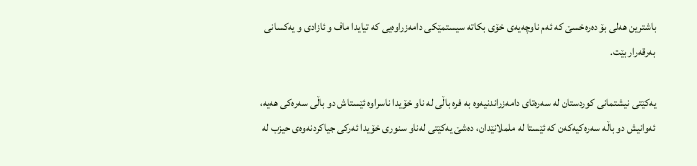باشترین هه‌لی بۆ ده‌ره‌خسێ كه‌ ئه‌م ناوچه‌یه‌ی خۆی بكاته‌ سیستمێكی دامه‌زراوه‌یی كه‌ تیایدا ماف و ئازادی و یه‌كسانی به‌رقه‌رار بێت.

یه‌كێتی نیشتمانی كوردستان له‌ سه‌ره‌تای دامه‌زراندنیه‌وه‌ به‌ فره‌ باڵی له‌ ناو خۆیدا ناسراوه‌ ئێستاش دو باڵی سه‌ره‌كی هه‌یه‌، ئه‌وانیش دو باڵه‌ سه‌ره‌كیه‌كه‌ن كه‌ ئێستا له‌ ململانێدان، ده‌شێ یه‌كێتی له‌ناو سنوری خۆیدا ئه‌ركی جیاكردنه‌وه‌ی‌ حیزب له‌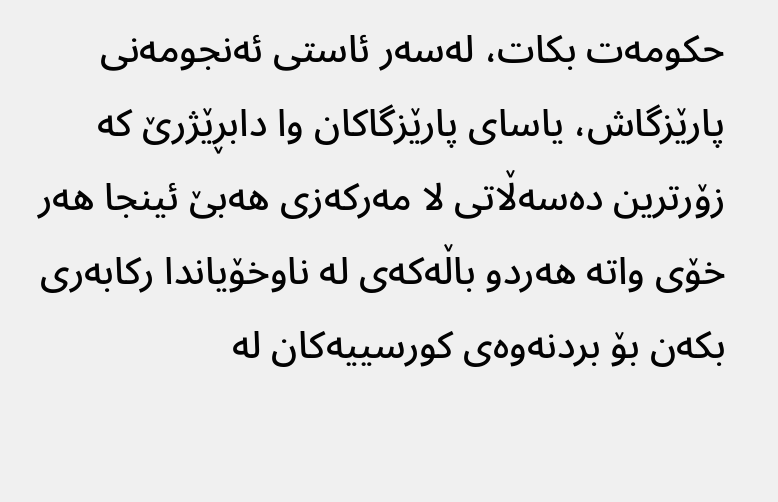حكومه‌ت بكات، له‌سه‌ر ئاستی ئه‌نجومه‌نی پارێزگاش، یاسای پارێزگاكان وا دابڕێژرێ كه‌ زۆرترین ده‌سه‌ڵاتی لا مه‌ركه‌زی هه‌بێ ئینجا هه‌ر خۆی واته‌ هه‌ردو باڵه‌كه‌ی له‌ ناوخۆیاندا ركابه‌ری بكه‌ن بۆ بردنه‌وه‌ی‌ كورسییه‌كان له‌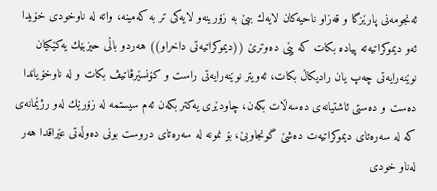ئه‌نجومه‌نی پارێزگا و قه‌زاو ناحیه‌كان لایه‌ك ببێ به‌ زۆرینه‌و لایه‌كی تر به‌ كه‌مینه‌، واته‌ له‌ ناوخودی خۆیدا ئه‌و دیموكراتیه‌ته‌ پیاده‌ بكات كه‌ پێی ده‌وترێ ((دیموكراتیه‌تی داخراو)) هه‌ردو باڵی حیزبێك یه‌كێكیان نوێنه‌رایه‌تی چه‌پ یان رادیكاڵ بكات، ئه‌ویتر نوێنه‌رایه‌تی راست و كۆنسێرڤاتیڤ بكات و له‌ ناوخۆیاندا ده‌ست و ده‌ستی ئاشتیانه‌ی ده‌سه‌ڵات بكه‌ن، چاودێری یه‌كتر بكه‌ن ئه‌م سیستمه‌ له‌ زۆرێك له‌و رژێمانه‌ی كه‌ له‌ سه‌ره‌تای دیموكراتیه‌ت ده‌شێ گونجاوبێ، بۆ نمونه‌ له‌ سه‌ره‌تای دروست بونی ده‌وڵه‌تی عێراقدا هه‌ر له‌ناو خودی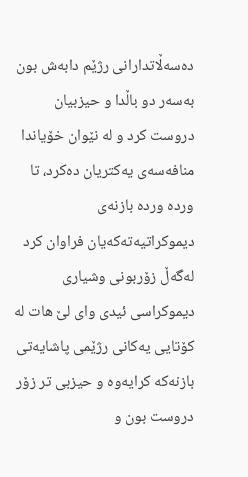ده‌سه‌ڵاتدارانی رژێم دابه‌ش بون به‌سه‌ر دو باڵدا و حیزبیان دروست كرد و له‌ نێوان خۆیاندا منافه‌سه‌ی‌ یه‌كتریان ده‌كرد، تا ورده‌ ورده‌ بازنه‌ی دیموكراتیه‌ته‌كه‌یان فراوان كرد له‌گه‌ڵ زۆربونی وشیاری دیموكراسی ئیدی وای لێ هات له‌ كۆتایی یه‌كانی رژێمی پاشایه‌تی بازنه‌كه‌ كرایه‌وه‌ و حیزبی تر زۆر دروست بون و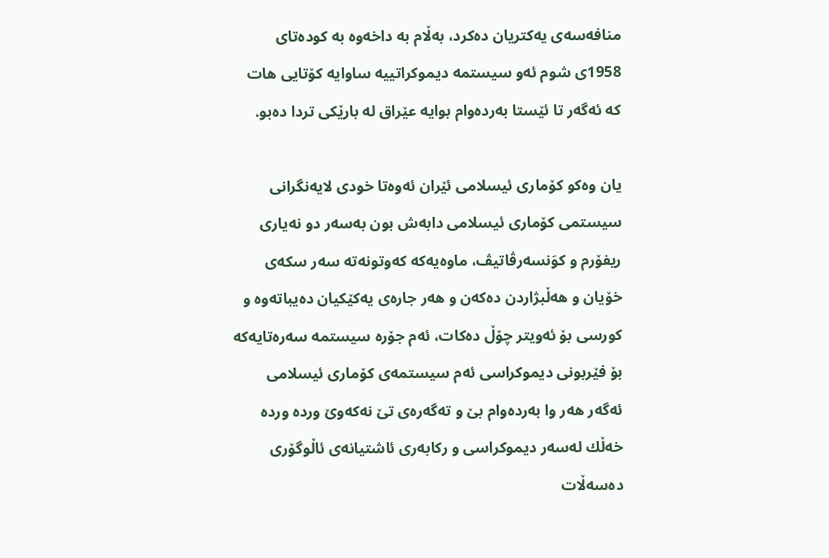منافه‌سه‌ی‌ یه‌كتریان ده‌كرد، به‌ڵام به‌ داخه‌وه‌ به‌ كوده‌تای 1958ی شوم ئه‌و سیستمه‌ دیموكراتییه‌ ساوایه‌ كۆتایی هات كه‌ ئه‌گه‌ر تا ئێستا به‌رده‌وام بوایه‌ عێراق له‌ بارێكی تردا ده‌بو.

یان وه‌كو كۆماری ئیسلامی ئێران ئه‌وه‌تا خودی لایه‌نگرانی سیستمی كۆماری ئیسلامی دابه‌ش بون به‌سه‌ر دو نه‌یاری ریفۆرم و كوَنسه‌رڤاتیڤ، ماوه‌یه‌كه‌ كه‌وتونه‌ته‌ سه‌ر سكه‌ی‌ خۆیان و هه‌ڵبژاردن ده‌كه‌ن و هه‌ر جاره‌ی یه‌كێكیان ده‌یباته‌وه‌ و كورسی بۆ ئه‌ویتر چۆڵ ده‌كات، ئه‌م جۆره‌ سیستمه‌ سه‌ره‌تایه‌كه‌ بۆ فێربونی دیموكراسی ئه‌م سیستمه‌ی كۆماری ئیسلامی ئه‌گه‌ر هه‌ر وا به‌رده‌وام بێ و ته‌گه‌ره‌ی تێ نه‌كه‌وێ ورده‌ ورده‌ خه‌ڵك له‌سه‌ر دیموكراسی و ركابه‌ری ئاشتیانه‌ی ئاڵوگۆری ده‌سه‌ڵات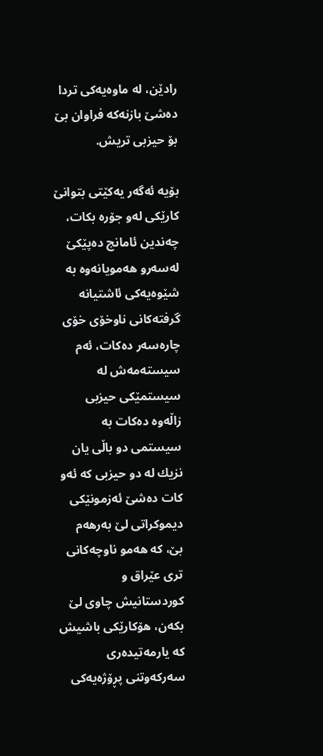رادێن، له‌ ماوه‌یه‌كی تردا ده‌شێ بازنه‌كه‌ فراوان بێ بۆ حیزبی تریش.

بۆیه‌ ئه‌گه‌ر یه‌كێتی بتوانێ كارێكی له‌و جۆره‌ بكات، چه‌ندین ئامانج ده‌پێكێ له‌سه‌رو هه‌مویانه‌وه‌ به‌ شێوه‌یه‌كی ئاشتیانه‌ گرفته‌كانی ناوخۆی خۆی چاره‌سه‌ر ده‌كات، ئه‌م سیسته‌مه‌ش له‌ سیستمێكی حیزبی زاڵه‌وه‌ ده‌كات به‌ سیستمی دو باڵی یان نزیك له‌ دو حیزبی كه‌ ئه‌و كات ده‌شێ ئه‌زمونێكی دیموكراتی لێ به‌رهه‌م بێ، كه‌ هه‌مو ناوچه‌كانی تری عێراق و كوردستانیش چاوی لێ بكه‌ن، هۆكارێكی باشیش كه‌ یارمه‌تیده‌ری سه‌ركه‌وتنی پڕۆژه‌یه‌كی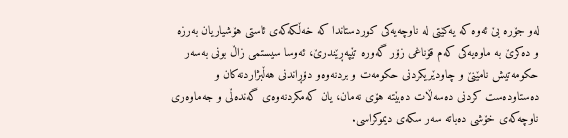له‌و جۆره‌ بێ ئه‌وه‌ كه‌ یه‌كێتی له‌ ناوچه‌یه‌كی كوردستاندا كه‌ خه‌ڵكه‌كه‌ی ئاستی هۆشیاریان به‌رزه‌ و ده‌كرێ به‌ ماوه‌یه‌كی كه‌م قۆناغی زۆر گه‌وره‌ تێپه‌ڕێندرێ، ئه‌وسا سیستمی زاڵ بونی به‌سه‌ر حكومه‌تیش نامێنێ و چاودێریكردنی حكومه‌ت و بردنه‌وه‌و دۆڕاندنی هه‌ڵبژاردنه‌كان و ده‌ستاوده‌ست كردنی ده‌سه‌ڵات ده‌بێته‌ هۆی نه‌مان، یان كه‌مكردنه‌وه‌ی‌ گه‌نده‌ڵی و جه‌ماوه‌ری ناوچه‌كه‌ی خۆشی ده‌باته‌ سه‌ر سكه‌ی دیموكراسی.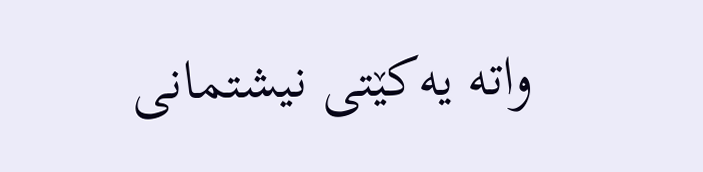واته‌ یه‌كێتی نیشتمانی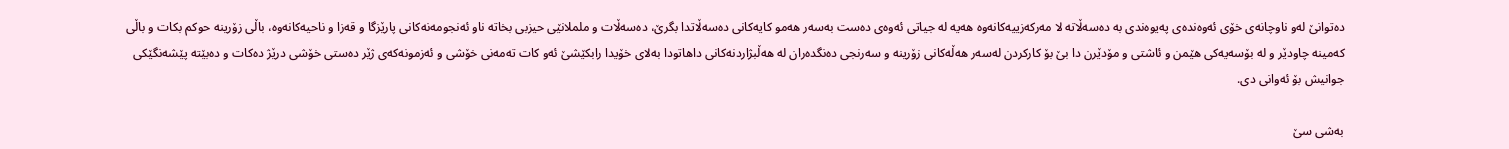ده‌توانێ له‌و ناوچانه‌ی خۆی ئه‌وه‌نده‌ی په‌یوه‌ندی به‌ ده‌سه‌ڵاته‌ لا مه‌ركه‌زییه‌كانه‌وه‌ هه‌یه‌ له‌ جیاتی ئه‌وه‌ی‌ ده‌ست به‌سه‌ر هه‌مو كایه‌كانی ده‌سه‌ڵاتدا بگرێ، ده‌سه‌ڵات و ململانێی حیزبی بخاته‌ ناو ئه‌نجومه‌نه‌كانی پارێزگا و قه‌زا و ناحیه‌كانه‌وه‌، باڵی زۆرینه‌ حوكم بكات و باڵی كه‌مینه‌ چاودێر و له‌ بۆسه‌یه‌كی هێمن و ئاشتی و مۆدێرن دا بێ بۆ كاركردن له‌سه‌ر هه‌ڵه‌كانی زۆرینه‌ و سه‌رنجی ده‌نگده‌ران له‌ هه‌ڵبژاردنه‌كانی داهاتودا به‌لای خۆیدا رابكێشێ ئه‌و كات ته‌مه‌نی خۆشی و ئه‌زمونه‌كه‌ی ژێر ده‌ستی خۆشی درێژ ده‌كات و ده‌بێته‌ پێشه‌نگێكی جوانیش بۆ ئه‌وانی دی.

به‌شی‌ سێ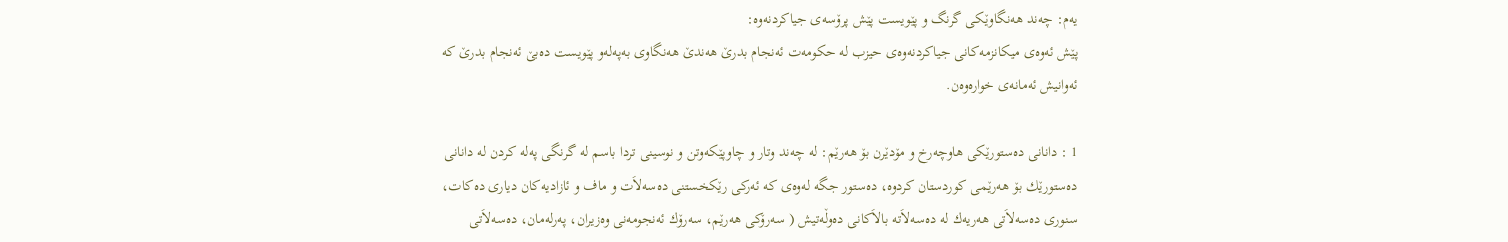یه‌م: چه‌ند هه‌نگاوێكی‌ گرنگ و پێویست پێش پرۆسه‌ی‌ جیاكردنه‌وه‌:
پێش ئه‌وه‌ی‌ میكانزمه‌كانی‌ جیاكردنه‌وه‌ی‌ حیزب له‌ حكومه‌ت ئه‌نجام بدرێ‌ هه‌ندێ‌ هه‌نگاوی‌ به‌په‌له‌و پێویست ده‌بێ‌ ئه‌نجام بدرێ‌ كه‌ ئه‌وانیش ئه‌مانه‌ی‌ خواره‌وه‌ن.

1 : دانانی‌ ده‌ستورێكی‌ هاوچه‌رخ و مۆدێرن بۆ هه‌رێم: له‌ چه‌ند وتار و چاوپێكه‌وتن و نوسینی‌ تردا باسم له‌ گرنگی‌ په‌له‌ كردن له‌ دانانی‌ ده‌ستورێك بۆ هه‌رێمی‌ كوردستان كردوه‌، ده‌ستور جگه‌ له‌وه‌ی‌ كه‌ ئه‌ركی‌ رێكخستنی‌ ده‌سه‌لاَت و ماف و ئازادیه‌كان دیاری‌ ده‌كات، سنوری‌ ده‌سه‌لاَتی‌ هه‌ریه‌ك له‌ ده‌سه‌لاَته‌ بالاَكانی‌ ده‌وڵه‌تیش ( سه‌رۆكی‌ هه‌رێم، سه‌رۆك ئه‌نجومه‌نی‌ وه‌زیران، په‌رله‌مان، ده‌سه‌لاَتی‌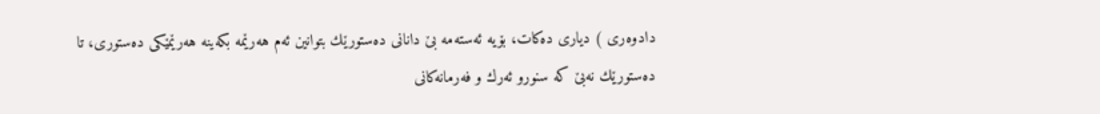دادوه‌ری‌ ) دیاری‌ ده‌كات، بۆیه‌ ئه‌سته‌مه‌ بێ‌ دانانی‌ ده‌ستورێك بتوانین ئه‌م هه‌رێمه‌ بكه‌ینه‌ هه‌رێمێكی‌ ده‌ستوری‌، تا ده‌ستورێك نه‌بێ‌ كه‌ سنورو ئه‌رك و فه‌رمانه‌كانی‌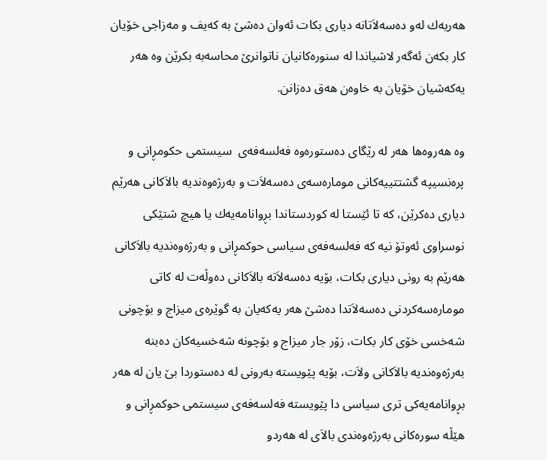هه‌ریه‌ك له‌و ده‌سه‌لاَتانه‌ دیاری‌ بكات ئه‌وان ده‌شێ‌ به‌ كه‌یف و مه‌زاجی‌ خۆیان كار بكه‌ن ئه‌گه‌ر لاشیاندا له‌ سنوره‌كانیان ناتوانرێ‌ محاسه‌به‌ بكرێن وه‌ هه‌ر یه‌كه‌شیان خۆیان به‌ خاوه‌ن هه‌ق ده‌زانن.

وه‌ هه‌روه‌ها هه‌ر له‌ رێگای‌ ده‌ستوره‌وه‌ فه‌لسه‌فه‌ی‌  سیستمی حكومڕانی‌ و پره‌نسیپه‌ گشتتییه‌كانی‌ موماره‌سه‌ی‌ ده‌سه‌لاَت و به‌رژه‌وه‌ندیه‌ بالاَكانی‌ هه‌رێم دیاری‌ ده‌كرێن، كه‌ تا ئێستا له‌ كوردستاندا بڕوانامه‌یه‌ك یا هیچ شتێكی‌ نوسراوی‌ ئه‌وتۆ نیه‌ كه‌ فه‌لسه‌فه‌ی‌ سیاسی‌ حوكمڕانی‌ و به‌رژه‌وه‌ندیه‌ بالاَكانی‌ هه‌رێم به‌ رونی‌ دیاری‌ بكات، بۆیه‌ ده‌سه‌لاَته‌ بالاَكانی‌ ده‌وڵه‌ت له‌ كاتی‌ موماره‌سه‌كردنی‌ ده‌سه‌لاَتدا ده‌شێ‌ هه‌ر یه‌كه‌یان به‌ گوێره‌ی‌ میزاج و بۆچونی شه‌خسی‌ خۆی‌ كار بكات، زۆر جار میزاج و بۆچونه‌ شه‌خسیه‌كان ده‌بنه‌ به‌رژه‌وه‌ندیه‌ بالاَكانی‌ ولاَت، بۆیه‌ پێویسته‌ به‌رونی‌ له‌ ده‌ستوردا بێ‌ یان له‌ هه‌ر بڕوانامه‌یه‌كی‌ تری‌ سیاسی‌ دا پێویسته‌ فه‌لسه‌فه‌ی‌ سیستمی‌ حوكمڕانی‌ و هێڵه‌ سوره‌كانی‌ به‌رژه‌وه‌ندی‌ بالاَی‌ له‌ هه‌ردو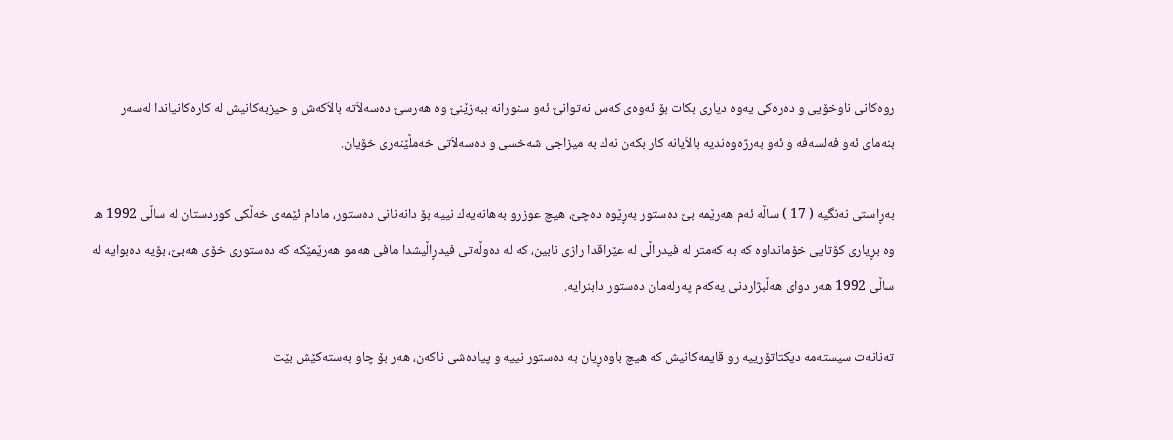روه‌كانی‌ ناوخۆیی‌ و ده‌ره‌كی‌ یه‌وه‌ دیاری‌ بكات بۆ ئه‌وه‌ی‌ كه‌س نه‌توانێ‌ ئه‌و سنورانه‌ ببه‌زێنێ‌ وه‌ هه‌رسێ‌ ده‌سه‌لاَته‌ بالاَكه‌ش و حیزبه‌كانیش له‌ كاره‌كانیاندا له‌سه‌ر بنه‌مای‌ ئه‌و فه‌لسه‌فه‌ و ئه‌و به‌رژه‌وه‌ندیه‌ بالاَیانه‌ كار بكه‌ن نه‌ك به‌ میزاجی‌ شه‌خسی‌ و ده‌سه‌لاَتی‌ خه‌مڵێنه‌ری‌ خۆیان.

به‌ڕاستی‌ نه‌نگیه‌ ( 17 ) ساڵه‌ ئه‌م هه‌رێمه‌ بێ‌ ده‌ستور به‌ڕێوه‌ ده‌چێ‌، هیچ عوزرو به‌هانه‌یه‌ك نییه‌ بۆ دانه‌نانی‌ ده‌ستور، مادام ئێمه‌ی‌ خه‌ڵكی‌ كوردستان له‌ ساڵی‌ 1992 ه‌ وه‌ بڕیاری‌ كۆتایی‌ خۆمانداوه‌ كه‌ به‌ كه‌متر له‌ فیدراڵی‌ له‌ عێراقدا رازی‌ نابین، كه‌ له‌ ده‌وڵه‌تی‌ فیدڕاڵیشدا مافی‌ هه‌مو هه‌رێمێكه‌ كه‌ ده‌ستوری‌ خۆی‌ هه‌بێ‌، بۆیه‌ ده‌بوایه‌ له‌ ساڵی‌ 1992 هه‌ر دوای‌ هه‌ڵبژاردنی‌ یه‌كه‌م په‌رله‌مان ده‌ستور دابنرایه‌.

ته‌نانه‌ت سیسته‌مه‌ دیكتاتۆرییه‌ رو قایمه‌كانیش كه‌ هیچ باوه‌ڕیان به‌ ده‌ستور نییه‌ و پیاده‌شی‌ ناكه‌ن، هه‌ر بۆ چاو به‌سته‌كێش بێت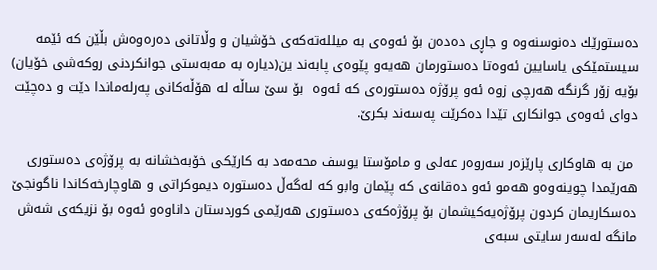ده‌ستورێك ده‌نوسنه‌وه‌ و جاڕی‌ ده‌ده‌ن بۆ ئه‌وه‌ی‌ به‌ میلله‌ته‌كه‌ی خۆشیان و وڵاتانی ده‌ره‌وه‌ش بڵێن كه‌ ئێمه‌ سیستمێكی یاسایین ئه‌وه‌تا ده‌ستورمان هه‌یه‌و پێوه‌ی‌ پابه‌ند ین(دیاره‌ به‌ مه‌به‌ستی جوانكردنی روكه‌شی خۆیان) بۆیه‌ زۆر گرنگه‌ هه‌رچی زوه‌ ئه‌و پرۆژه‌ ده‌ستوره‌ی كه‌ ئه‌وه‌  بۆ سێ ساڵه‌ له‌ هۆڵه‌كانی په‌رله‌ماندا دێت و ده‌چێت دوای ئه‌وه‌ی‌ جوانكاری تێدا ده‌كرێت په‌سه‌ند بكرێ.

 من به‌ هاوكاری پارێزه‌ر سه‌روه‌ر عه‌لی و مامۆستا یوسف محه‌مه‌د به‌ كارێكی خۆبه‌خشانه‌ به‌ پرۆژه‌ی ده‌ستوری هه‌رێمدا چوینه‌وه‌و هه‌مو ئه‌و ده‌قانه‌ی‌ كه‌ پێمان وابو كه‌ له‌گه‌ڵ ده‌ستوره‌ دیموكراتی و هاوچارخه‌كاندا ناگونجێ ده‌سكاریمان كردون پرۆژه‌یه‌كیشمان بۆ پرۆژه‌كه‌ی ده‌ستوری هه‌رێمی كوردستان داناوه‌و ئه‌وه‌ بۆ نزیكه‌ی شه‌ش مانگه‌ له‌سه‌ر سایتی سبه‌ی‌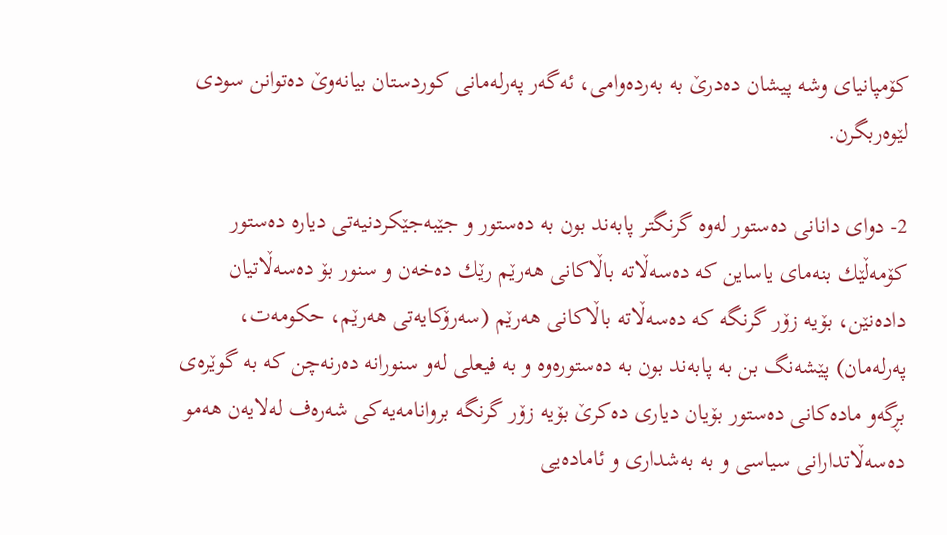كۆمپانیای وشه‌ پیشان ده‌درێ به‌ به‌رده‌وامی، ئه‌گه‌ر په‌رله‌مانی كوردستان بیانه‌وێ ده‌توانن سودی لێوه‌ربگرن.

2- دوای دانانی ده‌ستور له‌وه‌ گرنگتر پابه‌ند بون به‌ ده‌ستور و جێبه‌جێكردنیه‌تی دیاره‌ ده‌ستور كۆمه‌ڵێك بنه‌مای یاساین كه‌ ده‌سه‌ڵاته‌ باڵاكانی هه‌رێم رێك ده‌خه‌ن و سنور بۆ ده‌سه‌ڵاتیان داده‌نێن، بۆیه‌ زۆر گرنگه‌ كه‌ ده‌سه‌ڵاته‌ باڵاكانی هه‌رێم (سه‌رۆكایه‌تی هه‌رێم، حكومه‌ت، په‌رله‌مان) پێشه‌نگ بن به‌ پابه‌ند بون به‌ ده‌ستوره‌وه‌ و به‌ فیعلی له‌و سنورانه‌ ده‌رنه‌چن كه‌ به‌ گوێره‌ی‌ بڕگه‌و ماده‌كانی ده‌ستور بۆیان دیاری ده‌كرێ بۆیه‌ زۆر گرنگه‌ بروانامه‌یه‌كی شه‌ره‌ف له‌لایه‌ن هه‌مو ده‌سه‌ڵاتدارانی سیاسی و به‌ به‌شداری و ئاماده‌یی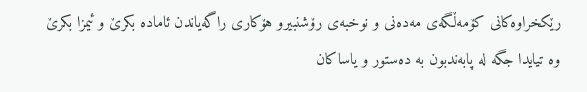رێكخراوه‌كانی كۆمه‌ڵگه‌ی مه‌ده‌نی و نوخبه‌ی‌ رۆشنبیرو هۆكاری راگه‌یاندن ئاماده‌ بكرێ و ئیمزا بكرێ وه‌ تیایدا جگه‌ له‌ پابه‌ندبون به‌ ده‌ستور و یاساكان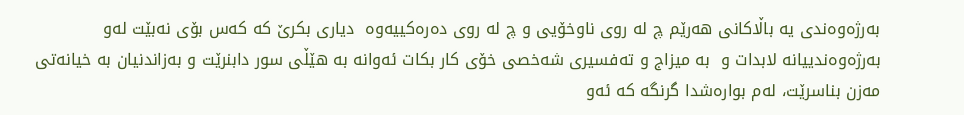به‌رژه‌وه‌ندی یه‌ باڵاكانی هه‌رێم چ له‌ روی ناوخۆیی و چ له‌ روی ده‌ره‌كییه‌وه‌  دیاری بكرێ كه‌ كه‌س بۆی نه‌بێت له‌و به‌رژه‌وه‌ندییانه‌ لابدات و  به‌ میزاج و ته‌فسیری شه‌خصی خۆی كار بكات ئه‌وانه‌ به‌ هێڵی سور دابنرێت و به‌زاندنیان به‌ خیانه‌تی مه‌زن بناسرێت، له‌م بواره‌شدا گرنگه‌ كه‌ ئه‌و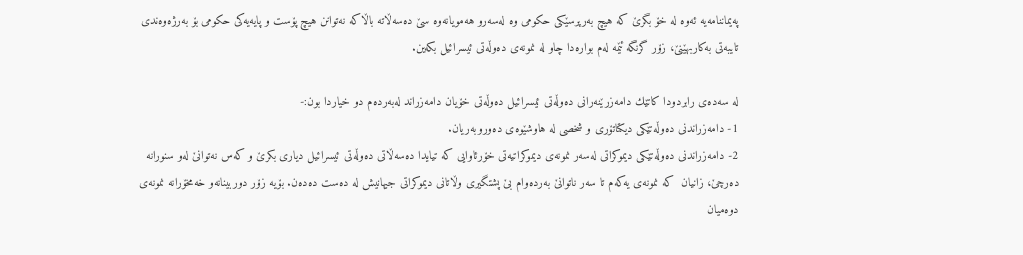په‌یماننامه‌یه‌ ئه‌وه‌ له‌ خۆ بگرێ كه‌ هیچ به‌رپرسێكی حكومی وه‌ له‌سه‌رو هه‌مویانه‌وه‌ سێ ده‌سه‌ڵاته‌ باڵاكه‌ نه‌توانن هیچ پۆست و پایه‌یه‌كی حكومی بۆ به‌رژه‌وه‌ندی تایبه‌تی به‌كاربهێنێ، زۆر گرنگه‌ ئێمه‌ له‌م بواره‌دا چاو له‌ نمونه‌ی ده‌وڵه‌تی ئیسرائیل بكه‌ین.

له‌ سه‌ده‌ی رابردودا كاتێك دامه‌زرێنه‌رانی ده‌وڵه‌تی ئیسرائیل ده‌وڵه‌تی خۆیان دامه‌زراند له‌به‌رده‌م دو خیاردا بون:-
1- دامه‌زراندنی ده‌وڵه‌تێكی دیكتاتۆری و شخصی له‌ هاوشێوه‌ی‌ ده‌وروبه‌ریان.
2- دامه‌زراندنی ده‌وڵه‌تێكی دیموكراتی له‌سه‌ر نمونه‌ی دیموكراتیه‌تی خۆرئاوایی كه‌ تیایدا ده‌سه‌ڵاتی ده‌وڵه‌تی ئیسرائیل دیاری بكرێ و كه‌س نه‌توانێ له‌و سنورانه‌ ده‌رچێ، زانیان  كه‌ نمونه‌ی یه‌كه‌م تا سه‌ر ناتوانێ به‌رده‌وام بێ پشتگیری وڵاتانی دیموكراتی جیهانیش له‌ ده‌ست ده‌ده‌ن. بۆیه‌ زۆر دوربینانه‌و خه‌مخۆرانه‌ نمونه‌ی دوه‌میان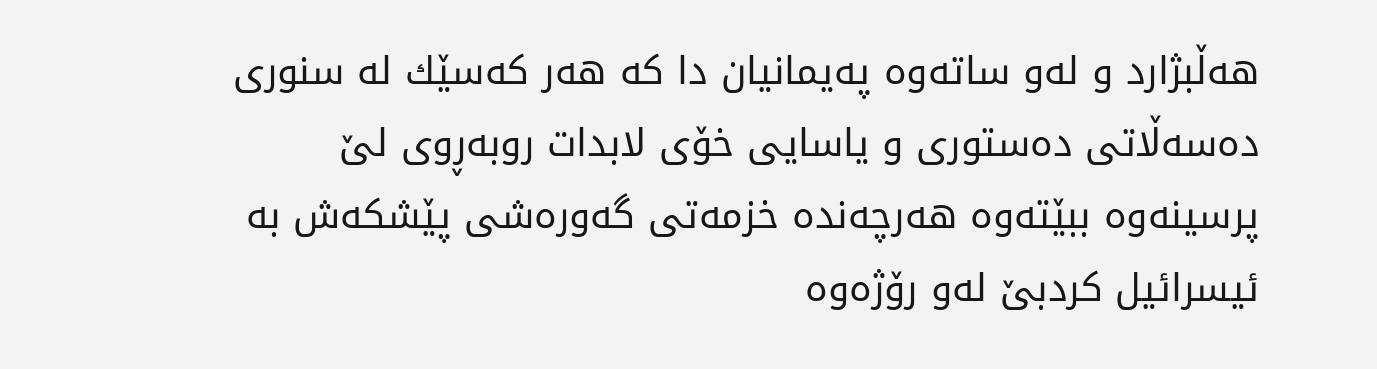هه‌ڵبژارد و له‌و ساته‌وه‌ په‌یمانیان دا كه‌ هه‌ر كه‌سێك له‌ سنوری ده‌سه‌ڵاتی ده‌ستوری و یاسایی خۆی لابدات روبه‌ڕوی لێ پرسینه‌وه‌ ببێته‌وه‌ هه‌رچه‌نده‌ خزمه‌تی گه‌وره‌شی پێشكه‌ش به‌ ئیسرائیل كردبێ له‌و رۆژه‌وه‌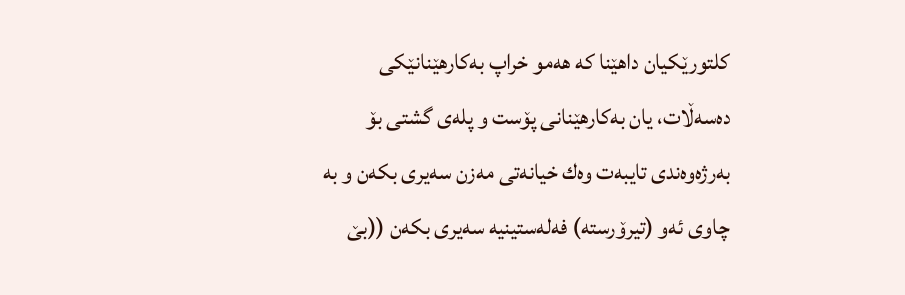كلتورێكیان داهێنا كه‌ هه‌مو خراپ به‌كارهێنانێكی ده‌سه‌ڵات، یان به‌كارهێنانی پۆست و پله‌ی‌ گشتی بۆ به‌رژه‌وه‌ندی تایبه‌ت وه‌ك خیانه‌تی مه‌زن سه‌یری بكه‌ن و به‌ چاوی ئه‌و (تیرۆرسته‌) فه‌له‌ستینیه‌ سه‌یری بكه‌ن ((بێ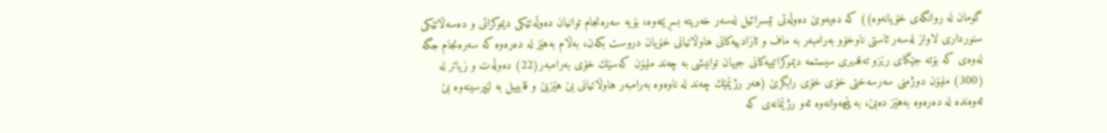گومان له‌ روانگه‌ی خۆیانه‌وه‌)) كه‌ ده‌یه‌وێ ده‌وڵه‌تی ئیسرائیل له‌سه‌ر خه‌ریته‌ بسڕێته‌وه‌، بۆیه‌ سه‌ره‌نجام توانیان ده‌وڵه‌تێكی دیموكراتی و ده‌سه‌ڵاتێكی سنورداری لاواز له‌سه‌ر ئاستی ناوخۆو به‌رامبه‌ر به‌ ماف و ئازادییه‌كانی هاوڵاتیانی خۆیان دروست بكه‌ن، به‌ڵام به‌هێز له‌ ده‌ره‌وه‌ كه‌ سه‌ره‌نجام جگه‌ له‌وه‌ی‌ كه‌ بۆته‌ جێگای رێزو ته‌قدیری سیستمه‌ دیموكراتییه‌كانی جیهان توانیشی به‌ چه‌ند ملیۆن كه‌سێك خۆی به‌رامبه‌ر(22) ده‌وڵه‌ت و زیاتر له‌ (300) ملیۆن دوژمنی سه‌رسه‌ختی خۆی خۆی رابگرێ (هه‌ر رژێمێك چه‌ند له‌ ناوه‌وه‌ به‌رامبه‌ر هاوڵاتیانی بێ هێزبێ و قابییل به‌ لێپرسینه‌وه‌ بێ ئه‌وه‌نده‌ له‌ ده‌ره‌وه‌ به‌هێز ده‌بێ، به‌ پێچه‌وانه‌وه‌ ئه‌و رژێمانه‌ی‌ كه‌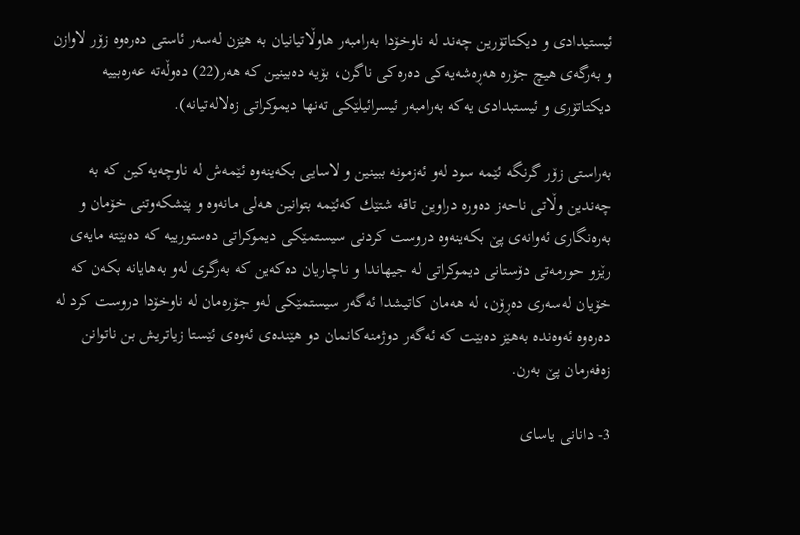ئیستیدادی و دیكتاتۆرین چه‌ند له‌ ناوخۆدا به‌رامبه‌ر هاوڵاتیانیان به‌ هێزن له‌سه‌ر ئاستی ده‌ره‌وه‌ زۆر لاوازن و به‌رگه‌ی هیچ جۆره‌ هه‌ڕه‌شه‌یه‌كی ده‌ره‌كی ناگرن، بۆیه‌ ده‌بینین كه‌ هه‌ر(22) ده‌وڵه‌ته‌ عه‌ره‌بییه‌ دیكتاتۆری و ئیستبدادی یه‌كه‌ به‌رامبه‌ر ئیسرائیلێكی ته‌نها دیموكراتی زه‌لاله‌تیانه‌).

به‌راستی زۆر گرنگه‌ ئێمه‌ سود له‌و ئه‌زمونه‌ ببینین و لاسایی بكه‌ینه‌وه‌ ئێمه‌ش له‌ ناوچه‌یه‌كین كه‌ به‌ چه‌ندین وڵاتی ناحه‌ز ده‌وره‌ دراوین تاقه‌ شتێك كه‌ئێمه‌ بتوانین هه‌لی مانه‌وه‌ و پێشكه‌وتنی خۆمان و به‌ره‌نگاری ئه‌وانه‌ی‌ پێ بكه‌ینه‌وه‌ دروست كردنی سیستمێكی دیموكراتی ده‌ستورییه‌ كه‌ ده‌بێته‌ مایه‌ی رێزو حورمه‌تی دۆستانی دیموكراتی له‌ جیهاندا و ناچاریان ده‌كه‌ین كه‌ به‌رگری له‌و به‌هایانه‌ بكه‌ن كه‌ خۆیان له‌سه‌ری ده‌ڕۆن، له‌ هه‌مان كاتیشدا ئه‌گه‌ر سیستمێكی له‌و جۆره‌مان له‌ ناوخۆدا دروست كرد له‌ ده‌ره‌وه‌ ئه‌وه‌نده‌ به‌هێز ده‌بێت كه‌ ئه‌گه‌ر دوژمنه‌كانمان دو هێنده‌ی ئه‌وه‌ی‌ ئێستا زیاتریش بن ناتوانن زه‌فه‌رمان پێ به‌رن.

3- دانانی یاسای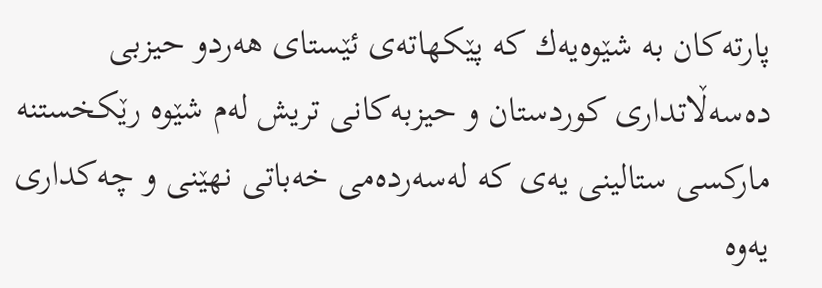پارته‌كان به‌ شێوه‌یه‌ك كه‌ پێكهاته‌ی‌ ئێستای هه‌ردو حیزبی ده‌سه‌ڵاتداری كوردستان و حیزبه‌كانی تریش له‌م شێوه‌ رێكخستنه‌ ماركسی ستالینی یه‌ی كه‌ له‌سه‌رده‌می خه‌باتی نهێنی و چه‌كداری یه‌وه‌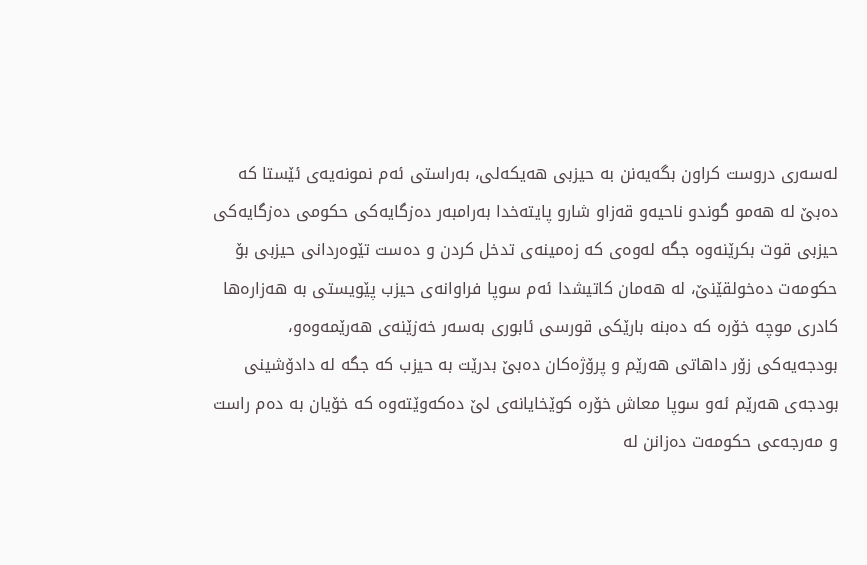له‌سه‌ری دروست كراون بگه‌یه‌نن به‌ حیزبی هه‌یكه‌لی، به‌راستی ئه‌م نمونه‌یه‌ی ئێستا كه‌ ده‌بێ له‌ هه‌مو گوندو ناحیه‌و قه‌زاو شارو پایته‌خدا به‌رامبه‌ر ده‌زگایه‌كی حكومی ده‌زگایه‌كی حیزبی قوت بكرێنه‌وه‌ جگه‌ له‌وه‌ی‌ كه‌ زه‌مینه‌ی تدخل كردن و ده‌ست تێوه‌ردانی حیزبی بۆ حكومه‌ت ده‌خولقێنێ، له‌ هه‌مان كاتیشدا ئه‌م سوپا فراوانه‌ی‌ حیزب پێویستی به‌ هه‌زاره‌ها كادری موچه‌ خۆره‌ كه‌ ده‌بنه‌ بارێكی قورسی ئابوری به‌سه‌ر خه‌زێنه‌ی‌ هه‌رێمه‌وه‌و، بودجه‌یه‌كی زۆر داهاتی هه‌رێم و پرۆژه‌كان ده‌بێ بدرێت به‌ حیزب كه‌ جگه‌ له‌ دادۆشینی بودجه‌ی هه‌رێم ئه‌و سوپا معاش خۆره‌ كوێخایانه‌ی لێ ده‌كه‌وێته‌وه‌ كه‌ خۆیان به‌ ده‌م راست و مه‌رجه‌عی حكومه‌ت ده‌زانن له‌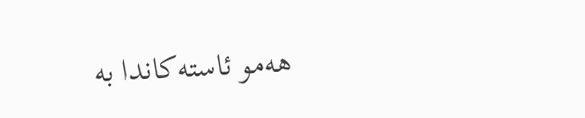هه‌مو ئاسته‌كاندا به‌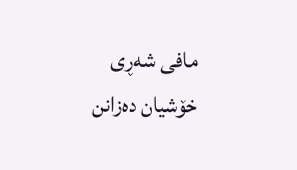مافی شه‌ڕی خۆشیان ده‌زانن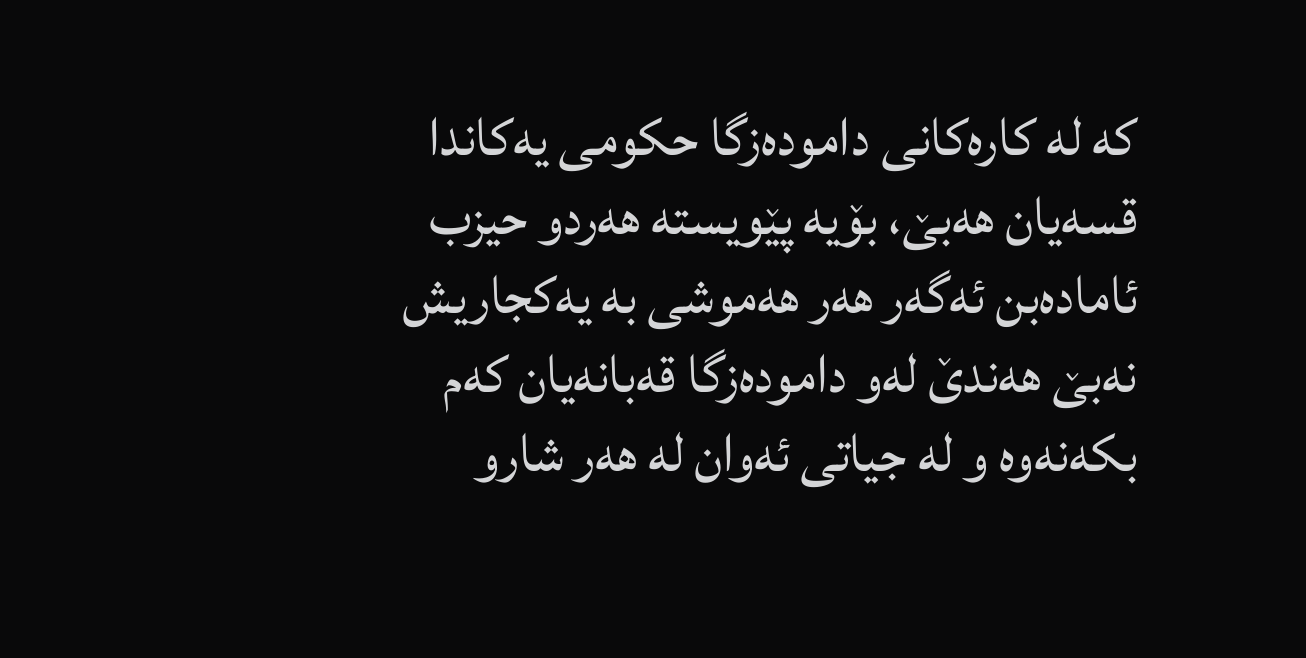كه‌ له‌ كاره‌كانی داموده‌زگا حكومی یه‌كاندا قسه‌یان هه‌بێ، بۆیه‌ پێویسته‌ هه‌ردو حیزب ئاماده‌بن ئه‌گه‌ر هه‌ر هه‌موشی به‌ یه‌كجاریش نه‌بێ هه‌ندێ له‌و داموده‌زگا قه‌بانه‌یان كه‌م بكه‌نه‌وه‌ و له‌ جیاتی ئه‌وان له‌ هه‌ر شارو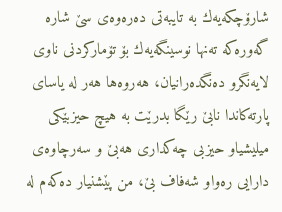شارۆچكه‌یه‌ك به‌ تایبه‌تی ده‌ره‌وه‌ی‌ سێ شاره‌ گه‌وره‌كه‌ ته‌نها نوسینگه‌یه‌ك بۆ تۆماركردنی ناوی لایه‌نگرو ده‌نگده‌رانیان، هه‌روه‌ها هه‌ر له‌ یاسای پارته‌كاندا نابێ رێگا بدرێت به‌ هیچ حیزبێكی میلیشیاو حیزبی چه‌كداری هه‌بێ و سه‌رچاوه‌ی‌ دارایی ره‌واو شه‌فاف بێ، من پێشنیار ده‌كه‌م له‌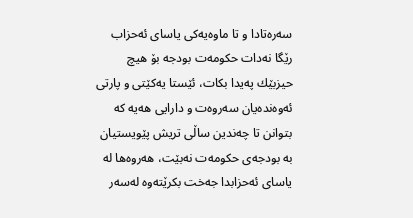سه‌ره‌تادا و تا ماوه‌یه‌كی یاسای ئه‌حزاب رێگا نه‌دات حكومه‌ت بودجه‌ بۆ هیچ حیزبێك په‌یدا بكات، ئێستا یه‌كێتی و پارتی ئه‌وه‌نده‌یان سه‌روه‌ت و دارایی هه‌یه‌ كه‌ بتوانن تا چه‌ندین ساڵی تریش پێویستیان به‌ بودجه‌ی حكومه‌ت نه‌بێت، هه‌روه‌ها له‌ یاسای ئه‌حزابدا جه‌خت بكرێته‌وه‌ له‌سه‌ر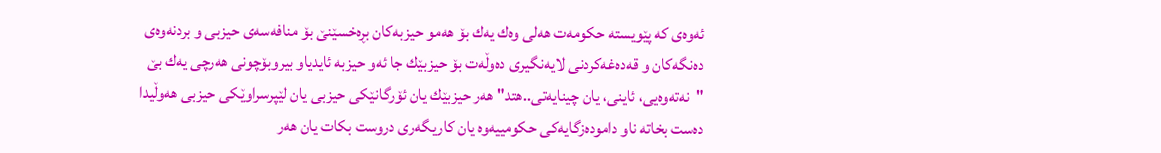ئه‌وه‌ی‌ كه‌ پێویسته‌ حكومه‌ت هه‌لی وه‌ك یه‌ك بۆ هه‌مو حیزبه‌كان بڕه‌خسێنێ بۆ منافه‌سه‌ی‌ حیزبی و بردنه‌وه‌ی‌ ده‌نگه‌كان و قه‌ده‌غه‌كردنی لایه‌نگیری ده‌وڵه‌ت بۆ حیزبێك جا ئه‌و حیزبه‌ ئایدیاو بیروبۆچونی هه‌رچی یه‌ك بێ "نه‌ته‌وه‌یی‌، ئاینی، یان چینایه‌تی..هتد" هه‌ر حیزبێك یان ئۆرگانێكی حیزبی یان لێپرسراوێكی حیزبی هه‌وڵیدا ده‌ست بخاته‌ ناو داموده‌زگایه‌كی حكومییه‌وه‌ یان كاریگه‌ری دروست بكات یان هه‌ر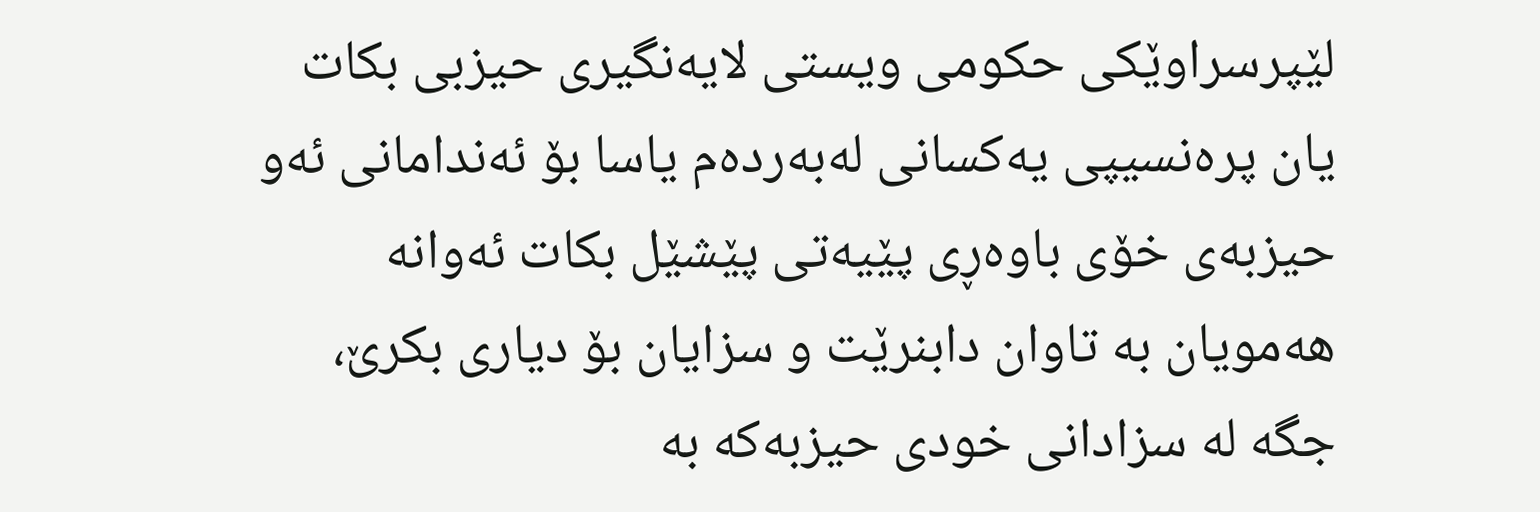لێپرسراوێكی حكومی ویستی لایه‌نگیری حیزبی بكات یان پره‌نسیپی یه‌كسانی له‌به‌رده‌م یاسا بۆ ئه‌ندامانی ئه‌و حیزبه‌ی‌ خۆی باوه‌ڕی پێیه‌تی پێشێل بكات ئه‌وانه‌ هه‌مویان به‌ تاوان دابنرێت و سزایان بۆ دیاری بكرێ، جگه‌ له‌ سزادانی خودی حیزبه‌كه‌ به‌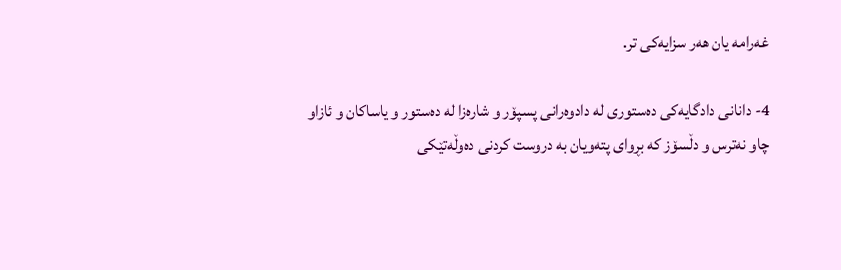غه‌رامه‌ یان هه‌ر سزایه‌كی تر.

4- دانانی دادگایه‌كی ده‌ستوری له‌ دادوه‌رانی پسپۆر و شاره‌زا له‌ ده‌ستور و یاساكان و ئازاو چاو نه‌ترس و دڵسۆز كه‌ بڕوای پته‌ویان به‌ دروست كردنی ده‌وڵه‌تێكی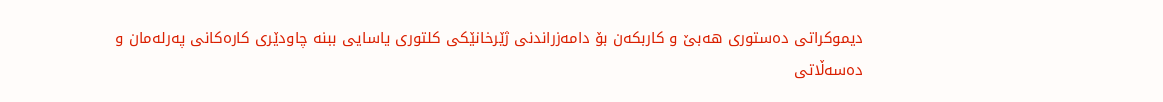دیموكراتی ده‌ستوری هه‌بێ و كاربكه‌ن بۆ دامه‌زراندنی ژێرخانێكی كلتوری یاسایی ببنه‌ چاودێری كاره‌كانی په‌رله‌مان و ده‌سه‌ڵاتی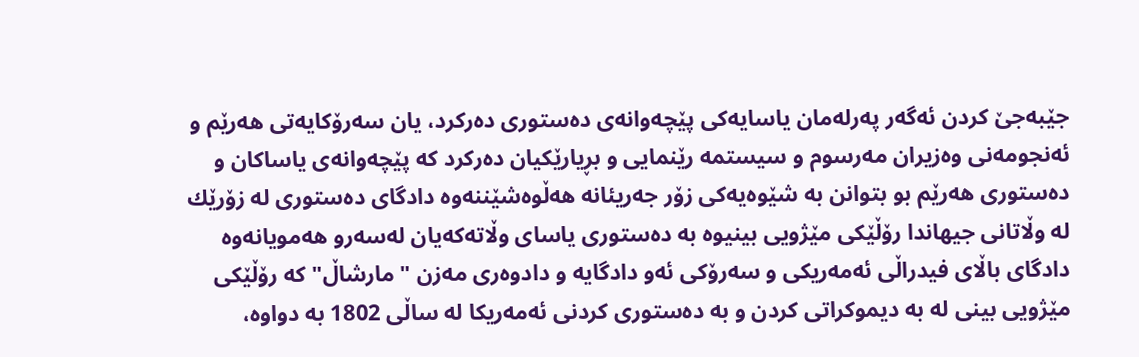جێبه‌جێ كردن ئه‌گه‌ر په‌رله‌مان یاسایه‌كی پێچه‌وانه‌ی ده‌ستوری ده‌ركرد، یان سه‌رۆكایه‌تی هه‌رێم و ئه‌نجومه‌نی وه‌زیران مه‌رسوم و سیستمه‌ رێنمایی و بڕیارێكیان ده‌ركرد كه‌ پێچه‌وانه‌ی یاساكان و ده‌ستوری هه‌رێم بو بتوانن به‌ شێوه‌یه‌كی زۆر جه‌ریئانه‌ هه‌ڵوه‌شێننه‌وه‌ دادگای ده‌ستوری له‌ زۆرێك له‌ وڵاتانی جیهاندا رۆڵێكی مێژویی بینیوه‌ به‌ ده‌ستوری یاسای وڵاته‌كه‌یان له‌سه‌رو هه‌مویانه‌وه‌ دادگای باڵای فیدراڵی ئه‌مه‌ریكی و سه‌رۆكی ئه‌و دادگایه‌ و دادوه‌ری مه‌زن "مارشاڵ" كه‌ رۆڵێكی مێژویی بینی له‌ به‌ دیموكراتی كردن و به‌ ده‌ستوری كردنی ئه‌مه‌ریكا له‌ ساڵی 1802 به‌ دواوه‌،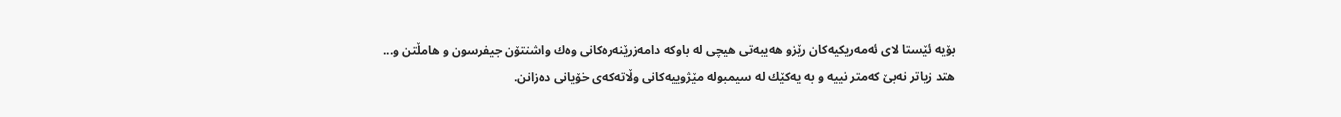بۆیه‌ ئێستا لای ئه‌مه‌ریكیه‌كان رێزو هه‌یبه‌تی هیچی له‌ باوكه‌ دامه‌زرێنه‌ره‌كانی وه‌ك واشنتۆن جیفرسون و هامڵتن و... هتد زیاتر نه‌بێ كه‌متر نییه‌ و به‌ یه‌كێك له‌ سیمبوله‌ مێژوییه‌كانی وڵاته‌كه‌ی خۆیانی ده‌زانن.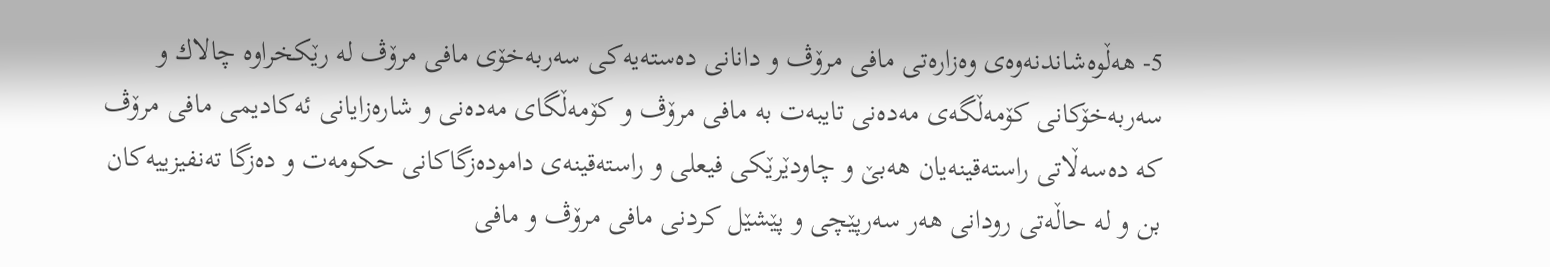5- هه‌ڵوه‌شاندنه‌وه‌ی‌ وه‌زاره‌تی مافی مرۆڤ و دانانی ده‌سته‌یه‌كی سه‌ربه‌خۆی مافی مرۆڤ له‌ رێكخراوه‌ چالاك و سه‌ربه‌خۆكانی كۆمه‌ڵگه‌ی مه‌ده‌نی تایبه‌ت به‌ مافی مرۆڤ و كۆمه‌ڵگای مه‌ده‌نی و شاره‌زایانی ئه‌كادیمی مافی مرۆڤ كه‌ ده‌سه‌ڵاتی راسته‌قینه‌یان هه‌بێ و چاودێرێكی فیعلی و راسته‌قینه‌ی داموده‌زگاكانی حكومه‌ت و ده‌زگا ته‌نفیزییه‌كان بن و له‌ حاڵه‌تی رودانی هه‌ر سه‌رپێچی و پێشێل كردنی مافی مرۆڤ و مافی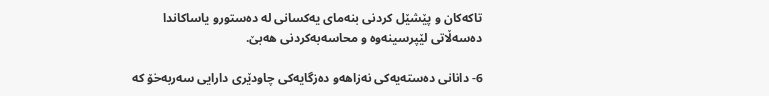تاكه‌كان و پێشێل كردنی بنه‌مای یه‌كسانی له‌ ده‌ستورو یاساكاندا ده‌سه‌ڵاتی لێپرسینه‌وه‌ و محاسه‌به‌كردنی هه‌بێ.

6- دانانی ده‌سته‌یه‌كی نه‌زاهه‌و ده‌زگایه‌كی چاودێری دارایی سه‌ربه‌خۆ كه‌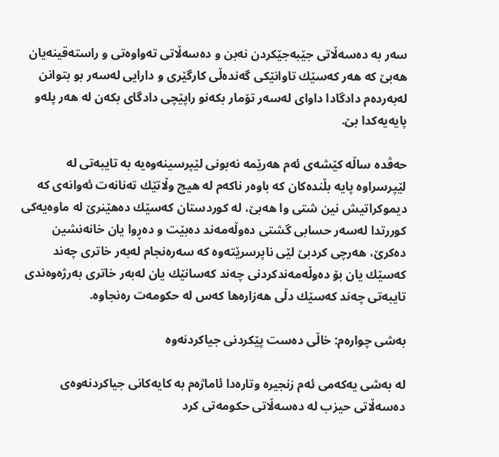سه‌ر به‌ ده‌سه‌ڵاتی جێبه‌جێكردن نه‌بن و ده‌سه‌ڵاتی ته‌واوه‌تی و راسته‌قینه‌یان هه‌بێ كه‌ هه‌ر كه‌سێك تاوانێكی گه‌نده‌ڵی كارگێری و دارایی له‌سه‌ر بو بتوانن له‌به‌رده‌م دادگادا داوای له‌سه‌ر تۆمار بكه‌نو راپێچی دادگای بكه‌ن له‌ هه‌ر پله‌و پایه‌یه‌كدا بێ.

حه‌ڤده‌ ساڵه‌ كێشه‌ی‌ ئه‌م هه‌رێمه‌ نه‌بونی لێپرسینه‌وه‌یه‌ به‌ تایبه‌تی له‌ لێپرسراوه‌ پایه‌ بڵنده‌كان كه‌ باوه‌ر ناكه‌م له‌ هیچ وڵاتێك ته‌نانه‌ت ئه‌وانه‌ی‌ كه‌ دیموكراتیش نین شتی وا هه‌بێ، له‌ كوردستان كه‌سێك ده‌هێنرێ له‌ ماوه‌یه‌كی كوررتدا له‌سه‌ر حسابی گشتی ده‌وڵه‌مه‌ند ده‌بێت و ده‌ڕوا یان خانه‌نشین ده‌كرێ، هه‌رچی كردبێ لێی ناپرسرێته‌وه‌ كه‌ سه‌ره‌نجام له‌به‌ر خاتری چه‌ند كه‌سێك یان بۆ ده‌وڵه‌مه‌ندكردنی چه‌ند كه‌سانێك یان له‌به‌ر خاتری به‌رژه‌وه‌ندی تایبه‌تی چه‌ند كه‌سێك دڵی هه‌زاره‌ها كه‌س له‌ حكومه‌ت ره‌نجاوه‌.

به‌شی چواره‌م: خاڵی ده‌ست پێكردنی جیاكردنه‌وه‌

له‌ به‌شی یه‌كه‌می ئه‌م زنجیره‌ وتاره‌دا ئاماژه‌م به‌ كایه‌كانی جیاكردنه‌وه‌ی‌ ده‌سه‌ڵاتی حیزب له‌ ده‌سه‌ڵاتی حكومه‌تی كرد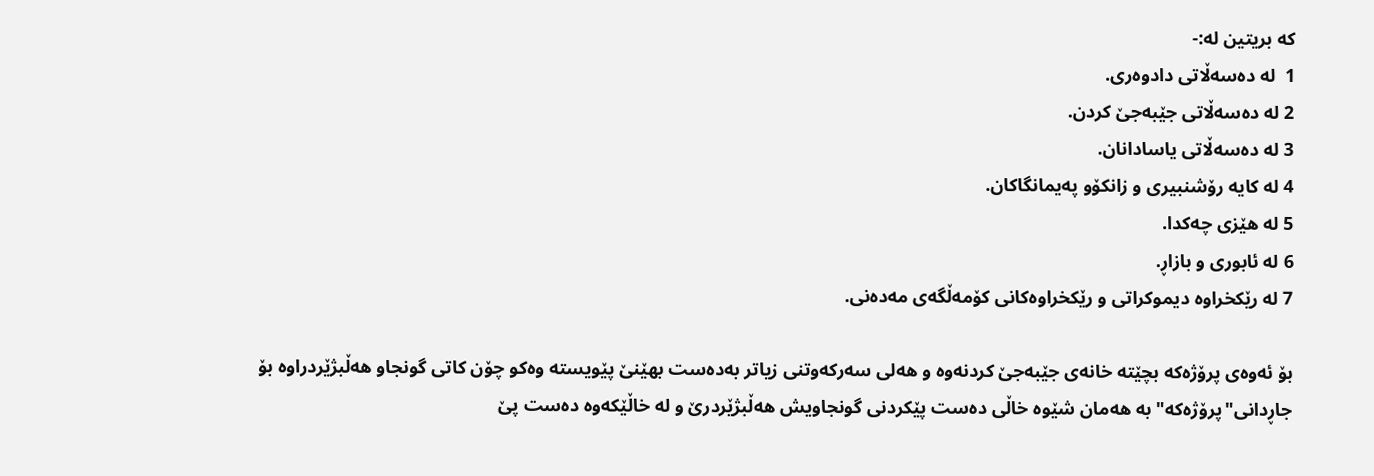كه‌ بریتین له‌:-
1  له‌ ده‌سه‌ڵاتی دادوه‌ری.
2 له‌ ده‌سه‌ڵاتی جێبه‌جێ كردن.
3 له‌ ده‌سه‌ڵاتی یاسادانان.
4 له‌ كایه‌ رۆشنبیری و زانكۆو په‌یمانگاكان.
5 له‌ هێزی چه‌كدا.
6 له‌ ئابوری و بازاڕ.
7 له‌ رێكخراوه‌ دیموكراتی و رێكخراوه‌كانی كۆمه‌ڵگه‌ی مه‌ده‌نی.

بۆ ئه‌وه‌ی‌ پرۆژه‌كه‌ بچێته‌ خانه‌ی جێبه‌جێ كردنه‌وه‌ و هه‌لی سه‌ركه‌وتنی زیاتر به‌ده‌ست بهێنێ پێویسته‌ وه‌كو چۆن كاتی گونجاو هه‌ڵبژێردراوه‌ بۆ جاڕدانی"پرۆژه‌كه‌" به‌ هه‌مان شێوه‌ خاڵی ده‌ست پێكردنی گونجاویش هه‌ڵبژێردرێ و له‌ خاڵێكه‌وه‌ ده‌ست پێ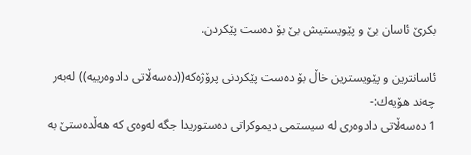بكرێ ئاسان بێ و پێویستیش بێ بۆ ده‌ست پێكردن.

ئاسانترین و پێویسترین خاڵ بۆ ده‌ست پێكردنی پرۆژه‌كه‌((ده‌سه‌ڵاتی دادوه‌رییه‌)) له‌به‌ر چه‌ند هۆیه‌ك:-
1 ده‌سه‌ڵاتی دادوه‌ری له‌ سیستمی دیموكراتی ده‌ستوریدا جگه‌ له‌وه‌ی‌ كه‌ هه‌ڵده‌ستێ به‌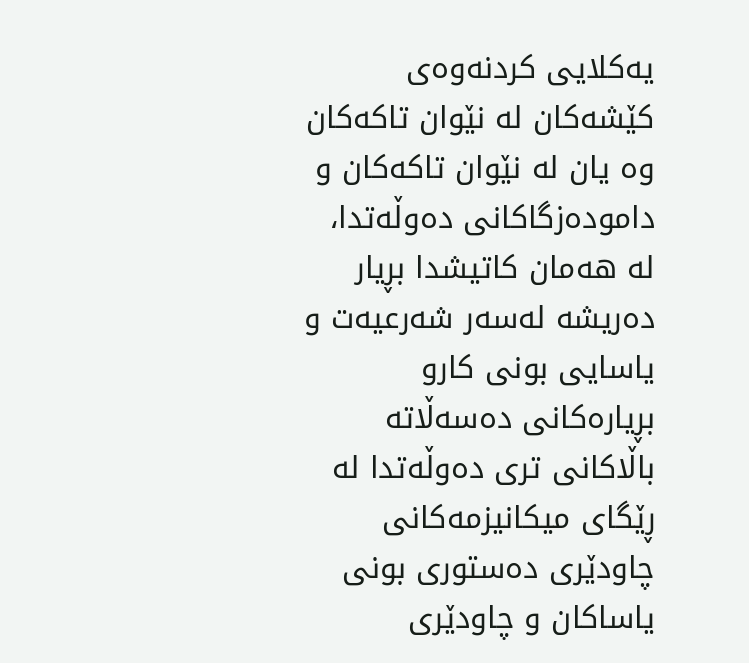یه‌كلایی كردنه‌وه‌ی‌ كێشه‌كان له‌ نێوان تاكه‌كان وه‌ یان له‌ نێوان تاكه‌كان و داموده‌زگاكانی ده‌وڵه‌تدا، له‌ هه‌مان كاتیشدا بڕیار ده‌ریشه‌ له‌سه‌ر شه‌رعیه‌ت و یاسایی بونی كارو بڕیاره‌كانی ده‌سه‌ڵاته‌ باڵاكانی تری ده‌وڵه‌تدا له‌ ڕێگای میكانیزمه‌كانی چاودێری ده‌ستوری بونی یاساكان و چاودێری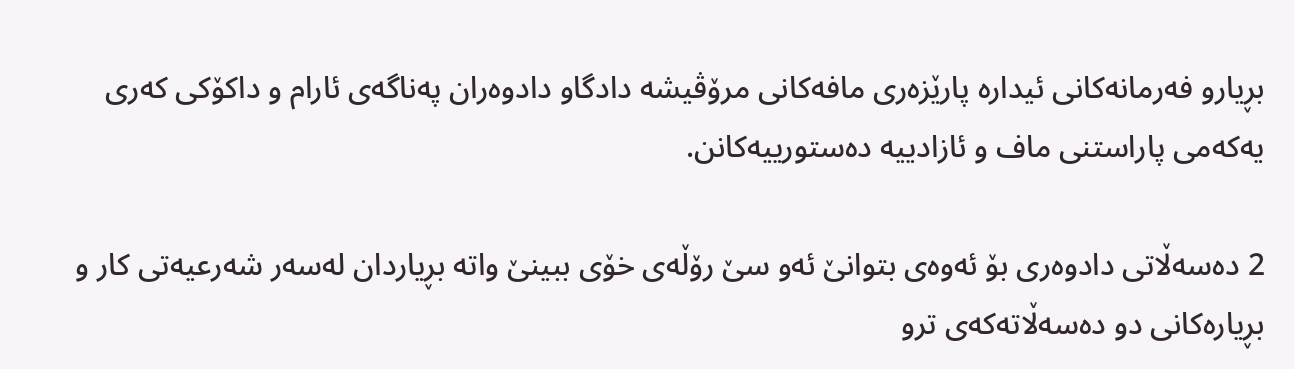بڕیارو فه‌رمانه‌كانی ئیداره‌ پارێزه‌ری مافه‌كانی مرۆڤیشه‌ دادگاو دادوه‌ران په‌ناگه‌ی ئارام و داكۆكی كه‌ری یه‌كه‌می پاراستنی ماف و ئازادییه‌ ده‌ستورییه‌كانن.

2 ده‌سه‌ڵاتی دادوه‌ری بۆ ئه‌وه‌ی‌ بتوانێ ئه‌و سێ رۆڵه‌ی‌ خۆی ببینێ واته‌ بڕیاردان له‌سه‌ر شه‌رعیه‌تی كار و بڕیاره‌كانی دو ده‌سه‌ڵاته‌كه‌ی ترو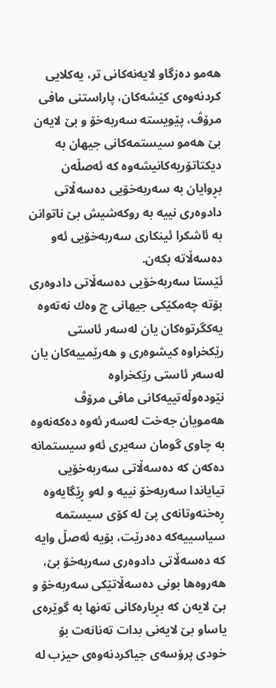هه‌مو ده‌زگاو لایه‌نه‌كانی تر، یه‌كلایی كردنه‌وه‌ی كێشه‌كان، پاراستنی مافی مرۆڤ، پێویسته‌ سه‌ربه‌خۆ و بێ لایه‌ن بێ هه‌مو سیستمه‌كانی جیهان به‌ دیكتاتۆریه‌كانیشه‌وه‌ كه‌ ئه‌صڵه‌ن بڕوایان به‌ سه‌ربه‌خۆیی ده‌سه‌ڵاتی دادوه‌ری نییه‌ به‌ روكه‌شیش بێ ناتوانن به‌ ئاشكرا ئینكاری سه‌ربه‌خۆیی ئه‌و ده‌سه‌ڵاته‌ بكه‌ن.
ئێستا سه‌ربه‌خۆیی ده‌سه‌ڵاتی دادوه‌ری بۆته‌ چه‌مكێكی جیهانی چ وه‌ك نه‌ته‌وه‌ یه‌كگرتوه‌كان یان له‌سه‌ر ئاستی رێكخراوه‌ كیشوه‌ری و هه‌رێمییه‌كان یان له‌سه‌ر ئاستی رێكخراوه‌ نێوده‌وڵه‌تییه‌كانی مافی مرۆڤ هه‌مویان جه‌خت له‌سه‌ر ئه‌وه‌ ده‌كه‌نه‌وه‌ به‌ چاوی‌ گومان سه‌یری ئه‌و سیستمانه‌ ده‌كه‌ن كه‌ ده‌سه‌ڵاتی سه‌ربه‌خۆیی تیایاندا سه‌ربه‌خۆ نییه‌ و له‌و ڕێگایه‌وه‌ ڕه‌خنه‌وتانه‌ی‌ پێ له‌ كۆی سیستمه‌ سیاسییه‌كه‌ ده‌درێت، بۆیه‌ ئه‌صڵ وایه‌ كه‌ ده‌سه‌ڵاتی دادوه‌ری سه‌ربه‌خۆ بێ، هه‌روه‌ها بونی ده‌سه‌ڵاتێكی سه‌ربه‌خۆ و بێ لایه‌ن كه‌ بڕیاره‌كانی ته‌نها به‌ گوێره‌ی‌ یاساو بێ لایه‌نی بدات ته‌نانه‌ت بۆ خودی پرۆسه‌ی‌ جیاكردنه‌وه‌ی‌ حیزب له‌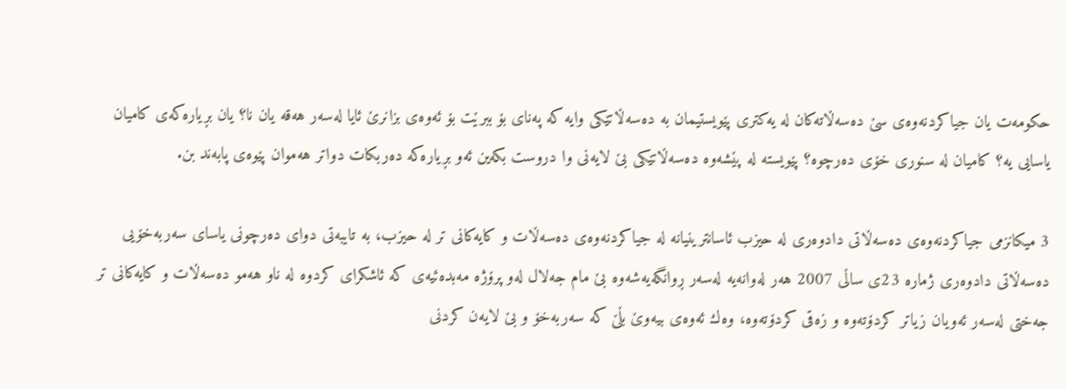حكومه‌ت یان جیاكردنه‌وه‌ی‌ سێ ده‌سه‌ڵاته‌كان له‌ یه‌كتری پێویستیمان به‌ ده‌سه‌ڵاتێكی وایه‌ كه‌ په‌نای بۆ ببرێت بۆ ئه‌وه‌ی‌ بزانرێ ئایا له‌سه‌ر هه‌قه‌ یان نا؟ یان بڕیاره‌كه‌ی كامیان یاسایی یه‌؟ كامیان له‌ سنوری خۆی ده‌رچوه‌؟ پێویسته‌ له‌ پێشه‌وه‌ ده‌سه‌ڵاتێكی بێ لایه‌نی وا دروست بكه‌ین ئه‌و بڕیاره‌كه‌ ده‌ربكات دواتر هه‌موان پێوه‌ی پابه‌ند بن.

3 میكانزمی جیاكردنه‌وه‌ی‌ ده‌سه‌ڵاتی دادوه‌ری له‌ حیزب ئاسانترینیانه‌ له‌ جیاكردنه‌وه‌ی‌ ده‌سه‌ڵات و كایه‌كانی تر له‌ حیزب، به‌ تایبه‌تی دوای ده‌رچونی یاسای سه‌ربه‌خۆیی ده‌سه‌ڵاتی دادوه‌ری ژماره‌ 23ی ساڵی 2007 هه‌ر له‌وانه‌یه‌ له‌سه‌ر ڕوانگه‌یه‌شه‌وه‌ بێ مام جه‌لال له‌و پرۆژه‌ مه‌بده‌ئیه‌ی كه‌ ئاشكرای كردوه‌ له‌ ناو هه‌مو ده‌سه‌ڵات و كایه‌كانی تر جه‌ختی له‌سه‌ر ئه‌ویان زیاتر كردۆته‌وه‌ و زه‌قی كردۆته‌وه‌، وه‌ك ئه‌وه‌ی‌ بیه‌وێ بڵێ كه‌ سه‌ربه‌خۆ و بێ لایه‌ن كردنی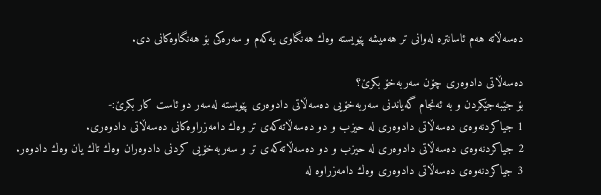ده‌سه‌ڵاته‌ هه‌م ئاسانتره‌ له‌وانی تر هه‌میشه‌ پێویسته‌ وه‌ك هه‌نگاوی یه‌كه‌م و سه‌ره‌كی بۆ هه‌نگاوه‌كانی دی.

ده‌سه‌ڵاتی دادوه‌ری چۆن سه‌ربه‌خۆ بكرێ؟
بۆ جێبه‌جێكردن و به‌ ئه‌نجام گه‌یاندنی سه‌ربه‌خۆیی ده‌سه‌ڵاتی دادوه‌ری پێویسته‌ له‌سه‌ر دو ئاست كار بكرێ:-
1 جیاكردنه‌وه‌ی‌ ده‌سه‌ڵاتی دادوه‌ری له‌ حیزب و دو ده‌سه‌ڵاته‌كه‌ی تر وه‌ك دامه‌زراوه‌كانی ده‌سه‌ڵاتی دادوه‌ری.
2 جیاكردنه‌وه‌ی‌ ده‌سه‌ڵاتی دادوه‌ری له‌ حیزب و دو ده‌سه‌ڵاته‌كه‌ی تر و سه‌ربه‌خۆیی كردنی دادوه‌ران وه‌ك تاك یان وه‌ك دادوه‌ر.
3 جیاكردنه‌وه‌ی‌ ده‌سه‌ڵاتی دادوه‌ری وه‌ك دامه‌زراوه‌ له‌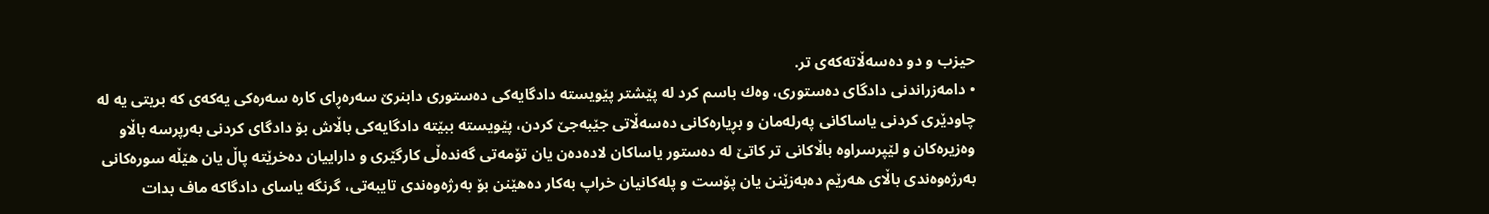حیزب و دو ده‌سه‌ڵاته‌كه‌ی تر.
• دامه‌زراندنی دادگای ده‌ستوری، وه‌ك باسم كرد له‌ پێشتر پێویسته‌ دادگایه‌كی ده‌ستوری دابنرێ سه‌ره‌ڕای كاره‌ سه‌ره‌كی یه‌كه‌ی كه‌ بریتی یه‌ له‌ چاودێری كردنی یاساكانی په‌رله‌مان و بڕیاره‌كانی ده‌سه‌ڵاتی جێبه‌جێ كردن، پێویسته‌ ببێته‌ دادگایه‌كی باڵاش بۆ دادگای كردنی به‌رپرسه‌ باڵاو وه‌زیره‌كان و لێپرسراوه‌ باڵاكانی تر كاتێ له‌ ده‌ستور یاساكان لاده‌ده‌ن یان تۆمه‌تی گه‌نده‌ڵی كارگێری و داراییان ده‌خرێته‌ پاڵ یان هێڵه‌ سوره‌كانی به‌رژه‌وه‌ندی باڵای هه‌رێم ده‌به‌زێنن یان پۆست و پله‌كانیان خراپ به‌كار ده‌هێنن بۆ به‌رژه‌وه‌ندی تایبه‌تی، گرنگه‌ یاسای دادگاكه‌ ماف بدات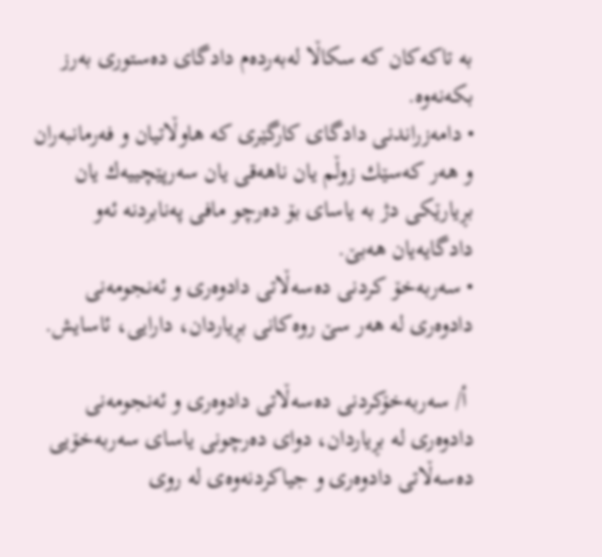به‌ تاكه‌كان كه‌ سكاڵا له‌به‌رده‌م دادگای ده‌ستوری به‌رز بكه‌نه‌وه‌.
• دامه‌زراندنی دادگای كارگێری كه‌ هاوڵاتیان و فه‌رمانبه‌ران و هه‌ر كه‌سێك زوڵم یان ناهه‌قی یان سه‌رپێچییه‌ك یان بڕیارێكی دژ به‌ یاسای بۆ ده‌رچو مافی په‌نابردنه‌ ئه‌و دادگایه‌یان هه‌بێ.
• سه‌ربه‌خۆ كردنی ده‌سه‌ڵاتی دادوه‌ری و ئه‌نجومه‌نی دادوه‌ری له‌ هه‌ر سێ روه‌كانی بڕیاردان، دارایی، ئاسایش.

 أ/ سه‌ربه‌خۆكردنی ده‌سه‌ڵاتی دادوه‌ری و ئه‌نجومه‌نی دادوه‌ری له‌ بڕیاردان، دوای ده‌رچونی یاسای سه‌ربه‌خۆیی ده‌سه‌ڵاتی دادوه‌ری و جیاكردنه‌وه‌ی‌ له‌ روی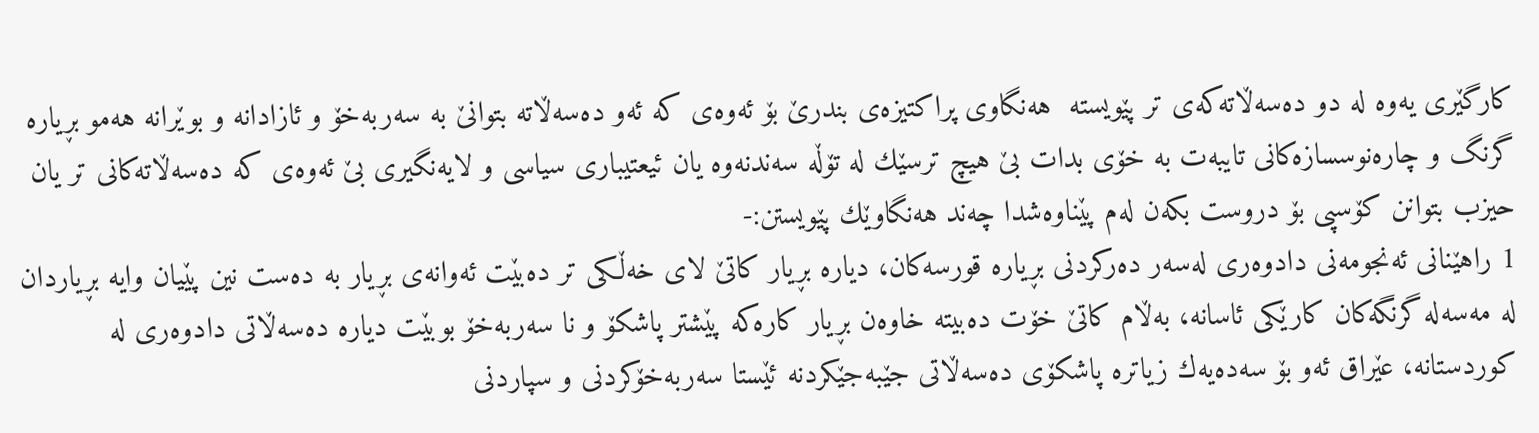كارگێری یه‌وه‌ له‌ دو ده‌سه‌ڵاته‌كه‌ی تر پێویسته‌  هه‌نگاوی پراكتیزه‌ی‌ بندرێ بۆ ئه‌وه‌ی‌ كه‌ ئه‌و ده‌سه‌ڵاته‌ بتوانێ به‌ سه‌ربه‌خۆ و ئازادانه‌ و بوێرانه‌ هه‌مو بڕیاره‌ گرنگ و چاره‌نوسسازه‌كانی تایبه‌ت به‌ خۆی بدات بێ هیچ ترسێك له‌ تۆڵه‌ سه‌ندنه‌وه‌ یان ئیعتیباری سیاسی و لایه‌نگیری بێ ئه‌وه‌ی‌ كه‌ ده‌سه‌ڵاته‌كانی تر یان حیزب بتوانن كۆسپی بۆ دروست بكه‌ن له‌م پێناوه‌شدا چه‌ند هه‌نگاوێك پێویستن:-
1 راهێنانی ئه‌نجومه‌نی دادوه‌ری له‌سه‌ر ده‌ركردنی بڕیاره‌ قورسه‌كان، دیاره‌ بڕیار كاتێ لای خه‌ڵكی تر ده‌بێت ئه‌وانه‌ی بڕیار به‌ ده‌ست نین پێیان وایه‌ بڕیاردان له‌ مه‌سه‌له‌ گرنگه‌كان كارێكی ئاسانه‌، به‌ڵام كاتێ خۆت ده‌بیته‌ خاوه‌ن بڕیار كاره‌كه‌ پێشتر پاشكۆ و نا سه‌ربه‌خۆ بوبێت دیاره‌ ده‌سه‌ڵاتی دادوه‌ری له‌ كوردستانه‌، عێراق ئه‌و بۆ سه‌ده‌یه‌ك زیاتره‌ پاشكۆی ده‌سه‌ڵاتی جێبه‌جێكردنه‌ ئێستا سه‌ربه‌خۆكردنی و سپاردنی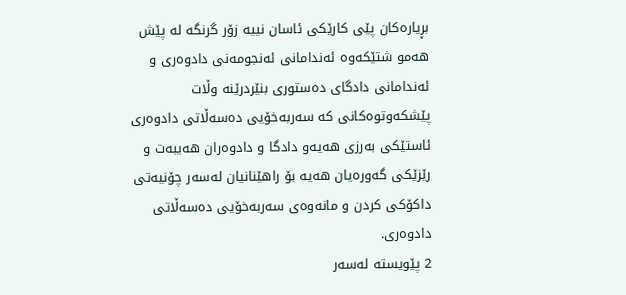بڕیاره‌كان پێی كارێكی ئاسان نییه‌ زۆر گرنگه‌ له‌ پێش هه‌مو شتێكه‌وه‌ ئه‌ندامانی ئه‌نجومه‌نی دادوه‌ری و ئه‌ندامانی دادگای ده‌ستوری بنێردرێنه‌ وڵات پێشكه‌وتوه‌كانی كه‌ سه‌ربه‌خۆیی ده‌سه‌ڵاتی دادوه‌ری ئاستێكی به‌رزی هه‌یه‌و دادگا و دادوه‌ران هه‌یبه‌ت و رێزێكی گه‌وره‌یان هه‌یه‌ بۆ راهێنانیان له‌سه‌ر چۆنیه‌تی داكۆكی كردن و مانه‌وه‌ی‌ سه‌ربه‌خۆیی ده‌سه‌ڵاتی دادوه‌ری.
2 پێویسته‌ له‌سه‌ر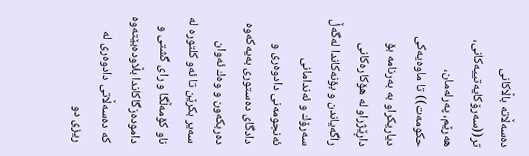ده‌سه‌ڵاته‌ باڵاكانی تر((سه‌رۆكایه‌تییه‌كانی، هه‌رێم، په‌رله‌مان، حكومه‌ت)) تا ماوه‌یه‌كی دیاریكراو به‌ به‌رنامه‌ بۆ داڕێژراو له‌ هۆكاره‌كانی راگه‌یاندن و بۆنه‌كاندا له‌گه‌ڵ سه‌رۆك و ئه‌ندامانی ئه‌نجومه‌نی دادوه‌ری و دادگای ده‌ستوری به‌یه‌كه‌وه‌ ده‌ربكه‌ون و وه‌ك ئه‌وان سه‌یر بكرێن تا ئه‌و كلتوره‌ له‌ ناو كۆمه‌ڵگا و رای گشتی و داموده‌زگاكاندا بڵاوده‌بێته‌وه‌ كه‌ ده‌سه‌ڵاتی دادوه‌ری له‌ ریزی دو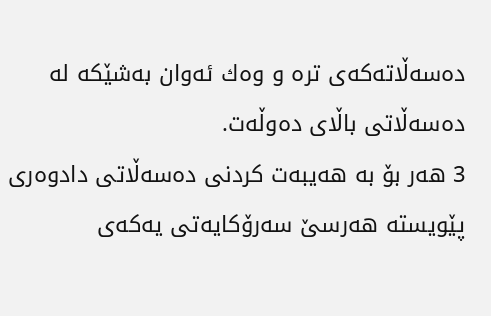ده‌سه‌ڵاته‌كه‌ی تره‌ و وه‌ك ئه‌وان به‌شێكه‌ له‌ ده‌سه‌ڵاتی باڵای ده‌وڵه‌ت.
3 هه‌ر بۆ به‌ هه‌یبه‌ت كردنی ده‌سه‌ڵاتی دادوه‌ری پێویسته‌ هه‌رسێ سه‌رۆكایه‌تی یه‌كه‌ی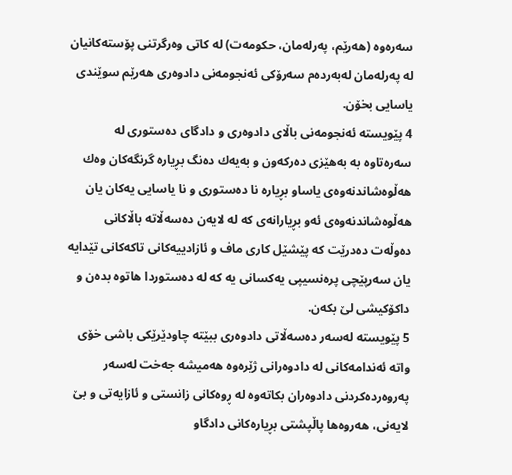سه‌ره‌وه‌ (هه‌رێم، په‌رله‌مان، حكومه‌ت) له‌ كاتی وه‌رگرتنی پۆسته‌كانیان له‌ په‌رله‌مان له‌به‌رده‌م سه‌رۆكی ئه‌نجومه‌نی دادوه‌ری هه‌رێم سوێندی یاسایی بخۆن.
4 پێویسته‌ ئه‌نجومه‌نی باڵای دادوه‌ری و دادگای ده‌ستوری له‌ سه‌ره‌تاوه‌ به‌ به‌هێزی ده‌ركه‌ون و به‌یه‌ك ده‌نگ بڕیاره‌ گرنگه‌كان وه‌ك هه‌ڵوه‌شاندنه‌وه‌ی‌ یاساو بڕیاره‌ نا ده‌ستوری و نا یاسایی یه‌كان یان هه‌ڵوه‌شاندنه‌وه‌ی ئه‌و بڕیارانه‌ی‌ كه‌ له‌ لایه‌ن ده‌سه‌ڵاته‌ باڵاكانی ده‌وڵه‌ت ده‌درێت كه‌ پێشێل كاری ماف و ئازادییه‌كانی تاكه‌كانی تێدایه‌ یان سه‌رپێچی پره‌نسیپی یه‌كسانی یه‌ كه‌ له‌ ده‌ستوردا هاتوه‌ بده‌ن و داكۆكیشی لێ بكه‌ن.
5 پێویسته‌ له‌سه‌ر ده‌سه‌ڵاتی دادوه‌ری ببێته‌ چاودێرێكی باشی خۆی واته‌ ئه‌ندامه‌كانی له‌ دادوه‌رانی ژێره‌وه‌ هه‌میشه‌ جه‌خت له‌سه‌ر په‌روه‌رده‌كردنی دادوه‌ران بكاته‌وه‌ له‌ ڕوه‌كانی زانستی و ئازایه‌تی و بێ لایه‌نی، هه‌روه‌ها پاڵپشتی بڕیاره‌كانی دادگاو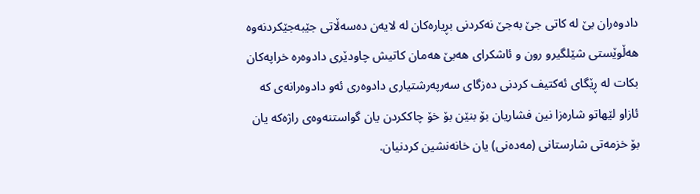دادوه‌ران بێ له‌ كاتی جێ به‌جێ نه‌كردنی بڕیاره‌كان له‌ لایه‌ن ده‌سه‌ڵاتی جێبه‌جێكردنه‌وه‌ هه‌ڵوێستی شێلگیرو رون و ئاشكرای هه‌بێ هه‌مان كاتیش چاودێری دادوه‌ره‌ خراپه‌كان بكات له‌ ڕێگای ئه‌كتیف كردنی ده‌زگای سه‌رپه‌رشتیاری دادوه‌ری ئه‌و دادوه‌رانه‌ی‌ كه‌ ئازاو لێهاتو شاره‌زا نین فشاریان بۆ بنێن بۆ خۆ چاككردن یان گواستنه‌وه‌ی‌ راژه‌كه‌ یان بۆ خزمه‌تی شارستانی (مه‌ده‌نی) یان خانه‌نشین كردنیان.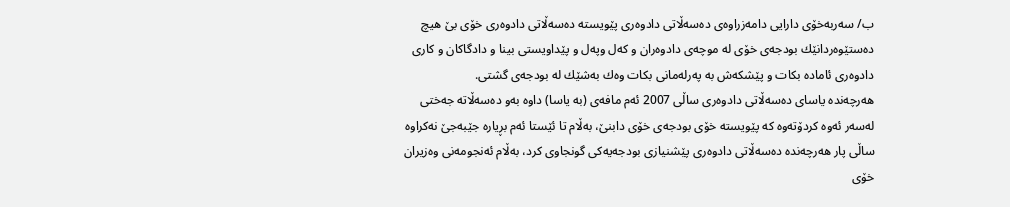ب/ سه‌ربه‌خۆی دارایی دامه‌زراوه‌ی ده‌سه‌ڵاتی دادوه‌ری پێویسته‌ ده‌سه‌ڵاتی دادوه‌ری خۆی بێ هیچ ده‌ستێوه‌ردانێك بودجه‌ی خۆی له‌ موچه‌ی دادوه‌ران و كه‌ل وپه‌ل و پێداویستی بینا و دادگاكان و كاری دادوه‌ری ئاماده‌ بكات و پێشكه‌ش به‌ په‌رله‌مانی بكات وه‌ك به‌شێك له‌ بودجه‌ی گشتی.
هه‌رچه‌نده‌ یاسای ده‌سه‌ڵاتی دادوه‌ری ساڵی 2007 ئه‌م مافه‌ی‌ (به‌ یاسا) داوه‌ به‌و ده‌سه‌ڵاته‌ جه‌ختی له‌سه‌ر ئه‌وه‌ كردۆته‌وه‌ كه‌ پێویسته‌ خۆی بودجه‌ی خۆی دابنێ، به‌ڵام تا ئێستا ئه‌م بڕیاره‌ جێبه‌جێ نه‌كراوه‌ ساڵی پار هه‌رچه‌نده‌ ده‌سه‌ڵاتی دادوه‌ری پێشنیازی بودجه‌یه‌كی گونجاوی كرد، به‌ڵام ئه‌نجومه‌نی وه‌زیران خۆی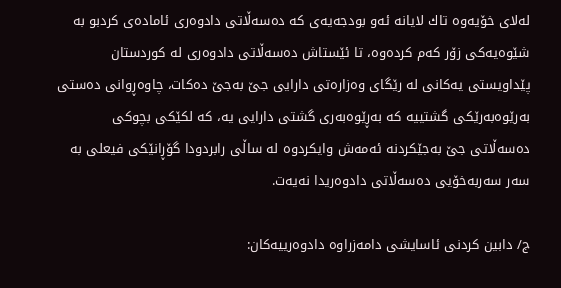له‌لای خۆیه‌وه‌ تاك لایانه‌ ئه‌و بودجه‌یه‌ی كه‌ ده‌سه‌ڵاتی دادوه‌ری ئاماده‌ی كردبو به‌ شێوه‌یه‌كی زۆر كه‌م كرده‌وه‌، تا ئێستاش ده‌سه‌ڵاتی دادوه‌ری له‌ كوردستان پێداویستی یه‌كانی له‌ رێگای وه‌زاره‌تی دارایی جێ به‌جێ ده‌كات، چاوه‌ڕوانی ده‌ستی به‌رێوه‌به‌رێكی گشتییه‌ كه‌ به‌ڕێوه‌به‌ری گشتی دارایی یه‌، كه‌ لكێكی بچوكی ده‌سه‌ڵاتی جێ به‌جێكردنه‌ ئه‌مه‌ش وایكردوه‌ له‌ ساڵی رابردودا گۆڕانێكی فیعلی به‌ سه‌ر سه‌ربه‌خۆیی ده‌سه‌ڵاتی دادوه‌ریدا نه‌یه‌ت.

ج/ دابین كردنی ئاسایشی دامه‌زراوه‌ دادوه‌رییه‌كان: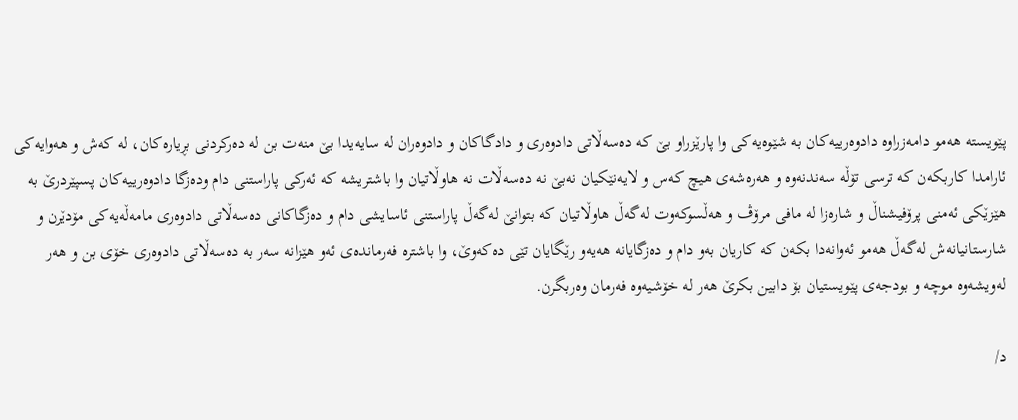پێویسته‌ هه‌مو دامه‌زراوه‌ دادوه‌رییه‌كان به‌ شێوه‌یه‌كی وا پارێزراو بێ كه‌ ده‌سه‌ڵاتی دادوه‌ری و دادگاكان و دادوه‌ران له‌ سایه‌یدا بێ منه‌ت بن له‌ ده‌ركردنی بڕیاره‌كان، له‌ كه‌ش و هه‌وایه‌كی ئارامدا كاربكه‌ن كه‌ ترسی تۆڵه‌ سه‌ندنه‌وه‌ و هه‌ره‌شه‌ی‌ هیچ كه‌س و لایه‌نێكیان نه‌بێ نه‌ ده‌سه‌ڵات نه‌ هاوڵاتیان وا باشتریشه‌ كه‌ ئه‌ركی پاراستنی دام وده‌زگا دادوه‌رییه‌كان پسپێردرێ به‌ هێزێكی ئه‌منی پرۆفیشناڵ و شاره‌زا له‌ مافی مرۆڤ و هه‌ڵسوكه‌وت له‌گه‌ڵ هاوڵاتیان كه‌ بتوانێ له‌گه‌ڵ پاراستنی ئاسایشی دام و ده‌زگاكانی ده‌سه‌ڵاتی دادوه‌ری مامه‌ڵه‌یه‌كی مۆدێرن و شارستانیانه‌ش له‌گه‌ڵ هه‌مو ئه‌وانه‌دا بكه‌ن كه‌ كاریان به‌و دام و ده‌زگایانه‌ هه‌یه‌و رێگایان تێی ده‌كه‌وێ، وا باشتره‌ فه‌رمانده‌ی ئه‌و هێزانه‌ سه‌ر به‌ ده‌سه‌ڵاتی دادوه‌ری خۆی بن و هه‌ر له‌ویشه‌وه‌ موچه‌ و بودجه‌ی پێویستیان بۆ دابین بكرێ هه‌ر له‌ خۆشیه‌وه‌ فه‌رمان وه‌ربگرن.

د/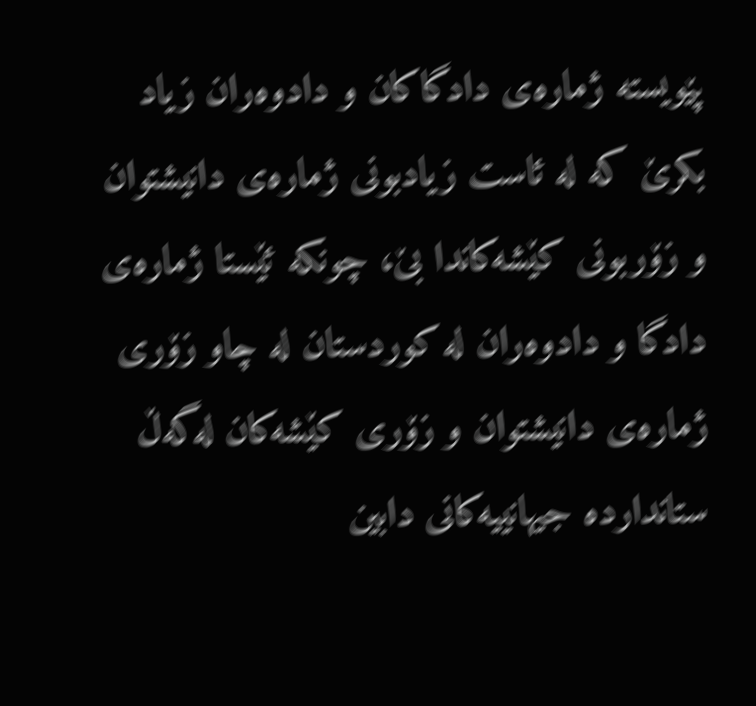پێویسته‌ ژماره‌ی‌ دادگاكان و دادوه‌ران زیاد بكرێ كه‌ له‌ ئاست زیادبونی ژماره‌ی‌ دانیشتوان و زۆربونی كێشه‌كاندا بێ، چونكه‌ ئێستا ژماره‌ی دادگا و دادوه‌ران له‌ كوردستان له‌ چاو زۆری ژماره‌ی‌ دانیشتوان و زۆری كێشه‌كان له‌گه‌ڵ ستاندارده‌ جیهانییه‌كانی دابین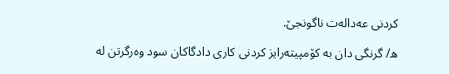كردنی عه‌داله‌ت ناگونجێ.

ه/ گرنگی دان به‌ كۆمپیته‌رایز كردنی كاری دادگاكان سود وه‌رگرتن له‌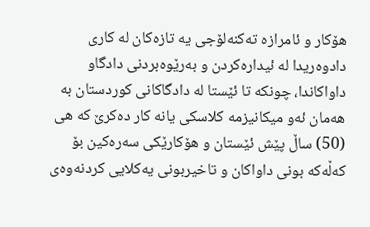هۆكار و ئامرازه‌ ته‌كنه‌لۆجی یه‌ تازه‌كان له‌ كاری دادوه‌ریدا له‌ ئیداره‌كردن و به‌رێوه‌بردنی دادگاو داواكاندا، چونكه‌ تا ئێستا له‌ دادگاكانی كوردستان به‌ هه‌مان ئه‌و میكانیزمه‌ كلاسكی یانه‌ كار ده‌كرێ كه‌ هی (50) ساڵ پێش ئێستان و هۆكارێكی سه‌ره‌كین بۆ كه‌ڵه‌كه‌ بونی داواكان و تاخیربونی یه‌كلایی كردنه‌وه‌ی‌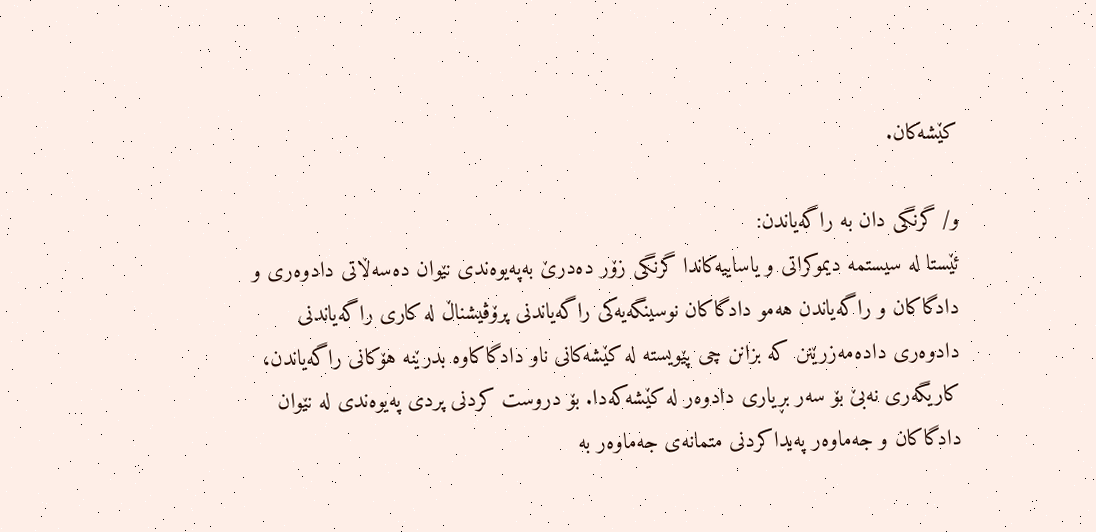كێشه‌كان.

و/ گرنگی دان به‌ راگه‌یاندن:
ئێستا له‌ سیستمه‌ دیموكراتی و یاساییه‌كاندا گرنگی زۆر ده‌درێ به‌په‌یوه‌ندی نێوان ده‌سه‌ڵاتی دادوه‌ری و دادگاكان و راگه‌یاندن هه‌مو دادگاكان نوسینگه‌یه‌كی راگه‌یاندنی پرۆڤیشناڵ له‌ كاری راگه‌یاندنی دادوه‌ری داده‌مه‌زرێنن كه‌ بزانن چی پێویسته‌ له‌ كێشه‌كانی ناو دادگاكاوه‌ بدرێنه‌ هۆكانی راگه‌یاندن، كاریگه‌ری نه‌بێ بۆ سه‌ر بڕیاری دادوه‌ر له‌ كێشه‌كه‌دا. بۆ دروست كردنی پردی په‌یوه‌ندی له‌ نێوان دادگاكان و جه‌ماوه‌ر په‌یداكردنی متمانه‌ی‌ جه‌ماوه‌ر به‌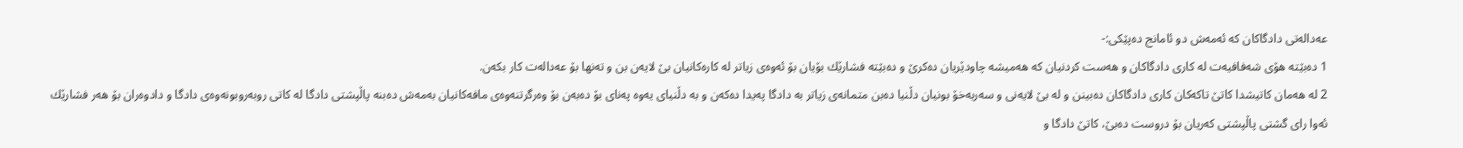عه‌داله‌تی دادگاكان كه‌ ئه‌مه‌ش دو ئامانج ده‌پێكی:-
1 ده‌بێته‌ هۆی شه‌فافیه‌ت له‌ كاری دادگاكان و هه‌ست كردنیان كه‌ هه‌میشه‌ چاودێریان ده‌كرێ و ده‌بێته‌ فشارێك بۆیان بۆ ئه‌وه‌ی‌ زیاتر له‌ كاره‌كانیان بێ لایه‌ن بن و ته‌نها بۆ عه‌داله‌ت كار بكه‌ن.
2 له‌ هه‌مان كاتیشدا كاتێ تاكه‌كان كاری دادگاكان ده‌بینن و له‌ بێ لایه‌نی و سه‌ربه‌خۆ بونیان دڵنیا ده‌بن متمانه‌ی زیاتر به‌ دادگا په‌یدا ده‌كه‌ن و به‌ دڵنیای یه‌وه‌ په‌نای بۆ ده‌به‌ن بۆ وه‌رگرتنه‌وه‌ی‌ مافه‌كانیان به‌مه‌ش ده‌بنه‌ پاڵپشتی دادگا له‌ كاتی روبه‌روبونه‌وه‌ی‌ دادگا و دادوه‌ران بۆ هه‌ر فشارێك ئه‌وا رای گشتی پاڵپشتی كه‌ریان بۆ دروست ده‌بێ، كاتێ دادگا و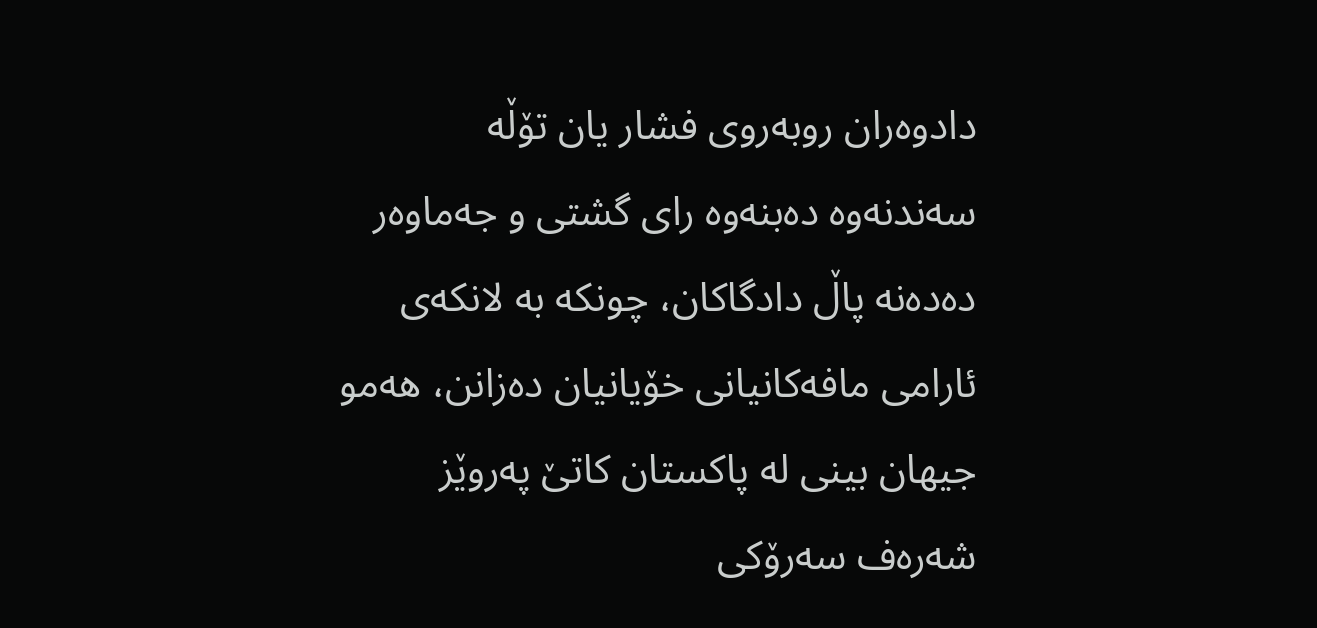دادوه‌ران روبه‌روی فشار یان تۆڵه‌ سه‌ندنه‌وه‌ ده‌بنه‌وه‌ رای گشتی و جه‌ماوه‌ر ده‌ده‌نه‌ پاڵ دادگاكان، چونكه‌ به‌ لانكه‌ی ئارامی مافه‌كانیانی خۆیانیان ده‌زانن، هه‌مو جیهان بینی له‌ پاكستان كاتێ په‌روێز شه‌ره‌ف سه‌رۆكی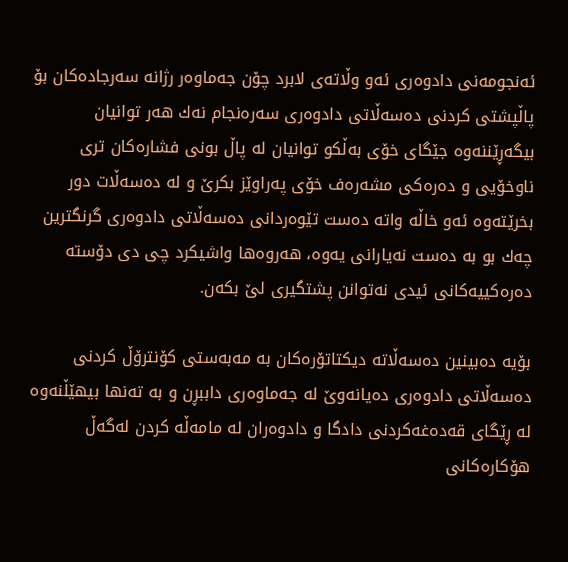ئه‌نجومه‌نی دادوه‌ری ئه‌و وڵاته‌ی‌ لابرد چۆن جه‌ماوه‌ر رژانه‌ سه‌رجاده‌كان بۆ پاڵپشتی كردنی ده‌سه‌ڵاتی دادوه‌ری سه‌ره‌نجام نه‌ك هه‌ر توانیان بیگه‌ڕێننه‌وه‌ جێگای خۆی به‌ڵكو توانیان له‌ پاڵ بونی فشاره‌كان تری ناوخۆیی و ده‌ره‌كی مشه‌ره‌ف خۆی په‌راوێز بكرێ و له‌ ده‌سه‌ڵات دور بخرێته‌وه‌ ئه‌و خاڵه‌ واته‌ ده‌ست تێوه‌ردانی ده‌سه‌ڵاتی دادوه‌ری گرنگترین چه‌ك بو به‌ ده‌ست نه‌یارانی یه‌وه‌، هه‌روه‌ها واشیكرد چی دی دۆسته‌ ده‌ره‌كییه‌كانی ئیدی نه‌توانن پشتگیری لێ بكه‌ن.

بۆیه‌ ده‌بینین ده‌سه‌ڵاته‌ دیكتاتۆره‌كان به‌ مه‌به‌ستی كۆنترۆڵ كردنی ده‌سه‌ڵاتی دادوه‌ری ده‌یانه‌وێ له‌ جه‌ماوه‌ری داببڕن و به‌ ته‌نها بیهێڵنه‌وه‌ له‌ ڕێگای قه‌ده‌غه‌كردنی دادگا و دادوه‌ران له‌ مامه‌ڵه‌ كردن له‌گه‌ڵ هۆكاره‌كانی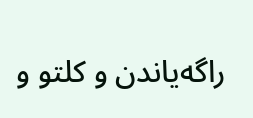راگه‌یاندن و كلتو و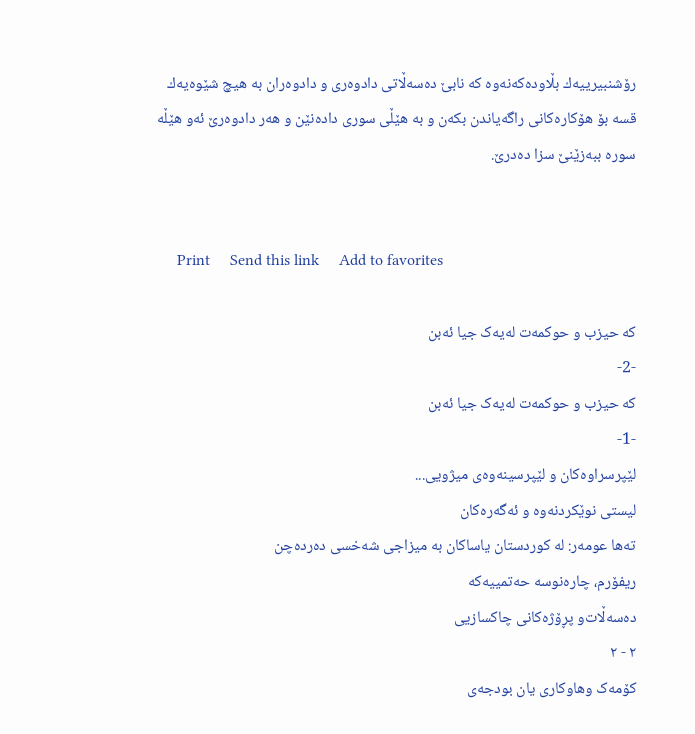رۆشنبیرییه‌ك بڵاوده‌كه‌نه‌وه‌ كه‌ نابێ ده‌سه‌ڵاتی دادوه‌ری و دادوه‌ران به‌ هیچ شێوه‌یه‌ك قسه‌ بۆ هۆكاره‌كانی راگه‌یاندن بكه‌ن و به‌ هێڵی سوری داده‌نێن و هه‌ر دادوه‌رێ ئه‌و هێڵه‌ سوره‌ ببه‌زێنێ سزا ده‌درێ.


     Print     Send this link     Add to favorites

که‌ حیزب و حوکمه‌ت له‌یه‌ک جیا ئه‌بن
-2-
که‌ حیزب و حوکمه‌ت له‌یه‌ک جیا ئه‌بن
-1-
لێپرسراوه‌كان و لێپرسینه‌وه‌ی میژویی...
لیستی نوێكردنه‌وه‌ و ئه‌گه‌ره‌كان
ته‌ها عومه‌ر: له‌ كوردستان یاساكان به‌ میزاجی شه‌خسی ده‌رده‌چن
ریفۆرم، چاره‌نوسه‌ حه‌تمییه‌كه‌
ده‌سه‌ڵات‌و پڕۆژه‌کانی چاکسازیی
٢ - ٢
کۆمه‌ک وهاوکاری یان بودجه‌ی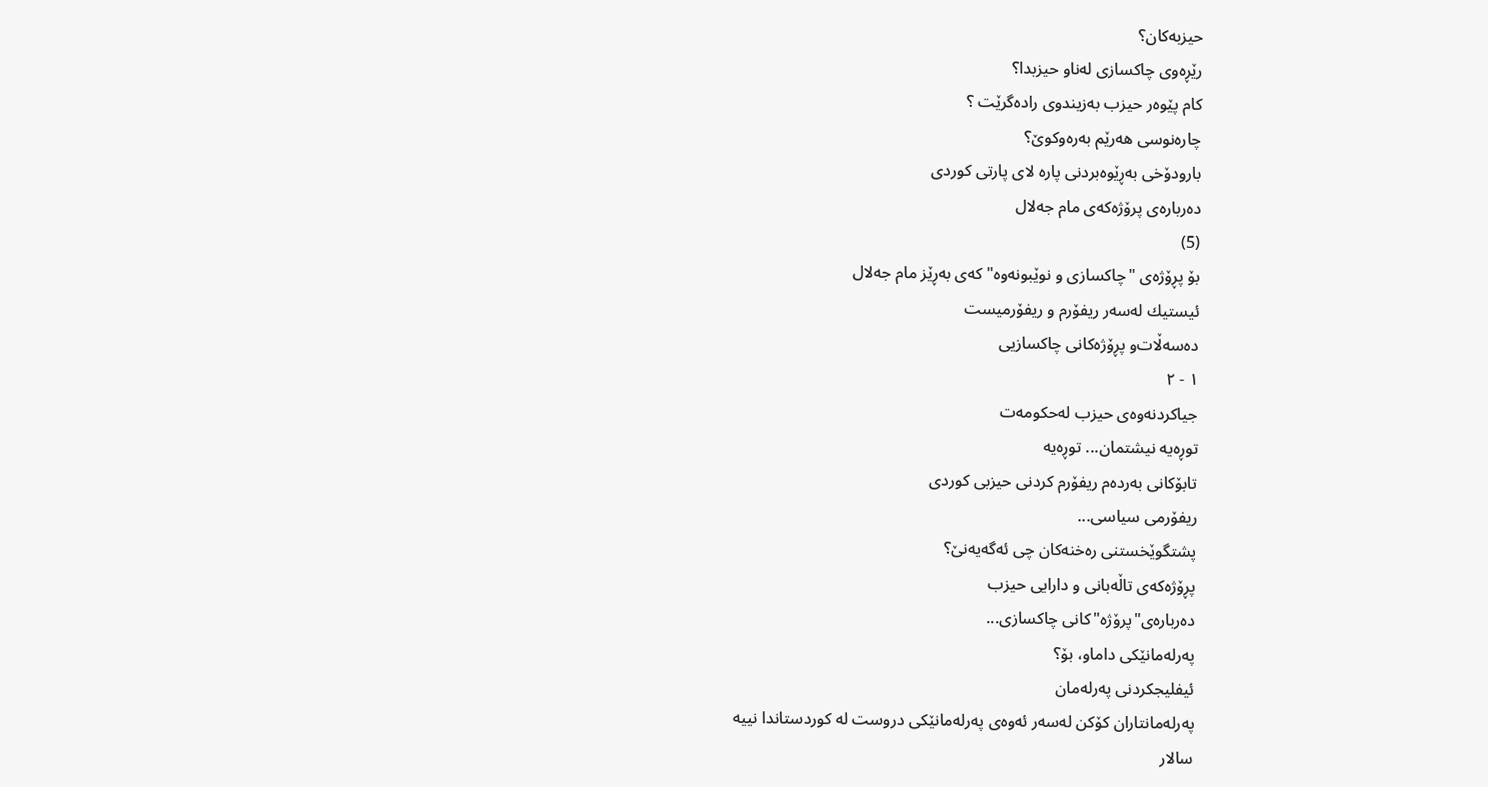حیزبه‌کان؟
رێڕه‌وی‌ چاكسازی‌ له‌ناو حیزبدا؟
كام پێوه‌ر حیزب به‌زیندوی‌ راده‌گرێت ؟
چارەنوسی هەرێم بەرەوکوێ؟
بارودۆخی به‌ڕێوه‌بردنی پاره‌ لای پارتی كوردی
ده‌رباره‌ی‌ پرۆژه‌كه‌ی‌ مام جه‌لال
(5)
بۆ پڕۆژه‌ی‌ "چاكسازی‌ و نوێبونه‌وه‌"كه‌ی‌ به‌ڕێز مام جه‌لال
ئیستیك له‌سه‌ر ریفۆرم و ریفۆرمیست
ده‌سه‌ڵات‌و پڕۆژه‌کانی چاکسازیی
١ - ٢
جیاكردنه‌وه‌ی‌ حیزب له‌حكومه‌ت
توڕه‌یه‌ نیشتمان... توڕه‌یه‌
تابۆكانی‌ به‌رده‌م ریفۆرم كردنی‌ حیزبی‌ كوردی‌
ریفۆرمی سیاسی...
پشتگوێخستنی ره‌خنه‌کان چی ئه‌گه‌یه‌نێ؟
پڕۆژه‌كه‌ی‌ تاڵه‌بانی‌ و دارایی‌ حیزب
ده‌رباره‌ی‌"پرۆژه‌"كانی‌ چاكسازی‌...
په‌رله‌مانێكی‌ داماو، بۆ؟
ئیفلیجكردنی په‌‌رله‌‌مان
په‌رله‌مانتاران كۆكن له‌سه‌ر ئه‌وه‌ی‌ په‌رله‌مانێكی‌ دروست له‌ كوردستاندا نییه‌
سالار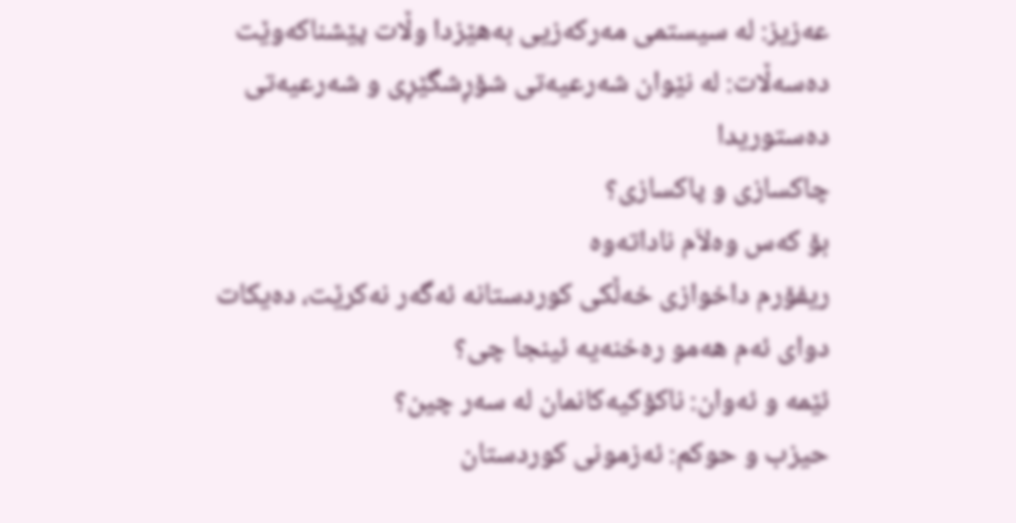عه‌زیز: له‌ سیستمی مه‌ركه‌زیی به‌هێزدا وڵات پێشناكه‌وێت
ده‌سه‌ڵات: له‌ نێوان شه‌رعیه‌تی‌ شۆڕشگێڕی و شه‌رعیه‌تی‌ ده‌ستوریدا
چاکسازی و پاکسازی؟
بۆ كه‌س وه‌لاَم ناداته‌وه‌
ریفۆرم داخوازی‌ خه‌ڵكی‌ كوردستانه‌ ئه‌گه‌ر نه‌كرێت، ده‌یكات
دوای ئه‌م هه‌مو ره‌خنه‌یه‌ ئینجا چی؟
ئێمه‌ و ئه‌وان: ناکۆکیه‌کانمان له‌ سه‌ر چین؟
حیزب و حوکم: ئه‌زمونی کوردستان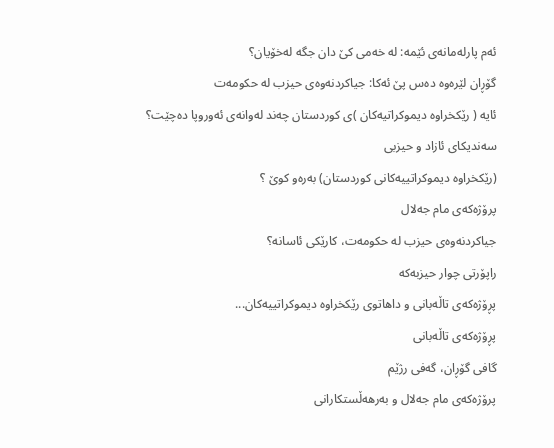ئه‌م پارله‌مانه‌ی ئێمه‌: له‌ خه‌می کێ دان جگه‌ له‌خۆیان؟
گۆڕان لێره‌وه‌ ده‌س پێ ئه‌کا: جیاکردنه‌وه‌ی حیزب له‌ حکومه‌ت
ئایه‌ ( رێكخراوه‌ دیموكراتیه‌كان )ی كوردستان چه‌ند له‌وانه‌ی ئه‌وروپا ده‌چێت؟
سه‌ندیكای‌ ئازاد ‌و حیزبی‌
(رێكخراوه‌ دیموكراتییه‌كانی كوردستان) به‌ره‌و كوێ‌ ؟
پرۆژه‌که‌ی مام جه‌لال
جیاكردنه‌وه‌ی‌ حیزب له‌ حكومه‌ت، كارێكی‌ ئاسانه‌؟
راپۆرتی‌ چوار حیزبه‌كه‌
پڕۆژه‌كه‌ی‌ تاڵه‌بانی‌ و داهاتوی‌ رێكخراوه‌ دیموكراتییه‌كان...
پڕۆژه‌كه‌ی‌ تاڵه‌بانی‌
گافی گۆڕان‌، گه‌فی رژێم
پرۆژه‌كه‌ی‌ مام جه‌لال و به‌رهه‌ڵستكارانی‌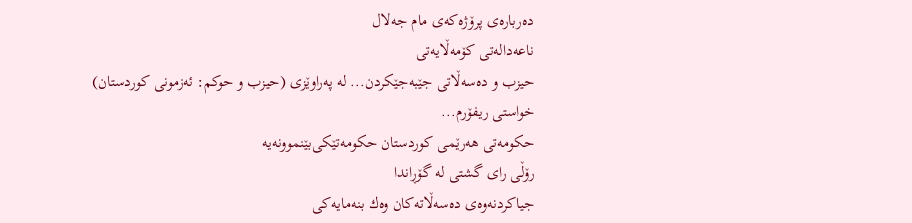ده‌رباره‌ی‌ پرۆژه‌كه‌ی‌ مام جه‌لال
ناعه‌داله‌تی كۆمه‌ڵایه‌تی
حیزب و ده‌سه‌ڵاتی‌ جێبه‌جێكردن... له‌ په‌راوێزی ‌(حیزب و حوكم: ئه‌زمونی‌ كوردستان)
خواستی‌ ریفۆرم...
حكومه‌تی‌ هه‌رێمی‌ كوردستان حكومه‌تێكی‌بێنموونه‌یه‌
رۆڵی‌ رای‌ گشتی‌ له‌ گۆڕاندا
جیاكردنه‌وه‌ی‌ ده‌سه‌ڵاته‌كان وه‌ك بنه‌مایه‌كی‌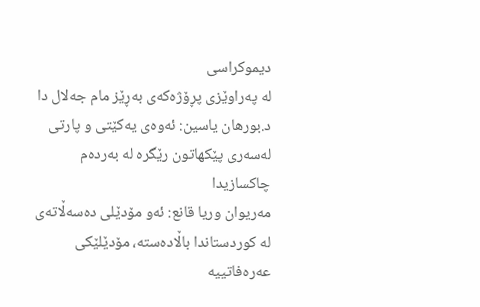دیموكراسی‌
له‌ په‌راوێزی‌ پڕۆژه‌كه‌ی‌ به‌ڕێز مام جه‌لال دا
د.بورهان یاسین: ئه‌وه‌ی‌ یه‌كێتی‌ ‌و پارتی‌ له‌سه‌ری‌ پێكهاتون رێگره‌ له‌ به‌رده‌م چاكسازیدا
مه‌ریوان وریا قانع: ئه‌و مۆدێلی‌ ده‌سه‌ڵاته‌ی‌ له‌ كوردستاندا باڵاده‌سته‌، مۆدێلێكی‌ عه‌ره‌فاتییه‌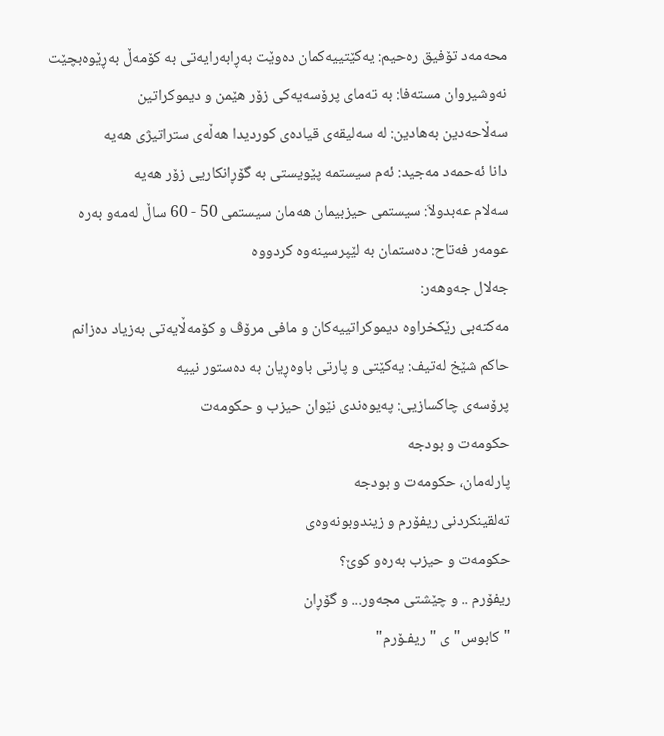محه‌مه‌د تۆفیق ره‌حیم: یەكێتییەكمان دەوێت بەڕابەرایەتی بە كۆمەڵ بەڕێوەبچێت
نه‌وشیروان مسته‌فا: بە تەمای پرۆسەیەكی زۆر هێمن و دیموكراتین
سه‌ڵاحه‌دین به‌هادین: له‌ سه‌لیقه‌ی‌ قیاده‌ی‌ كوردیدا هه‌ڵه‌ی‌ ستراتیژی‌ هه‌یه‌
دانا ئه‌حمه‌د مه‌جید: ئه‌م سیستمه‌ پێویستی به‌ گۆڕانكاریی زۆر هه‌یه‌
سه‌لام عه‌بدولاَ: سیستمی‌ حیزبیمان هه‌مان سیستمی‌ 50 - 60 ساڵ له‌مه‌و به‌ره‌
عومه‌ر فه‌تاح: ده‌ستمان به‌ لێپرسینه‌وه‌ كردووه‌
جه‌لال جه‌وهه‌ر:
مه‌كته‌بی‌ رێكخراوه‌ دیموكراتییه‌كان و مافی‌ مرۆڤ و كۆمه‌ڵایه‌تی‌ به‌زیاد ده‌زانم
حاكم شێخ له‌تیف: یه‌كێتی‌ و پارتی‌ باوه‌ڕیان به‌ ده‌ستور نییه
پرۆسه‌ی‌ چاكسازیی‌: په‌یوه‌ندی‌ نێوان حیزب و حكومه‌ت
حکومه‌ت و بودجه
پارله‌مان، حکومه‌ت و بودجه
ته‌لقینكردنی ریفۆرم ‌و زیندوبونه‌وه‌ی
حكومه‌ت ‌و حیزب به‌ره‌و كوێ‌؟
ریفۆرم .. و چێشتی مجه‌ور... و گۆڕان
"كابوس"ی "ریفـۆرم"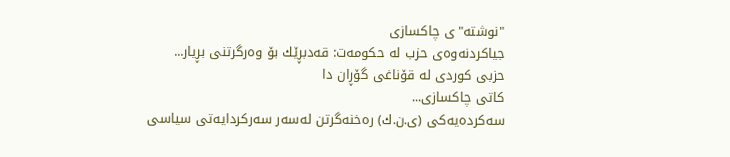"نوشته‌"ی‌ چاكسازی
جیاكردنه‌وه‌ی‌ حزب له‌ حكومه‌ت: قه‌دبڕێك بۆ وه‌رگرتنی‌ بڕیار...
حزبی كوردی له‌ قۆناغی گۆڕان دا
كاتی چاكسازی...
سه‌كرده‌یه‌كی (ی‌.ن.ك) ره‌خنه‌گرتن له‌سه‌ر سه‌ركردایه‌تی‌ سیاسی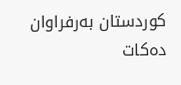كوردستان به‌رفراوان ده‌كات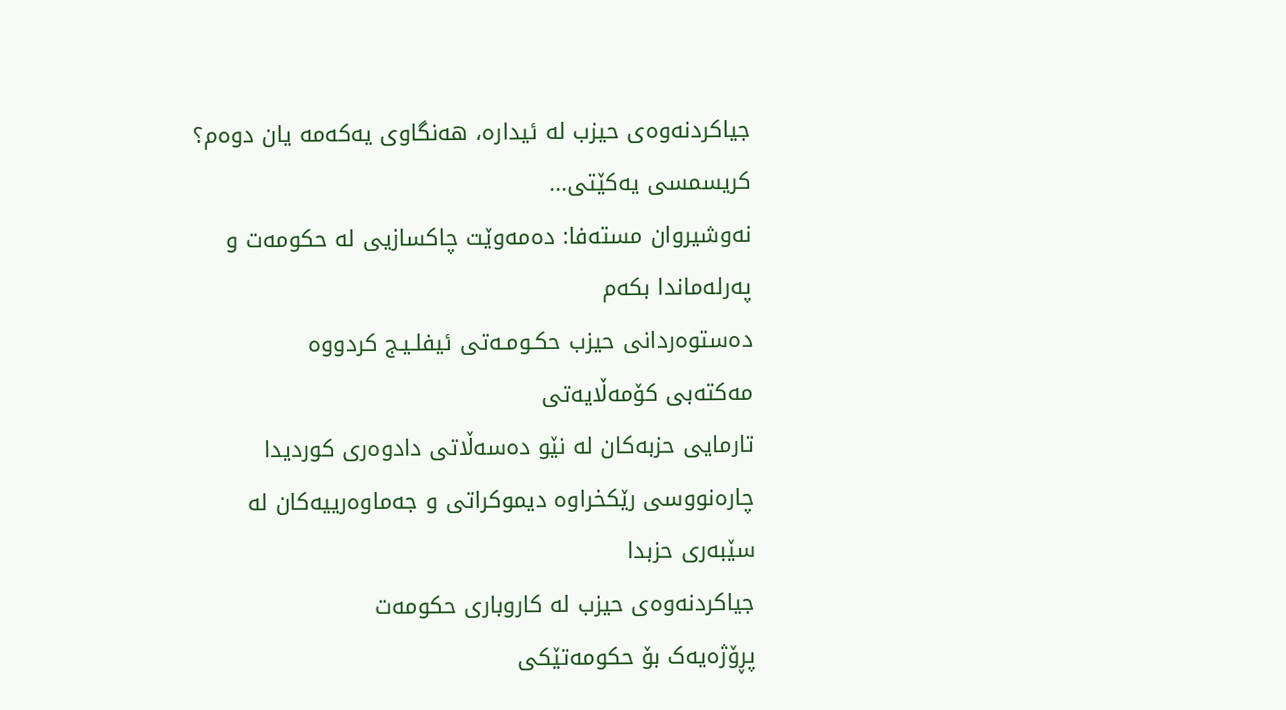جیاكردنه‌وه‌ی‌ حیزب له‌ ئیداره‌، هه‌نگاوی یه‌که‌مه‌ یان دوه‌م‌؟
كریسمسی‌ یه‌كێتی‌...
نه‌وشیروان مسته‌فا: ده‌مه‌وێت چاكسازیی‌ له‌ حكومه‌ت و په‌رله‌ماندا بكه‌م
ده‌ستوه‌ردانی‌ حیزب حكـومـه‌تی‌ ئیفلـیـج كردووه‌
مه‌كته‌بی‌ كۆمه‌ڵایه‌تی‌
تارمایی‌ حزبه‌كان له‌ نێو ده‌سه‌ڵاتی‌ دادوه‌ری کوردیدا
چاره‌نووسی‌ رێكخراوه‌ دیموكراتی و جه‌ماوه‌رییه‌كان له‌ سێبه‌ری‌ حزبدا
جیاكردنه‌وه‌ی‌ حیزب له‌ كاروباری‌ حكومه‌ت
پڕۆژه‌یه‌ک بۆ حکومه‌تێکی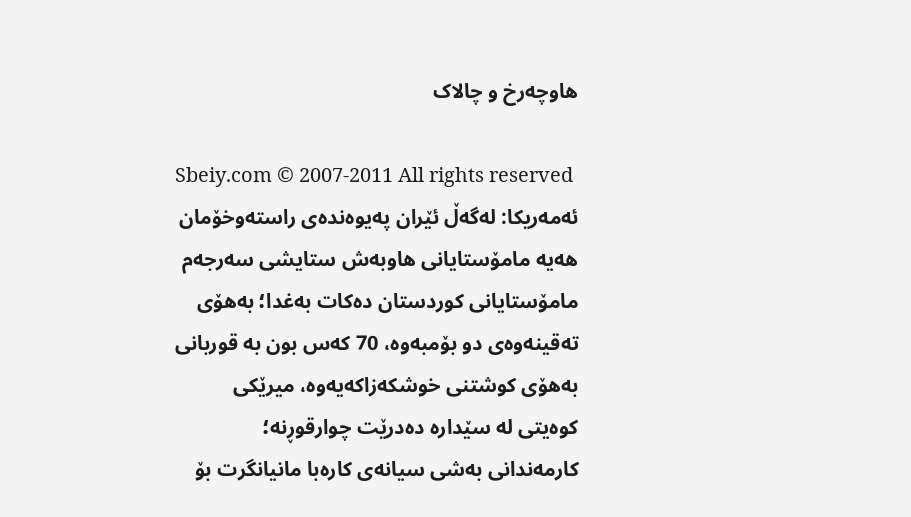هاوچه‌رخ و چالاک

Sbeiy.com © 2007-2011 All rights reserved
ئه‌مه‌ریكا: له‌گه‌ڵ ئێران په‌یوه‌نده‌ی‌ راسته‌وخۆمان هه‌یه‌ مامۆستایانی هاوبه‌ش ستایشی سه‌رجه‌م مامۆستایانی‌ كوردستان ده‌كات به‌غدا؛ به‌هۆی ته‌قینه‌وه‌ی دو بۆمبه‌وه، 70 كه‌س بون به‌ قوربانی‌ به‌هۆی‌ كوشتنی‌ خوشكه‌زاكه‌یه‌وه‌، میرێكی كوه‌یتی‌ له‌ سێداره‌ ده‌درێت چوارقوڕنه‌؛ كارمه‌ندانی به‌شی سیانه‌ی كاره‌با مانیانگرت بۆ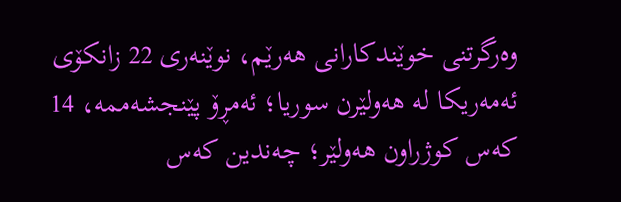وه‌رگرتنی خوێندكارانی هه‌رێم، نوێنه‌ری‌ 22 زانكۆی‌ ئه‌مه‌ریكا له‌ هه‌ولێرن سوریا؛ ئه‌مڕۆ پێنجشه‌ممه‌، 14 كه‌س كوژراون هه‌ولێر؛ چه‌ندین كه‌س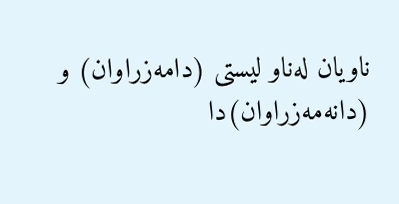ناویان له‌ناو ليستى (دامه‌زراوان) و (دانه‌مه‌زراوان)دا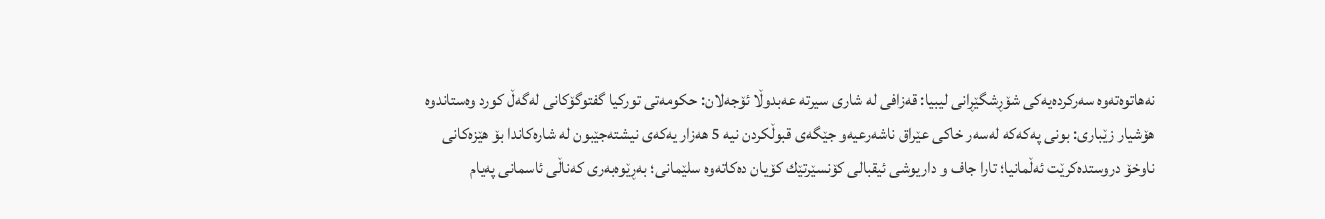نه‌هاتوه‌ته‌وه‌ سه‌ركرده‌یه‌كی شۆڕشگێڕانی‌ لیبیا: قه‌زافی له‌ شاری‌ سیرته‌ عه‌بدوڵا ئۆجه‌لان: حكومه‌تی‌ توركیا گفتوگۆكانی‌ له‌گه‌ڵ كورد وه‌ستاندوه‌ هۆشیار زێباری‌: بونی په‌كه‌كه‌ له‌سه‌ر خاكی عێراق ناشه‌رعیه‌و جێگه‌ی‌ قبوڵكردن نیه‌ 5 هه‌زار یه‌كه‌ی‌ نیشته‌جێبون له‌ شاره‌كاندا بۆ هێزه‌كانی ناوخۆ دروستده‌كرێت ئه‌ڵمانیا؛ تارا جاف و داریوشی‌ ئیقبالی‌ كۆنسێرتێك كۆیان ده‌كاته‌وه‌ سلێمانی؛ به‌ڕێوه‌به‌ری كه‌ناڵی ئاسمانی په‌یام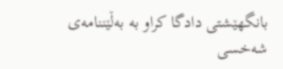بانگهێشتی دادگا کراو به‌ به‌ڵێننامه‌ی شه‌خسی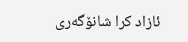ئازاد کرا شانۆگه‌ری‌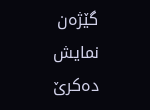گێژه‌ن نمایش ده‌كرێ